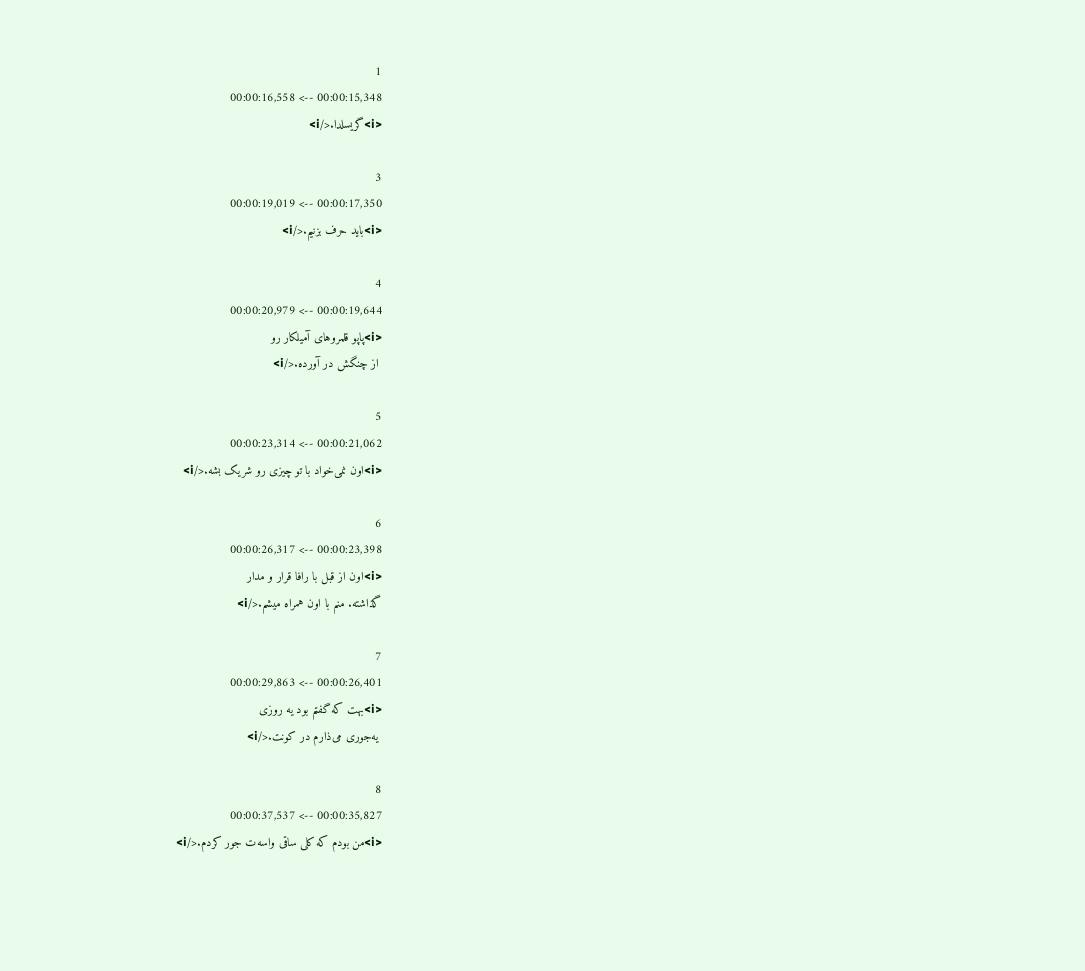1
00:00:15,348 --> 00:00:16,558
<i>گریسلدا.</i>

3
00:00:17,350 --> 00:00:19,019
<i>باید حرف بزنیم.</i>

4
00:00:19,644 --> 00:00:20,979
<i>پاپو قلمروهای آمیلکار رو
 از چنگش در آورده.</i>

5
00:00:21,062 --> 00:00:23,314
<i>اون نمی‌خواد با تو چیزی رو شریک بشه.</i>

6
00:00:23,398 --> 00:00:26,317
<i>اون از قبل با رافا قرار و مدار
گذاشته. منم با اون همراه میشم.</i>

7
00:00:26,401 --> 00:00:29,863
<i>بهت که گفتم بود یه روزی
 یه‌جوری می‌ذارم در کونت.</i>

8
00:00:35,827 --> 00:00:37,537
<i>من بودم که کلی ساقی واسه‌ت جور کردم.</i>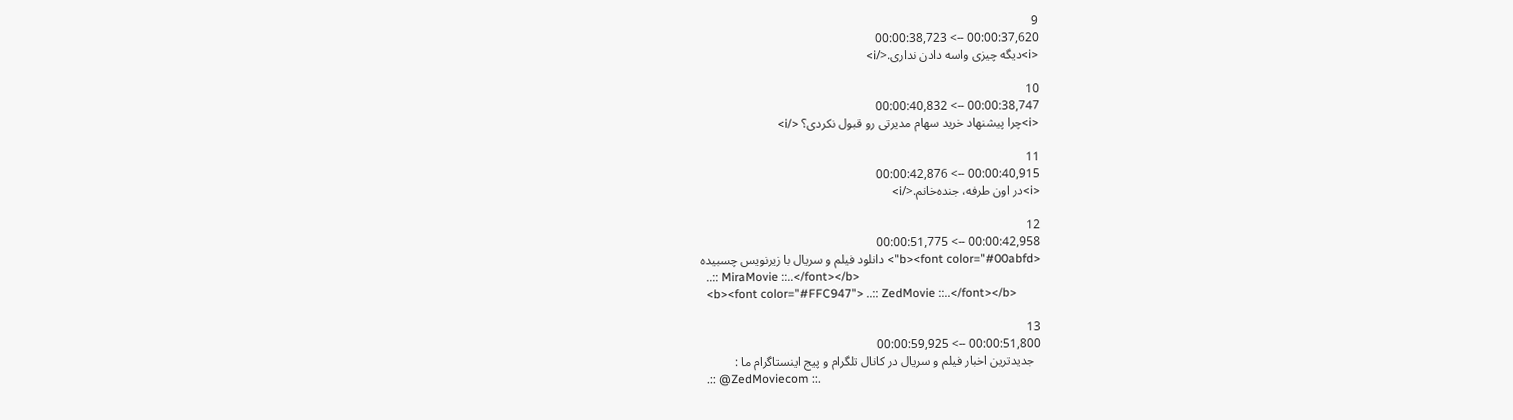9
00:00:37,620 --> 00:00:38,723
<i>دیگه چیزی واسه دادن نداری.</i>

10
00:00:38,747 --> 00:00:40,832
<i>چرا پیشنهاد خرید سهام مدیرتی رو قبول نکردی؟ </i>

11
00:00:40,915 --> 00:00:42,876
<i>در اون طرفه، جنده‌خانم.</i>

12
00:00:42,958 --> 00:00:51,775
<b><font color="#00abfd"> دانلود فیلم و سریال با زیرنویس چسبیده
  ..:: MiraMovie ::..</font></b>
  <b><font color="#FFC947"> ..:: ZedMovie ::..</font></b>

13
00:00:51,800 --> 00:00:59,925
  جديدترين اخبار فيلم و سريال در کانال تلگرام و پیج اینستاگرام ما :
  .:: @ZedMoviecom ::.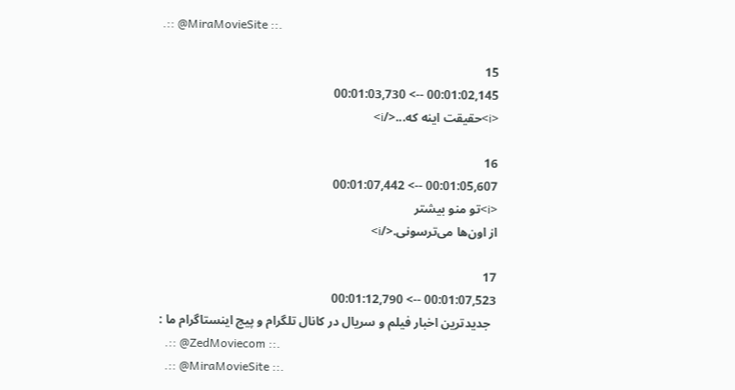.:: @MiraMovieSite ::.

15
00:01:02,145 --> 00:01:03,730
<i>حقیقت اینه که...</i>

16
00:01:05,607 --> 00:01:07,442
<i>تو منو بیشتر
از اون‌ها می‌ترسونی.</i>

17
00:01:07,523 --> 00:01:12,790
  جديدترين اخبار فيلم و سريال در کانال تلگرام و پیج اینستاگرام ما :
  .:: @ZedMoviecom ::.
  .:: @MiraMovieSite ::.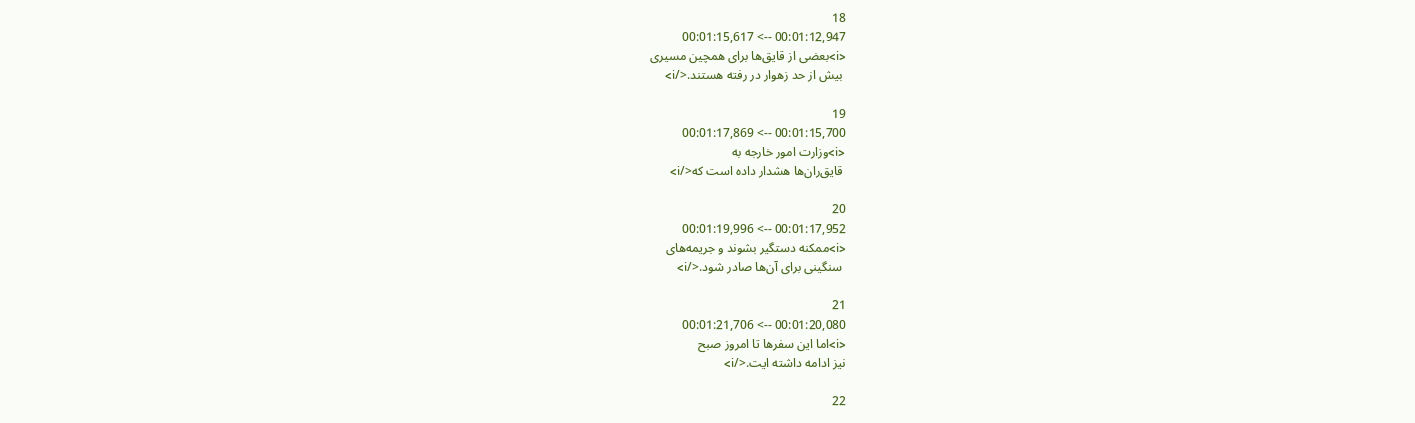18
00:01:12,947 --> 00:01:15,617
<i>بعضی از قایق‌ها برای همچین مسیری
 بیش از حد زهوار در رفته هستند.</i>

19
00:01:15,700 --> 00:01:17,869
<i>وزارت امور خارجه به
 قایق‌ران‌ها هشدار داده است که</i>

20
00:01:17,952 --> 00:01:19,996
<i>ممکنه دستگیر بشوند و جریمه‌های
 سنگینی برای آن‌ها صادر شود.</i>

21
00:01:20,080 --> 00:01:21,706
<i>اما این سفرها تا امروز صبح
نیز ادامه داشته ایت.</i>

22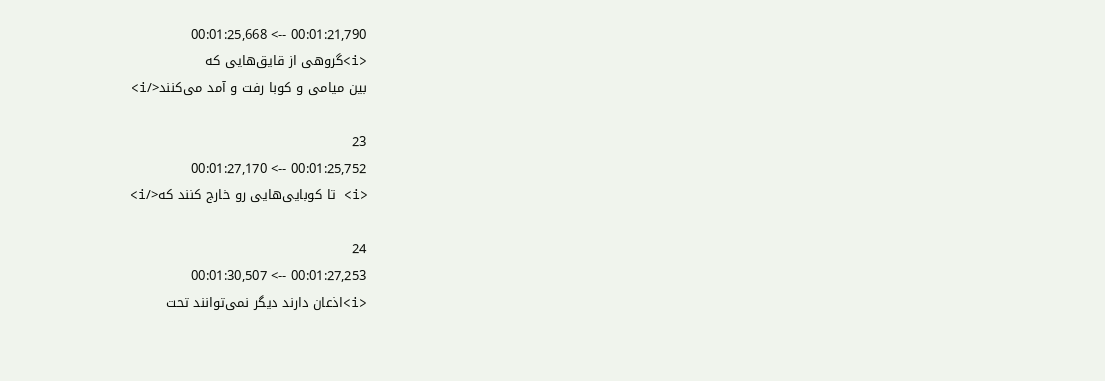00:01:21,790 --> 00:01:25,668
<i>گروهی از قایق‌هایی که
بین میامی و کوبا رفت و آمد می‌کنند</i>

23
00:01:25,752 --> 00:01:27,170
<i> تا کوبایی‌هایی رو خارج کنند که</i>

24
00:01:27,253 --> 00:01:30,507
<i>اذعان دارند دیگر نمی‌توانند تحت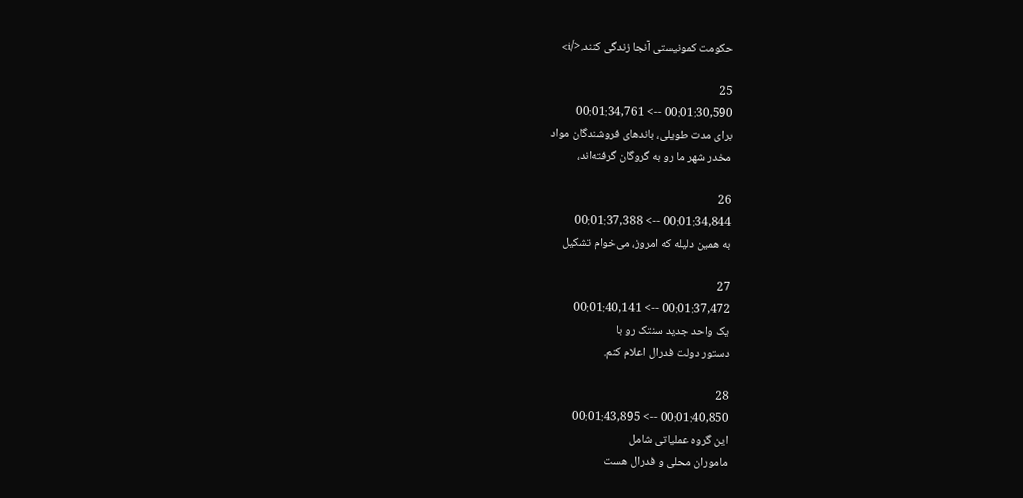حکومت کمونیستی آنجا زندگی کنند.</i>

25
00:01:30,590 --> 00:01:34,761
برای مدت طویلی، باندهای فروشندگان مواد
مخدر شهر ما رو به گروگان گرفته‌اند،

26
00:01:34,844 --> 00:01:37,388
به همین دلیله که امروز، می‌خوام تشکیل

27
00:01:37,472 --> 00:01:40,141
یک واحد جدید سنتک رو با
دستور دولت فدرال اعلام کنم.

28
00:01:40,850 --> 00:01:43,895
این گروه عملیاتی شامل
ماموران محلی و فدرال هست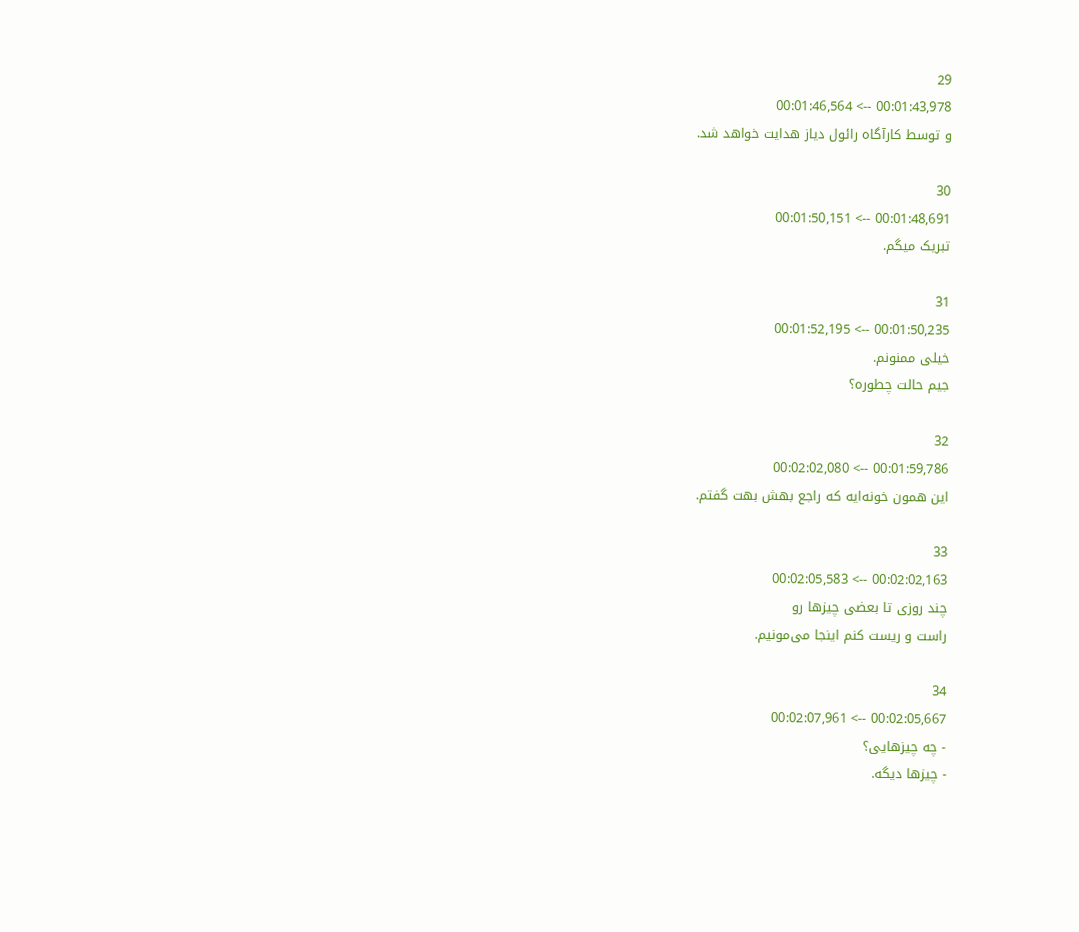29
00:01:43,978 --> 00:01:46,564
و توسط کارآگاه رائول دیاز هدایت خواهد شد.

30
00:01:48,691 --> 00:01:50,151
تبریک میگم.

31
00:01:50,235 --> 00:01:52,195
خیلی ممنونم.
جیم حالت چطوره؟

32
00:01:59,786 --> 00:02:02,080
این همون خونه‌ایه که راجع بهش بهت گفتم.

33
00:02:02,163 --> 00:02:05,583
چند روزی تا بعضی چیزها رو
راست و ریست کنم اینجا می‌مونیم.

34
00:02:05,667 --> 00:02:07,961
- چه چیزهایی؟
- چیزها دیگه.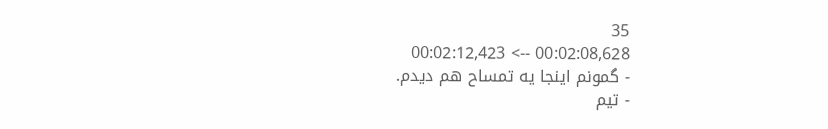35
00:02:08,628 --> 00:02:12,423
- گمونم اینجا یه تمساح هم دیدم.
- تیم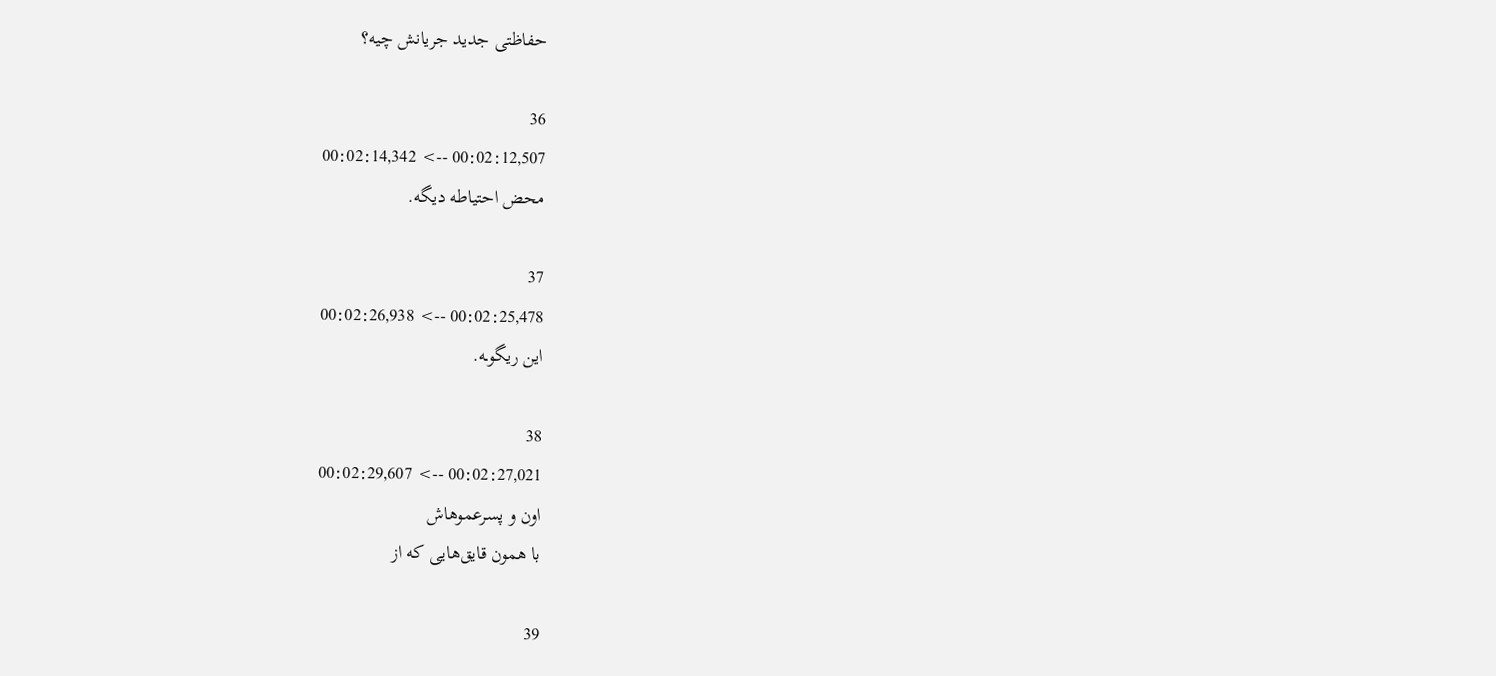حفاظتی جدید جریانش چیه؟

36
00:02:12,507 --> 00:02:14,342
محض احتیاطه دیگه.

37
00:02:25,478 --> 00:02:26,938
این ریگو‌ـه.

38
00:02:27,021 --> 00:02:29,607
اون و پسرعموهاش
با همون قایق‌هایی که از

39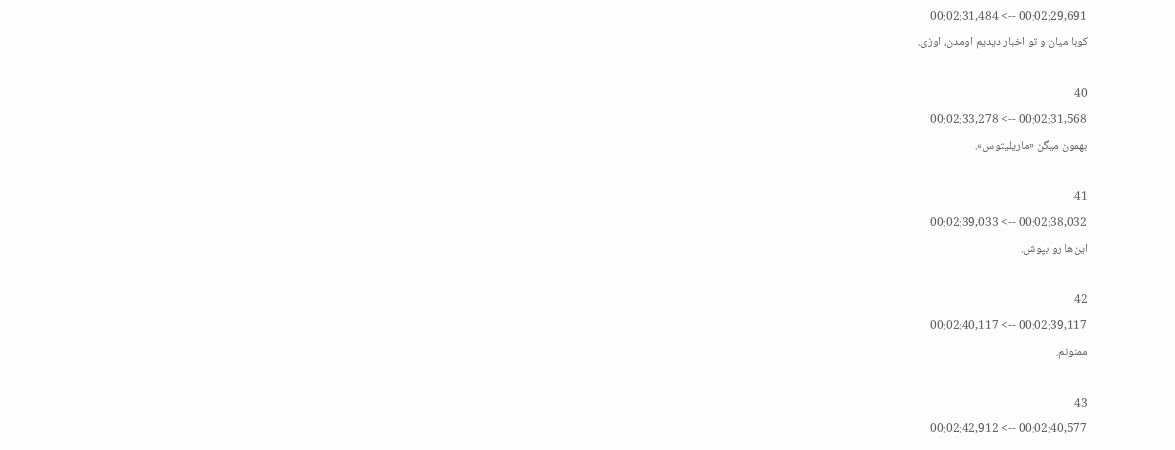00:02:29,691 --> 00:02:31,484
کوبا میان و تو اخبار دیدیم اومدن،‌ اوزی.

40
00:02:31,568 --> 00:02:33,278
بهمون میگن «ماریلیتوس‌».

41
00:02:38,032 --> 00:02:39,033
این‌ها رو بپوش.

42
00:02:39,117 --> 00:02:40,117
ممنونم.

43
00:02:40,577 --> 00:02:42,912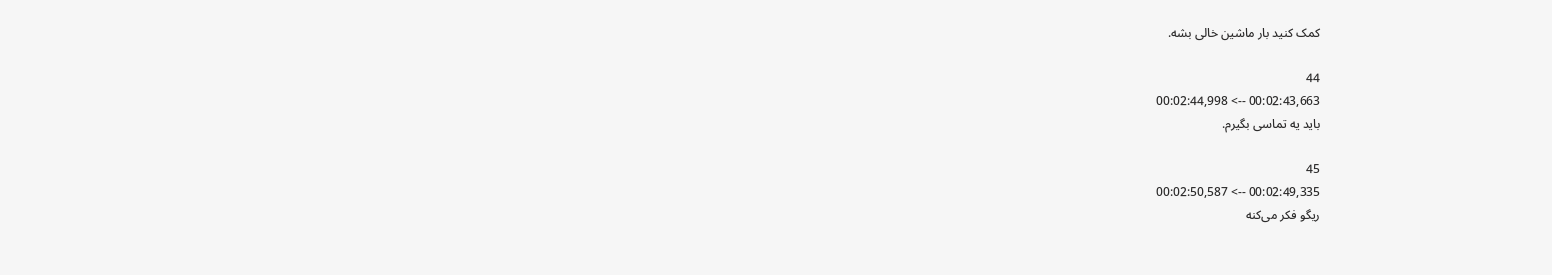کمک کنید بار ماشین خالی بشه.

44
00:02:43,663 --> 00:02:44,998
باید یه تماسی بگیرم.

45
00:02:49,335 --> 00:02:50,587
ریگو فکر می‌کنه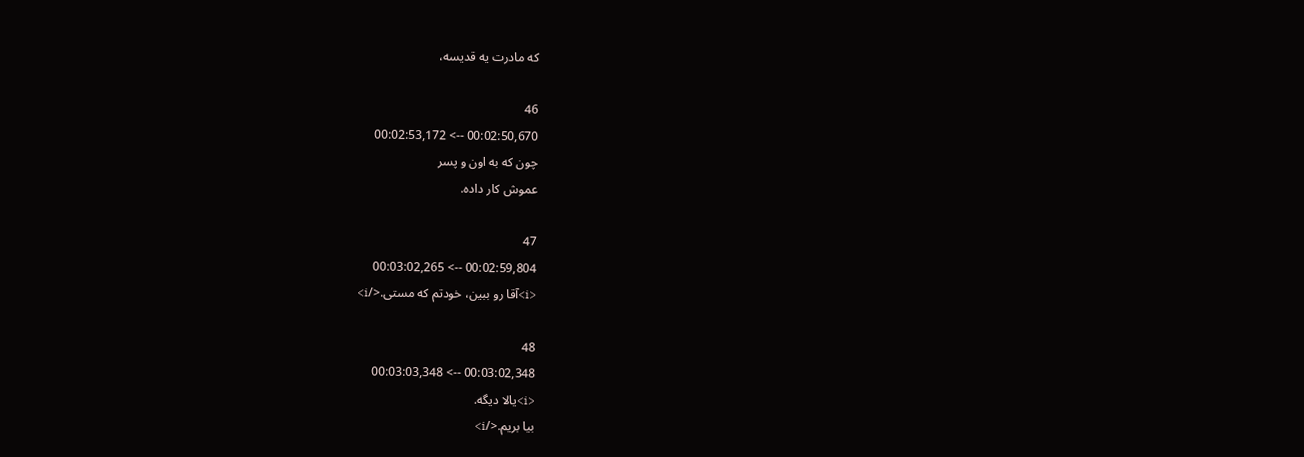که مادرت یه قدیسه،

46
00:02:50,670 --> 00:02:53,172
چون که به اون و پسر
عموش کار داده.

47
00:02:59,804 --> 00:03:02,265
<i>آقا رو ببین، خودتم که مستی.</i>

48
00:03:02,348 --> 00:03:03,348
<i>یالا دیگه.
بیا بریم.</i>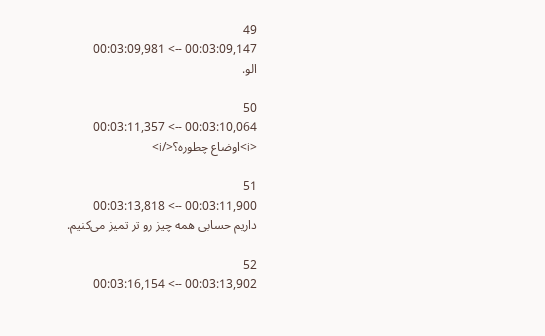49
00:03:09,147 --> 00:03:09,981
الو.

50
00:03:10,064 --> 00:03:11,357
<i>اوضاع چطوره؟</i>

51
00:03:11,900 --> 00:03:13,818
داریم حسابی همه چیز رو تر تمیز می‌کنیم.

52
00:03:13,902 --> 00:03:16,154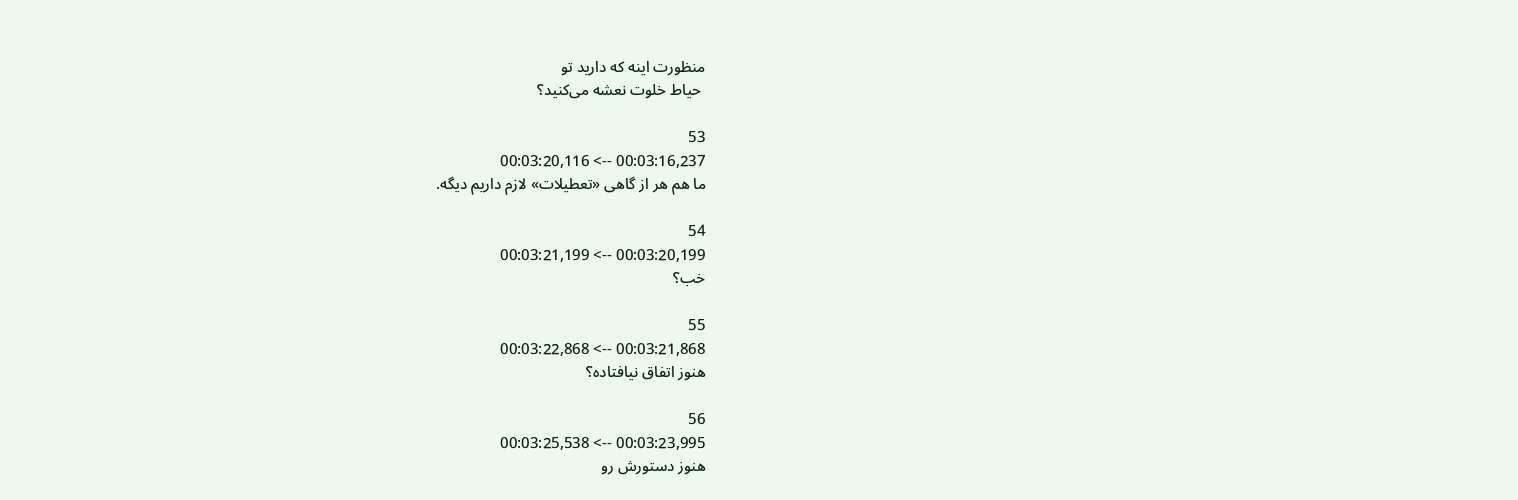منظورت اینه که دارید تو
 حیاط خلوت نعشه می‌کنید؟

53
00:03:16,237 --> 00:03:20,116
ما هم هر از گاهی «تعطیلات» لازم داریم دیگه.

54
00:03:20,199 --> 00:03:21,199
خب؟

55
00:03:21,868 --> 00:03:22,868
هنوز اتفاق نیافتاده؟

56
00:03:23,995 --> 00:03:25,538
هنوز دستورش رو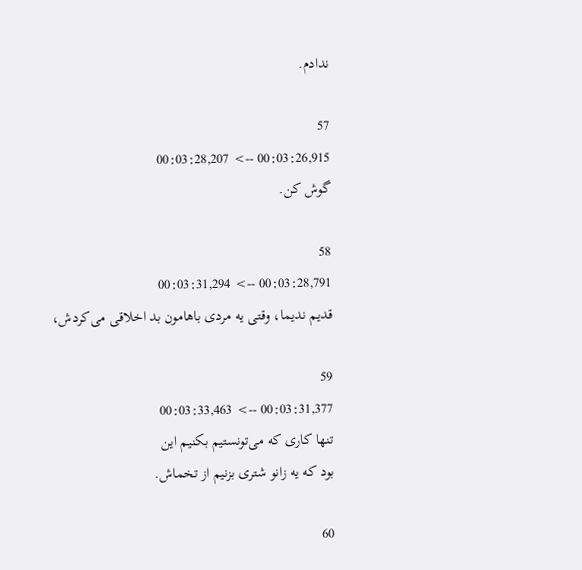ندادم.

57
00:03:26,915 --> 00:03:28,207
گوش کن.

58
00:03:28,791 --> 00:03:31,294
قدیم ندیما، وقتی یه مردی باهامون بد اخلاقی می‌کردش،

59
00:03:31,377 --> 00:03:33,463
تنها کاری که می‌تونستیم بکنیم این
بود که یه زانو شتری بزنیم از تخماش.

60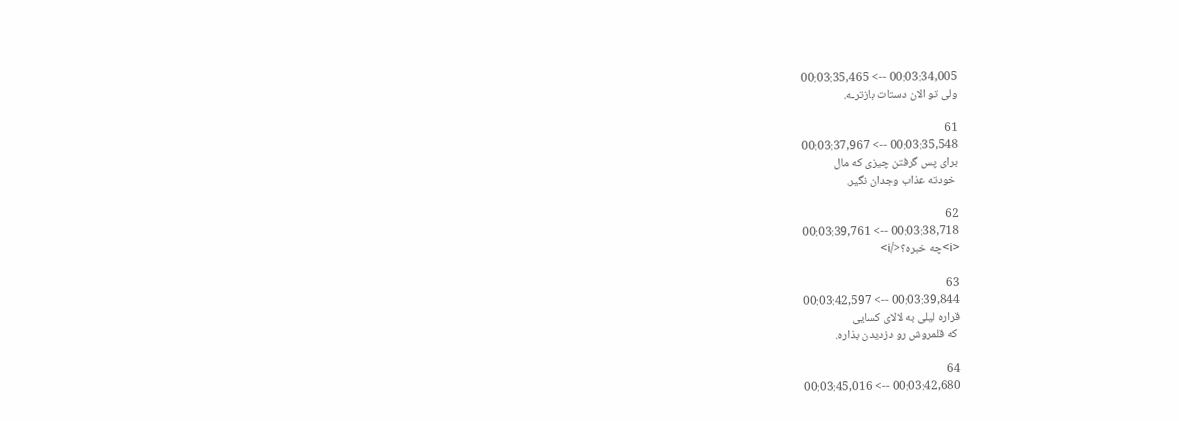00:03:34,005 --> 00:03:35,465
ولی تو الان دستات باز‌تر‌ـه.

61
00:03:35,548 --> 00:03:37,967
برای پس گرفتن چیزی که مال
 خودته عذاب وجدان نگیر.

62
00:03:38,718 --> 00:03:39,761
<i>چه خبره؟</i>

63
00:03:39,844 --> 00:03:42,597
قراره لیلی به لالای کسایی
 که قلمروش رو دزدیدن بذاره.

64
00:03:42,680 --> 00:03:45,016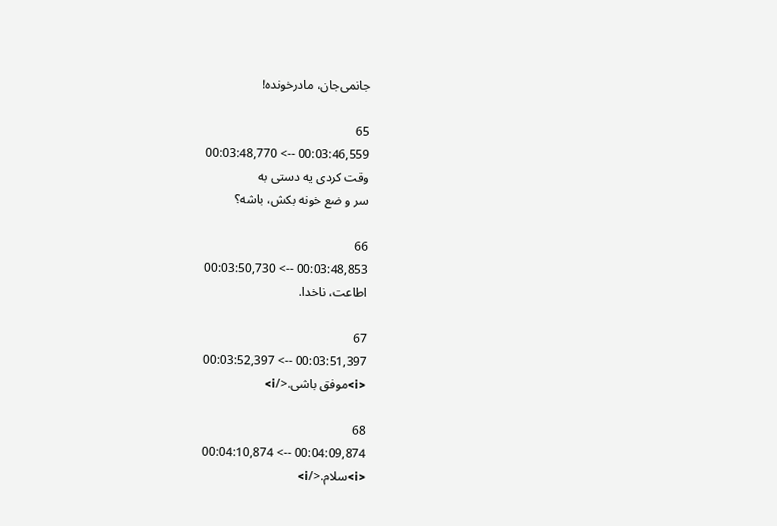جانمی‌جان، مادرخونده!

65
00:03:46,559 --> 00:03:48,770
وقت کردی یه دستی به
سر و ضع خونه بکش،‌ باشه؟

66
00:03:48,853 --> 00:03:50,730
اطاعت، ناخدا.

67
00:03:51,397 --> 00:03:52,397
<i>موفق باشی.</i>

68
00:04:09,874 --> 00:04:10,874
<i>سلام.</i>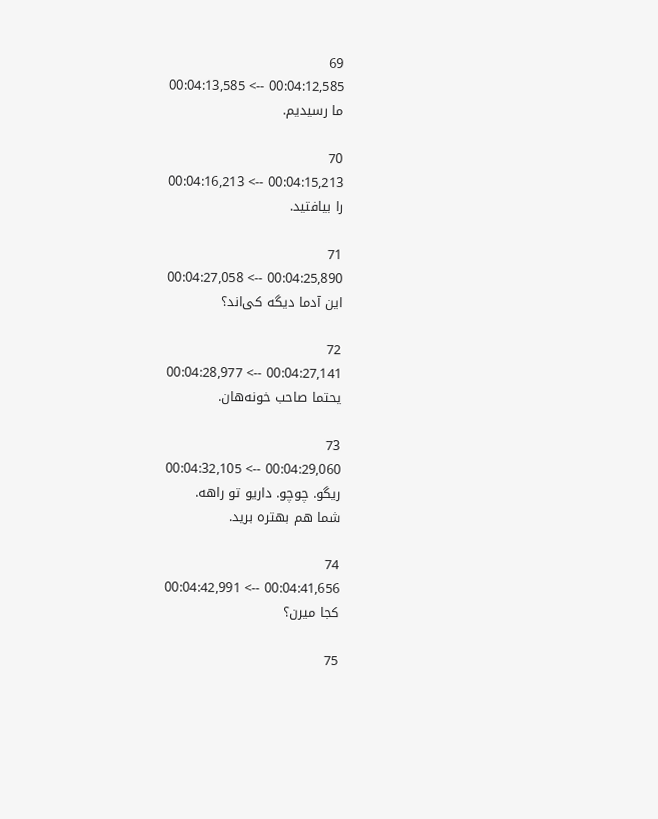69
00:04:12,585 --> 00:04:13,585
ما رسیدیم.

70
00:04:15,213 --> 00:04:16,213
را بیافتید.

71
00:04:25,890 --> 00:04:27,058
این آدما دیگه کی‌اند؟

72
00:04:27,141 --> 00:04:28,977
یحتما صاحب خونه‌هان.

73
00:04:29,060 --> 00:04:32,105
ریگو. چوچو. داریو تو راهه.
شما هم بهتره برید.

74
00:04:41,656 --> 00:04:42,991
کجا میرن؟

75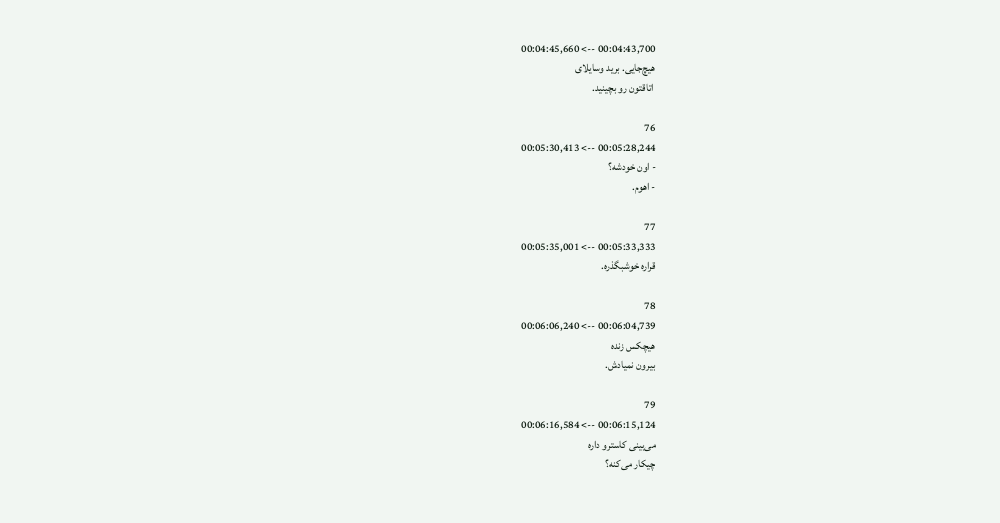00:04:43,700 --> 00:04:45,660
هیچ‌جایی. برید وسایلای
 اتاقتون رو بچینید.

76
00:05:28,244 --> 00:05:30,413
- اون خودشه؟
- اهوم.

77
00:05:33,333 --> 00:05:35,001
قراره خوشبگذره.

78
00:06:04,739 --> 00:06:06,240
هیچکس زنده
بیرون نمیادش.

79
00:06:15,124 --> 00:06:16,584
می‌بینی کاسترو داره
چیکار می‌کنه؟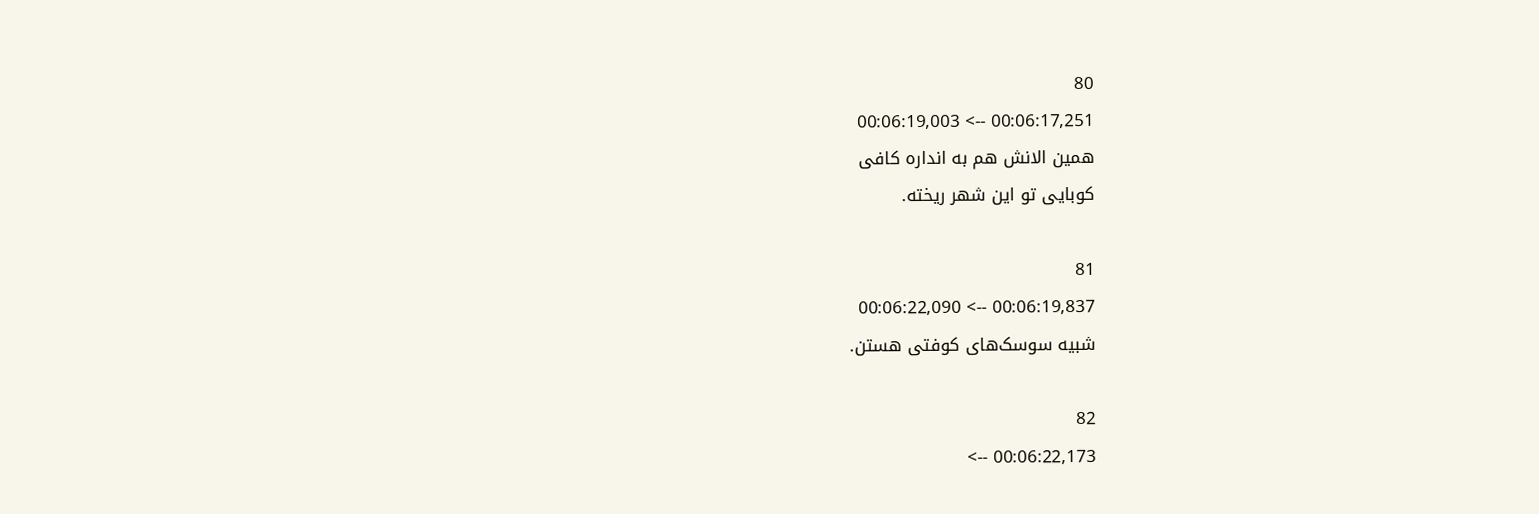80
00:06:17,251 --> 00:06:19,003
همین الانش هم به انداره کافی
کوبایی تو این شهر ریخته.

81
00:06:19,837 --> 00:06:22,090
شبیه سوسک‌های کوفتی هستن.

82
00:06:22,173 -->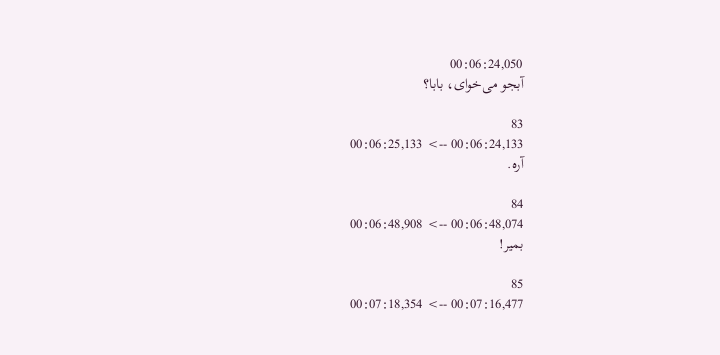00:06:24,050
آبجو می‌خوای، بابا؟

83
00:06:24,133 --> 00:06:25,133
آره.

84
00:06:48,074 --> 00:06:48,908
بمیر!

85
00:07:16,477 --> 00:07:18,354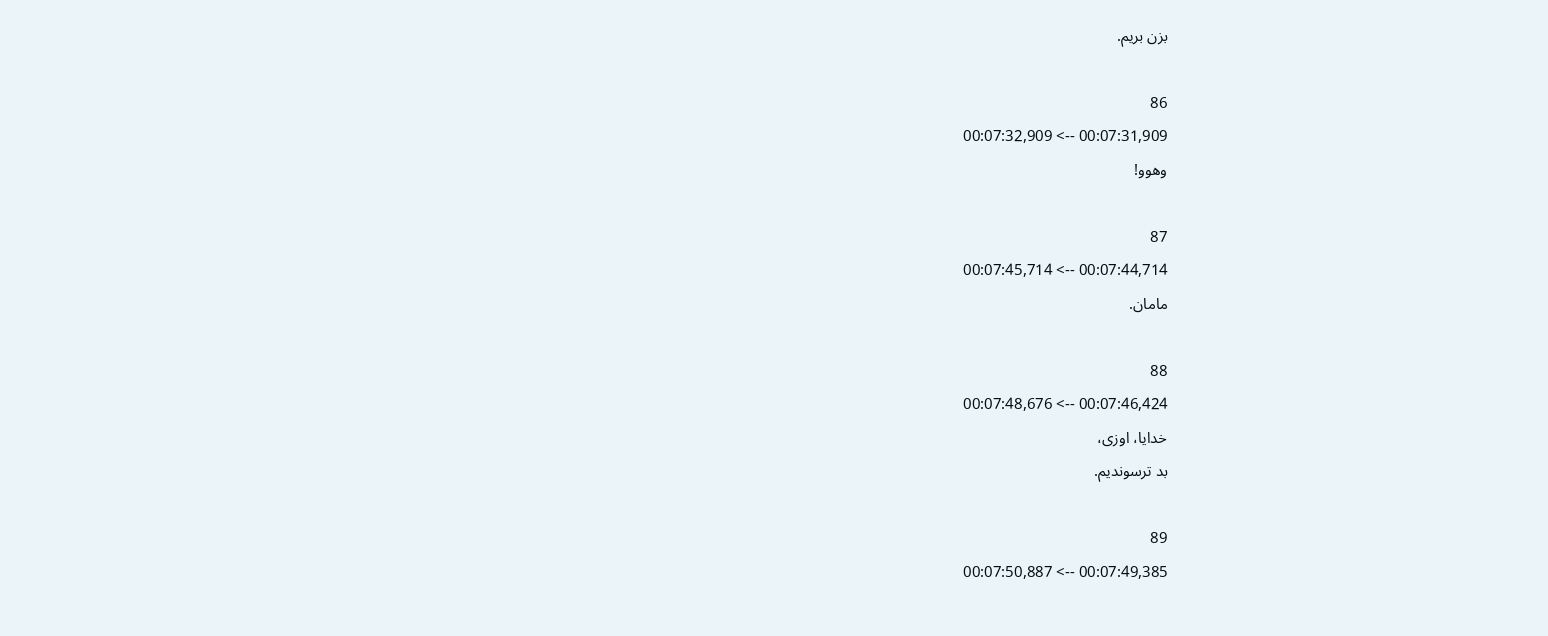بزن بریم.

86
00:07:31,909 --> 00:07:32,909
وهوو!

87
00:07:44,714 --> 00:07:45,714
مامان.

88
00:07:46,424 --> 00:07:48,676
خدایا، اوزی،
بد ترسوندیم.

89
00:07:49,385 --> 00:07:50,887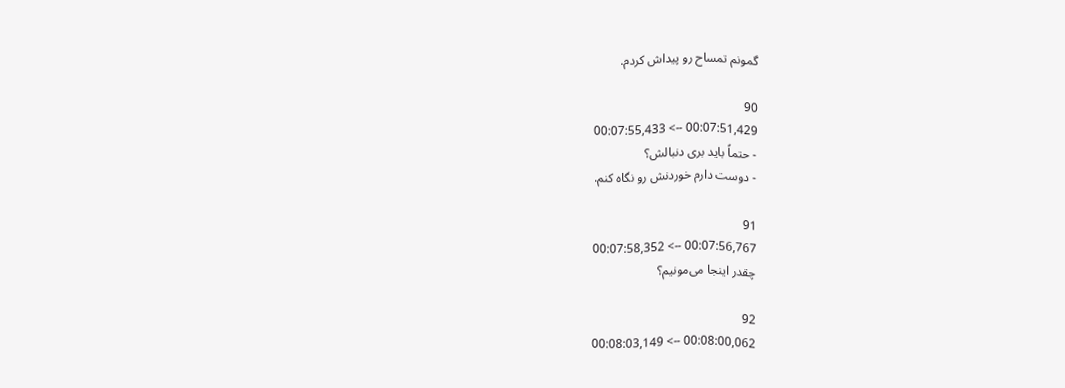گمونم تمساح رو پیداش کردم.

90
00:07:51,429 --> 00:07:55,433
- حتماً باید بری دنبالش؟
- دوست دارم خوردنش رو نگاه کنم.

91
00:07:56,767 --> 00:07:58,352
چقدر اینجا می‌مونیم؟

92
00:08:00,062 --> 00:08:03,149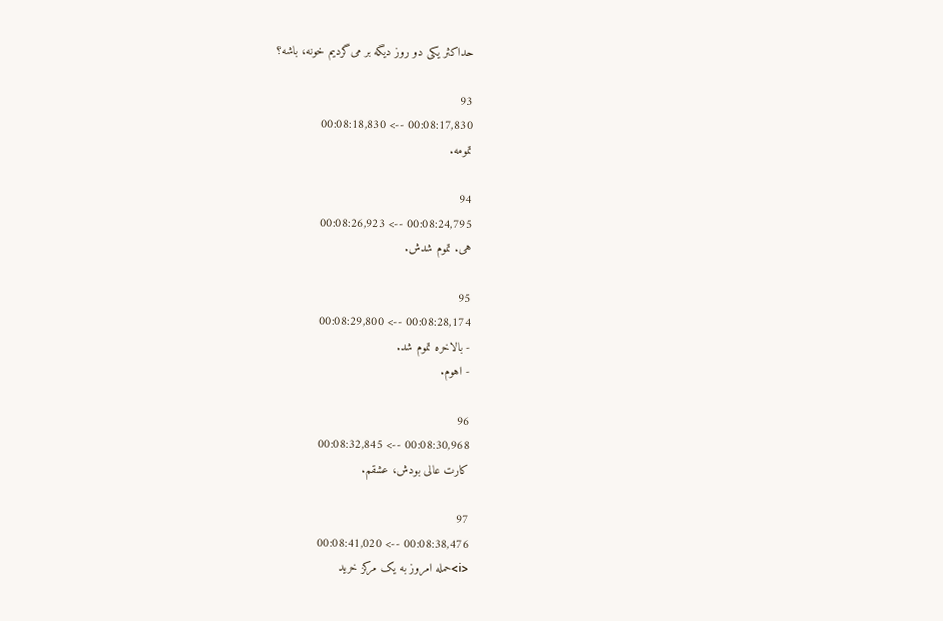حداکثر یکی دو روز دیگه بر می‌گردیم خونه، باشه؟

93
00:08:17,830 --> 00:08:18,830
تمومه.

94
00:08:24,795 --> 00:08:26,923
هی. تموم شدش.

95
00:08:28,174 --> 00:08:29,800
- بالاخره تموم شد.
- اهوم.

96
00:08:30,968 --> 00:08:32,845
کارت عالی بودش، عشقم.

97
00:08:38,476 --> 00:08:41,020
<i>حمله امروز به یک مرکز خرید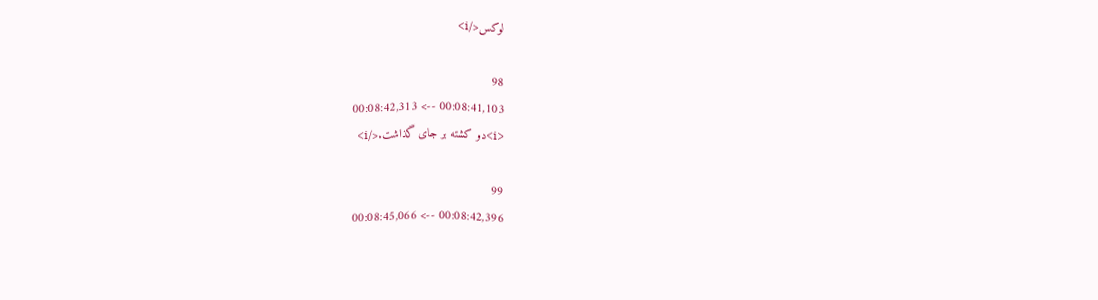لوکس</i>

98
00:08:41,103 --> 00:08:42,313
<i>دو کشته بر جای گذاشت.</i>

99
00:08:42,396 --> 00:08:45,066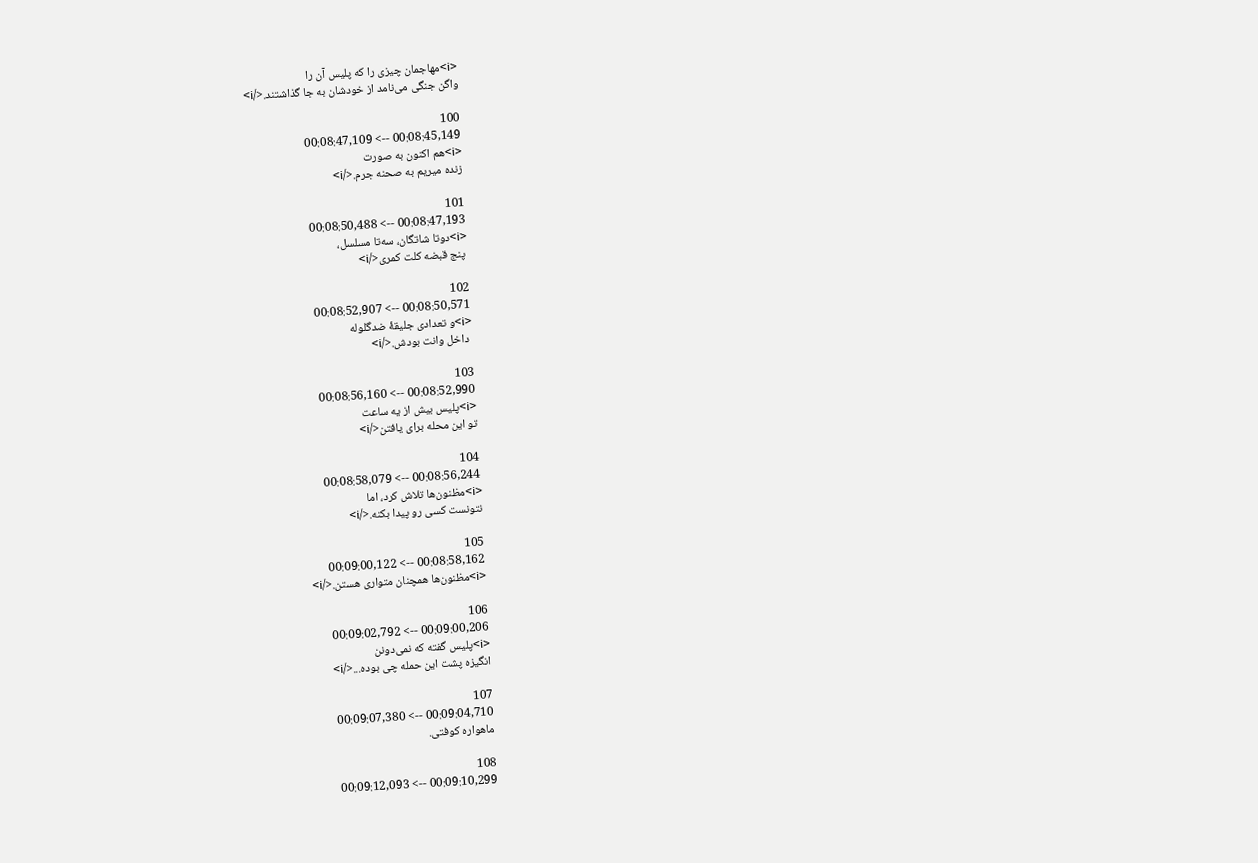<i>مهاجمان چیزی را که پلیس آن‌ را
واگن جنگی می‌نامد از خودشان به جا گذاشتند.</i>

100
00:08:45,149 --> 00:08:47,109
<i>هم اکنون به صورت
زنده میریم به صحنه جرم.</i>

101
00:08:47,193 --> 00:08:50,488
<i>دوتا شاتگان، سه‌تا مسلسل،
 پنج قبضه کلت کمری</i>

102
00:08:50,571 --> 00:08:52,907
<i>و تعدادی جلیقۀ ضدگلوله
 داخل وانت بودش.</i>

103
00:08:52,990 --> 00:08:56,160
<i>پلیس بیش از یه ساعت
تو این محله برای یافتن</i>

104
00:08:56,244 --> 00:08:58,079
<i>مظنون‌ها تلاش کرد، اما
نتونست کسی رو پیدا بکنه.</i>

105
00:08:58,162 --> 00:09:00,122
<i>مظنون‌ها همچنان متواری هستن.</i>

106
00:09:00,206 --> 00:09:02,792
<i>پلیس گفته که نمی‌دونن
انگیزه پشت این حمله چی بوده...</i>

107
00:09:04,710 --> 00:09:07,380
ماهواره کوفتی.

108
00:09:10,299 --> 00:09:12,093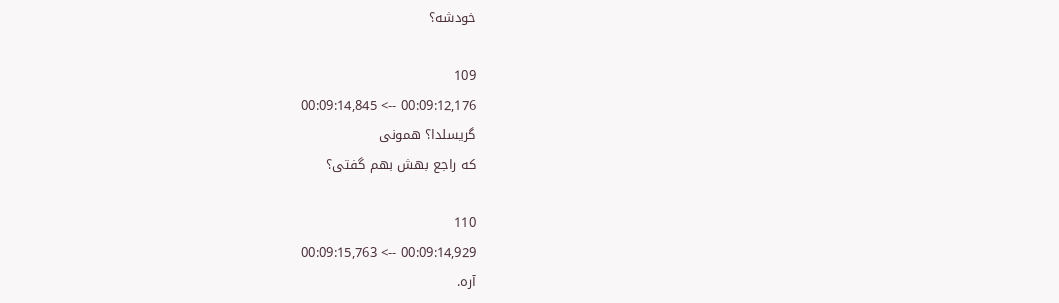خودشه؟

109
00:09:12,176 --> 00:09:14,845
گریسلدا؟ همونی
که راجع بهش بهم گفتی؟

110
00:09:14,929 --> 00:09:15,763
آره.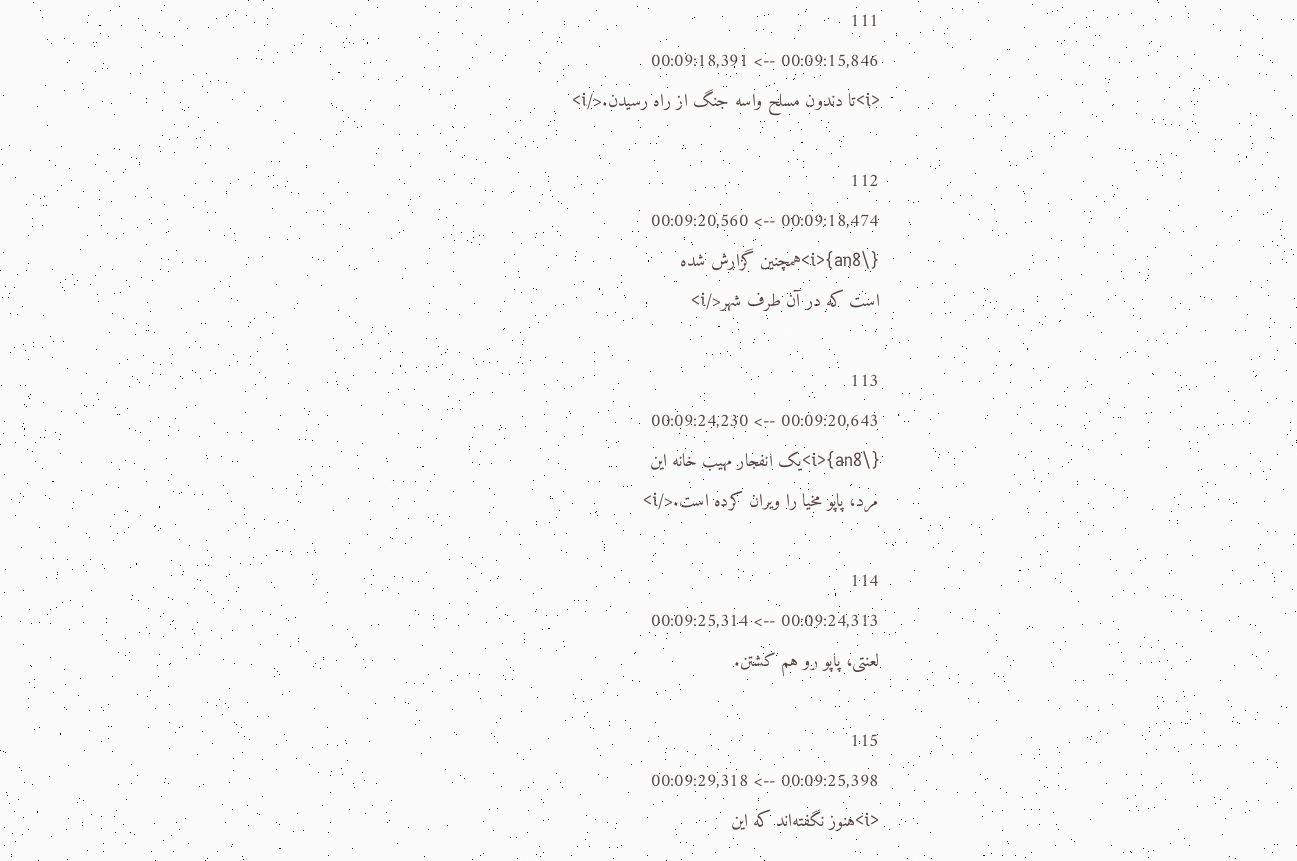111
00:09:15,846 --> 00:09:18,391
<i>تا دندون مسلح واسه جنگ از راه رسیدن.</i>

112
00:09:18,474 --> 00:09:20,560
{\an8}<i>همچنین گزارش شده
است که در آن طرف شهر</i>

113
00:09:20,643 --> 00:09:24,230
{\an8}<i>یک انفجار مهیب خانه این
مرد، پاپو مخیا را ویران کرده است.</i>

114
00:09:24,313 --> 00:09:25,314
لعنتی، پاپو رو هم کشتن.

115
00:09:25,398 --> 00:09:29,318
<i>هنوز نگفته‌اند که این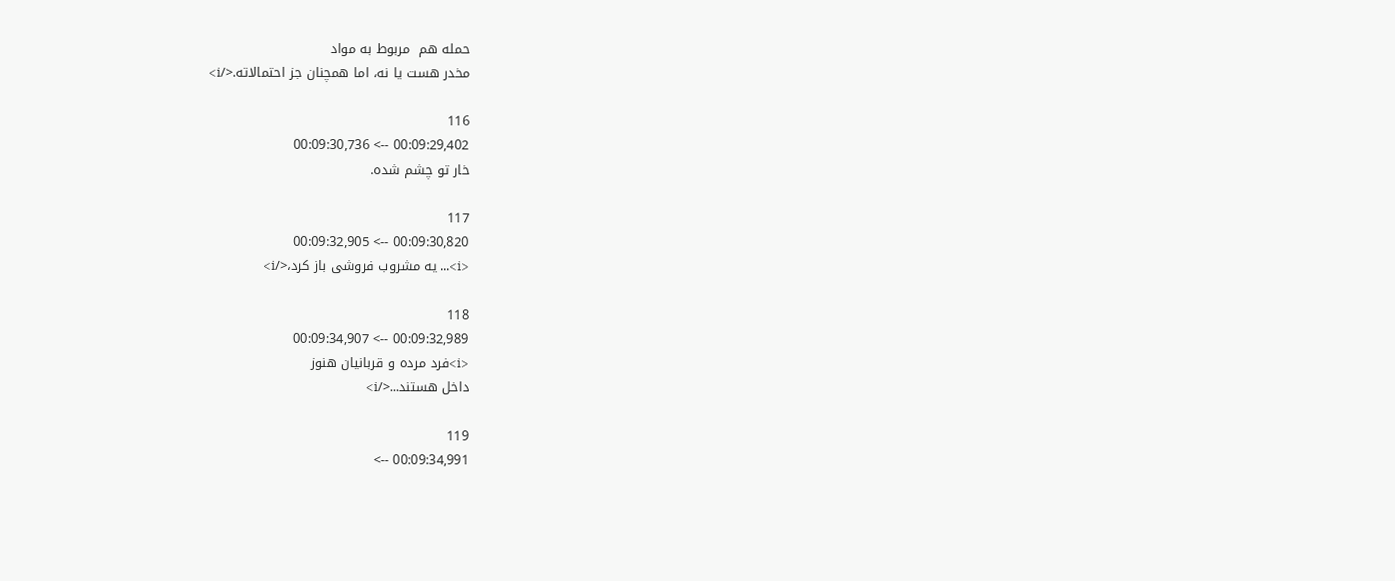حمله هم  مربوط به مواد
مخدر هست یا نه، اما همچنان جز احتمالاته.</i>

116
00:09:29,402 --> 00:09:30,736
خار تو چشم شده.

117
00:09:30,820 --> 00:09:32,905
<i>... یه مشروب فروشی باز کرد،</i>

118
00:09:32,989 --> 00:09:34,907
<i>فرد مرده و قربانیان هنوز
داخل هستند...</i>

119
00:09:34,991 -->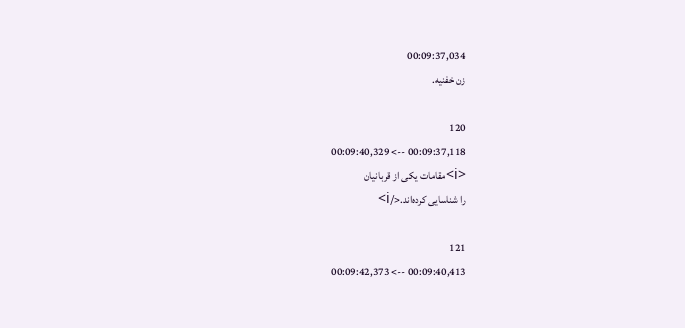00:09:37,034
زن خفنیه.

120
00:09:37,118 --> 00:09:40,329
<i>مقامات یکی از قربانیان
را شناسایی کرده‌اند.</i>

121
00:09:40,413 --> 00:09:42,373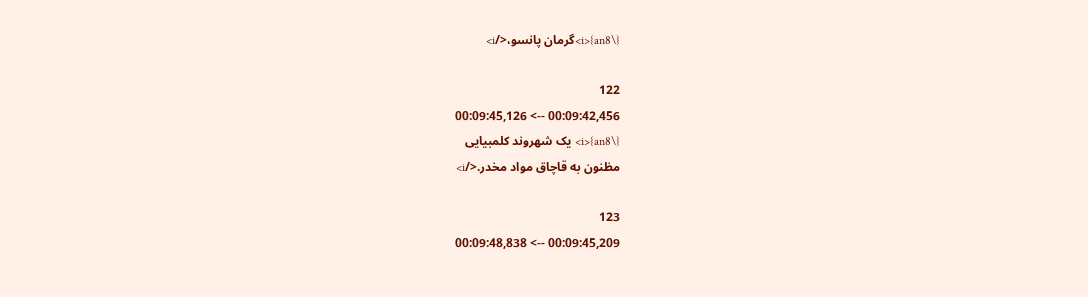{\an8}<i>گرمان پانسو،</i>

122
00:09:42,456 --> 00:09:45,126
{\an8}<i> یک شهروند کلمبیایی
مظنون به قاچاق مواد مخدر.</i>

123
00:09:45,209 --> 00:09:48,838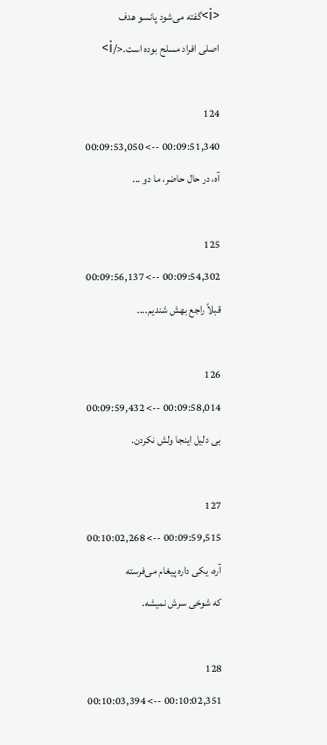<i>گفته می‌شود پانسو هدف
اصلی افراد مسلح بوده است.</i>

124
00:09:51,340 --> 00:09:53,050
آه، در حال حاضر، ما دو ...

125
00:09:54,302 --> 00:09:56,137
قبلاً راجع بهش شندیم....

126
00:09:58,014 --> 00:09:59,432
بی دلیل اینجا ولش نکردن.

127
00:09:59,515 --> 00:10:02,268
آره، یکی داره پیغام می‌فرسته
که شوخی سرش نمیشه.

128
00:10:02,351 --> 00:10:03,394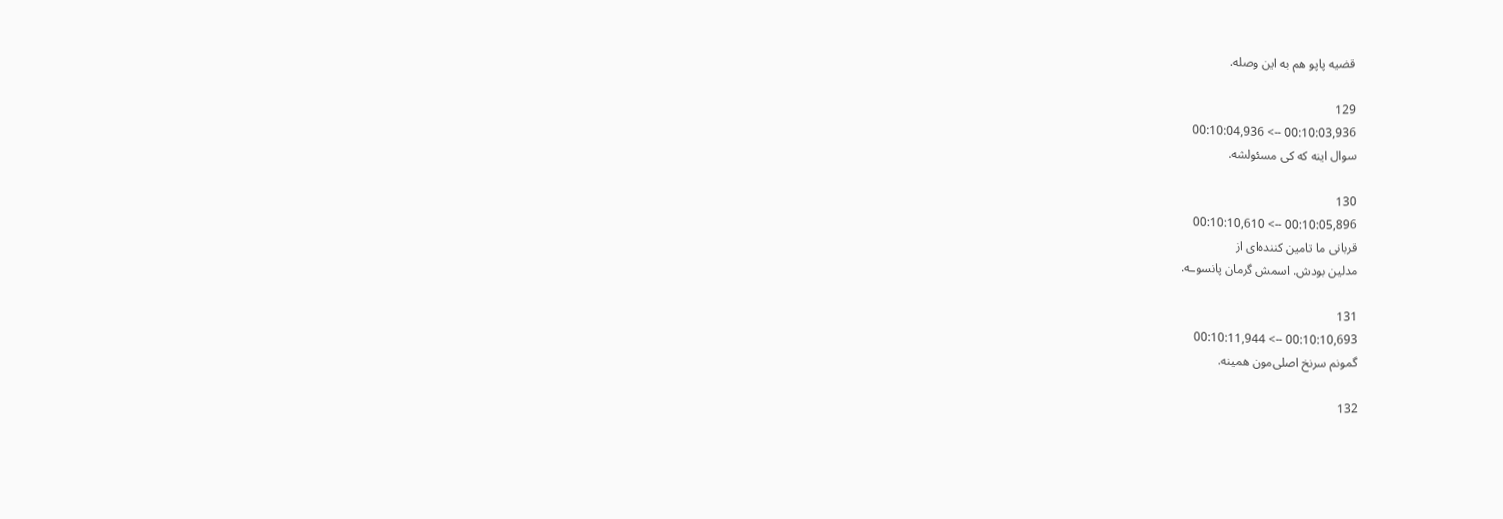قضیه پاپو هم به این وصله.

129
00:10:03,936 --> 00:10:04,936
سوال اینه که کی مسئولشه.

130
00:10:05,896 --> 00:10:10,610
قربانی ما تامین کننده‌ای از
مدلین بودش. اسمش گرمان پانسو‌ـه.

131
00:10:10,693 --> 00:10:11,944
گمونم سرنخ اصلی‌مون همینه.

132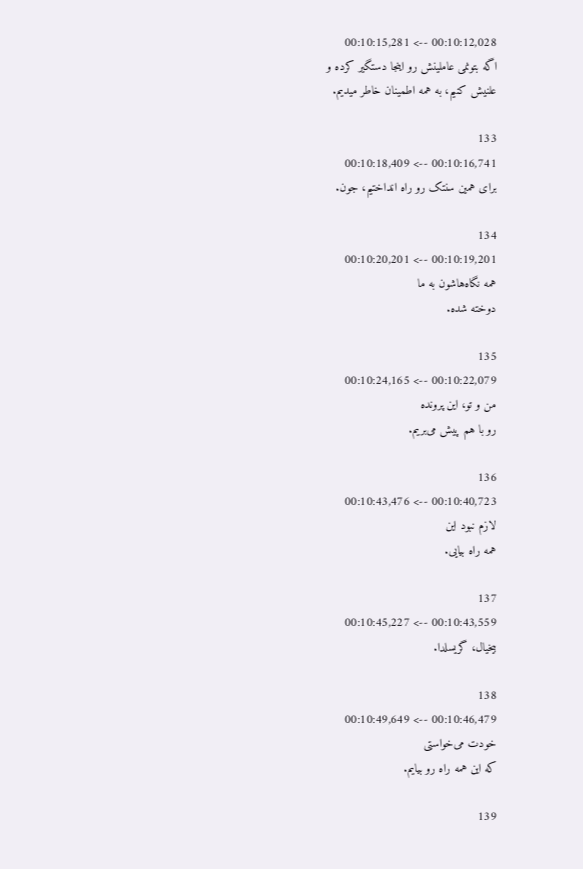00:10:12,028 --> 00:10:15,281
اگه بتونمی عاملینش رو اینجا دستگیر کرده و
علنیش کنیم، به همه اطمینان خاطر میدیم.

133
00:10:16,741 --> 00:10:18,409
برای همین سنتک رو راه انداختیم، جون.

134
00:10:19,201 --> 00:10:20,201
همه نگاه‌هاشون به ما
دوخته شده.

135
00:10:22,079 --> 00:10:24,165
من و تو، این پرونده
رو با هم پیش می‌بریم.

136
00:10:40,723 --> 00:10:43,476
لازم نبود این
همه راه بیایی.

137
00:10:43,559 --> 00:10:45,227
بیخیال، گریسلدا.

138
00:10:46,479 --> 00:10:49,649
خودت می‌خواستی
که این همه راه رو بیایم.

139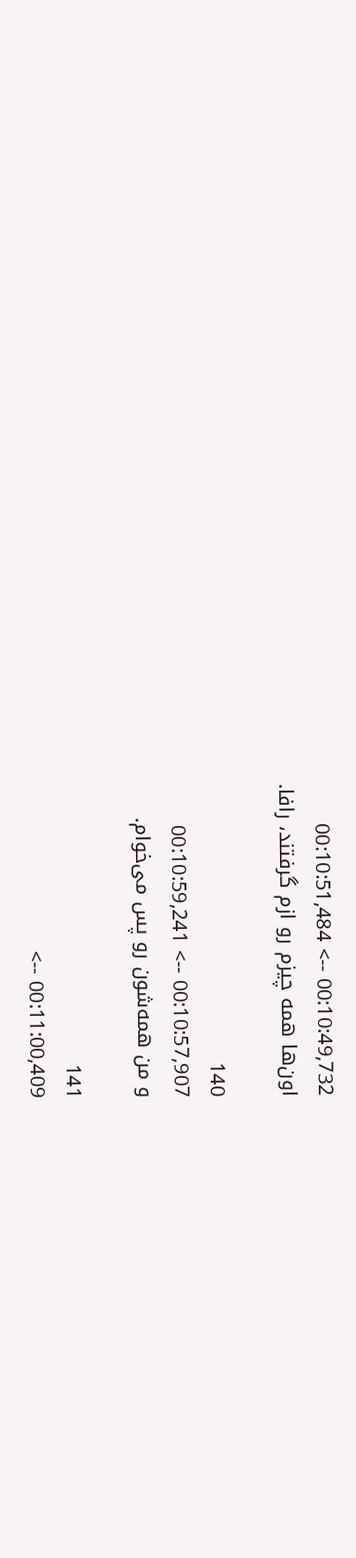00:10:49,732 --> 00:10:51,484
اون‌ها همه چیزم رو ازم گرفتند، رافا.

140
00:10:57,907 --> 00:10:59,241
و من همه‌شون رو پس می‌خوام.

141
00:11:00,409 -->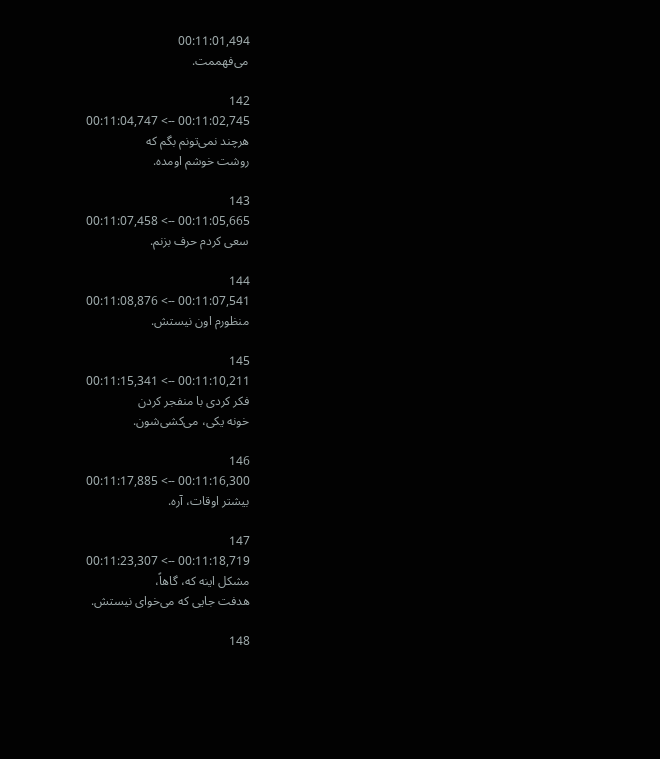00:11:01,494
می‌فهممت.

142
00:11:02,745 --> 00:11:04,747
هرچند نمی‌تونم بگم که
روشت خوشم اومده.

143
00:11:05,665 --> 00:11:07,458
سعی کردم حرف بزنم.

144
00:11:07,541 --> 00:11:08,876
منظورم اون نیستش.

145
00:11:10,211 --> 00:11:15,341
فکر کردی با منفجر کردن
خونه یکی، ‌می‌کشی‌شون.

146
00:11:16,300 --> 00:11:17,885
بیشتر اوقات، آره.

147
00:11:18,719 --> 00:11:23,307
مشکل اینه که، گاهاً،
هدفت جایی که می‌خوای نیستش.

148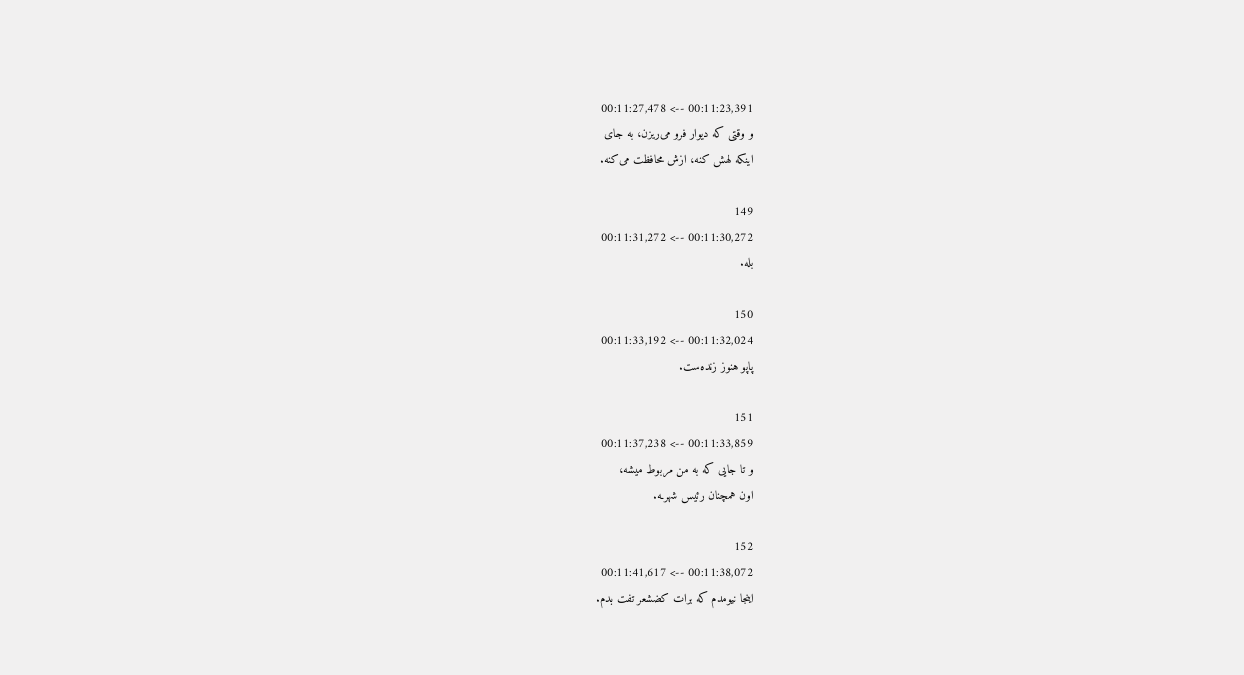00:11:23,391 --> 00:11:27,478
و وقتی که دیوار فرو می‌ریزن، به جای
اینکه لهش کنه، ازش محافظت می‌کنه.

149
00:11:30,272 --> 00:11:31,272
بله.

150
00:11:32,024 --> 00:11:33,192
پاپو هنوز زنده‌ست.

151
00:11:33,859 --> 00:11:37,238
و تا جایی که به من مربوط میشه،
اون همچنان رئیس شهر‌ـه.

152
00:11:38,072 --> 00:11:41,617
اینجا نیومدم که برات کضشعر تفت بدم.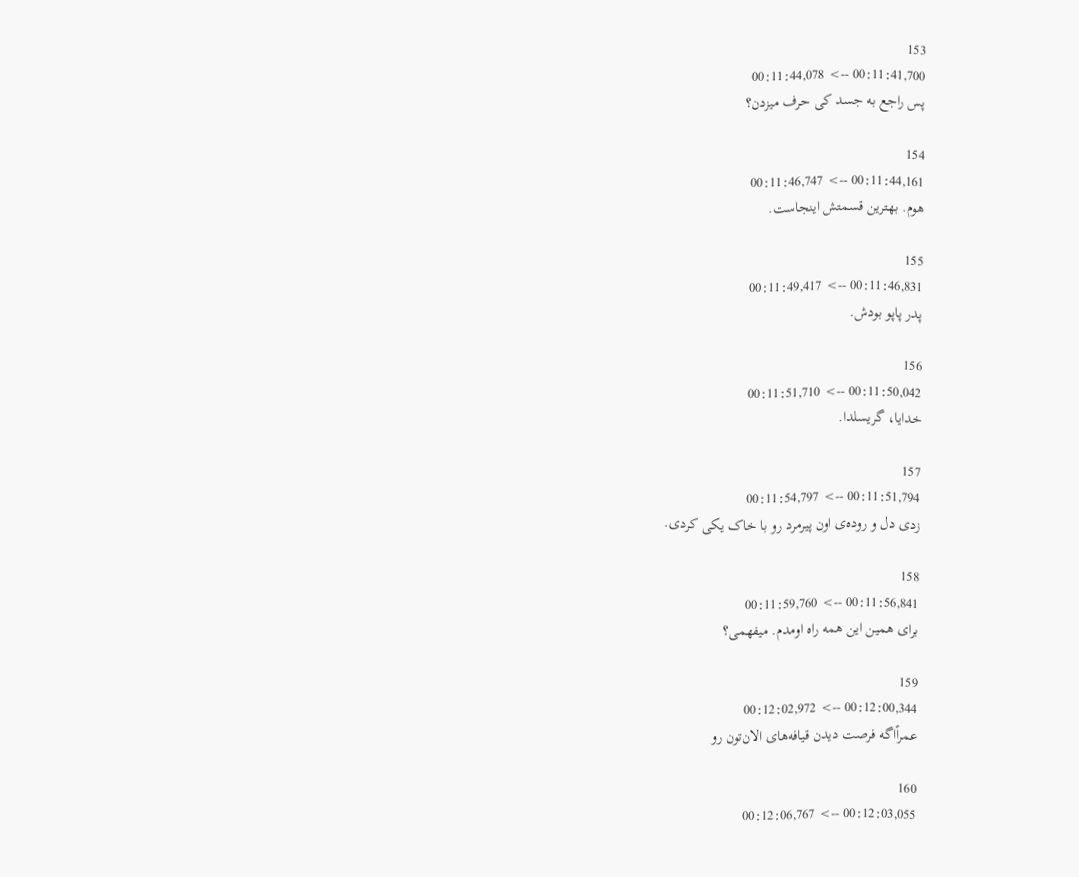153
00:11:41,700 --> 00:11:44,078
پس راجع به جسد کی حرف میزدن؟

154
00:11:44,161 --> 00:11:46,747
هوم. بهترین قسمتش اینجاست.

155
00:11:46,831 --> 00:11:49,417
پدر پاپو بودش.

156
00:11:50,042 --> 00:11:51,710
خدایا، گریسلدا.

157
00:11:51,794 --> 00:11:54,797
زدی دل و روده‌ی اون پیرمرد رو با خاک یکی کردی.

158
00:11:56,841 --> 00:11:59,760
برای همین این همه راه اومدم. میفهمی؟

159
00:12:00,344 --> 00:12:02,972
عمراً‌اگه فرصت دیدن قیافه‌های الان‌تون رو

160
00:12:03,055 --> 00:12:06,767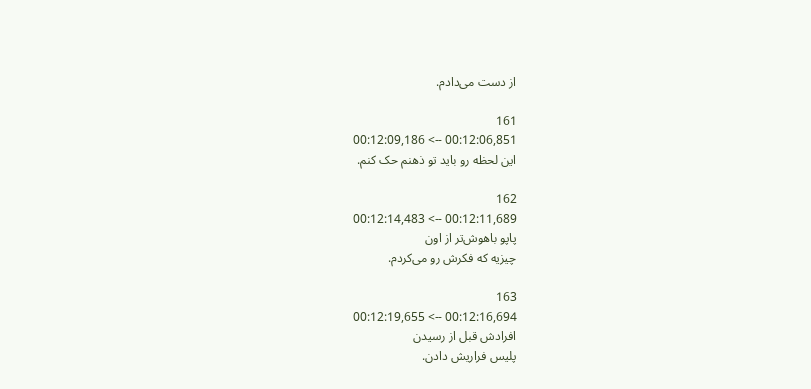از دست می‌دادم.

161
00:12:06,851 --> 00:12:09,186
این لحظه رو باید تو ذهنم حک کنم.

162
00:12:11,689 --> 00:12:14,483
پاپو باهوش‌تر از اون
چیزیه که فکرش رو می‌کردم.

163
00:12:16,694 --> 00:12:19,655
افرادش قبل از رسیدن
پلیس فراریش دادن.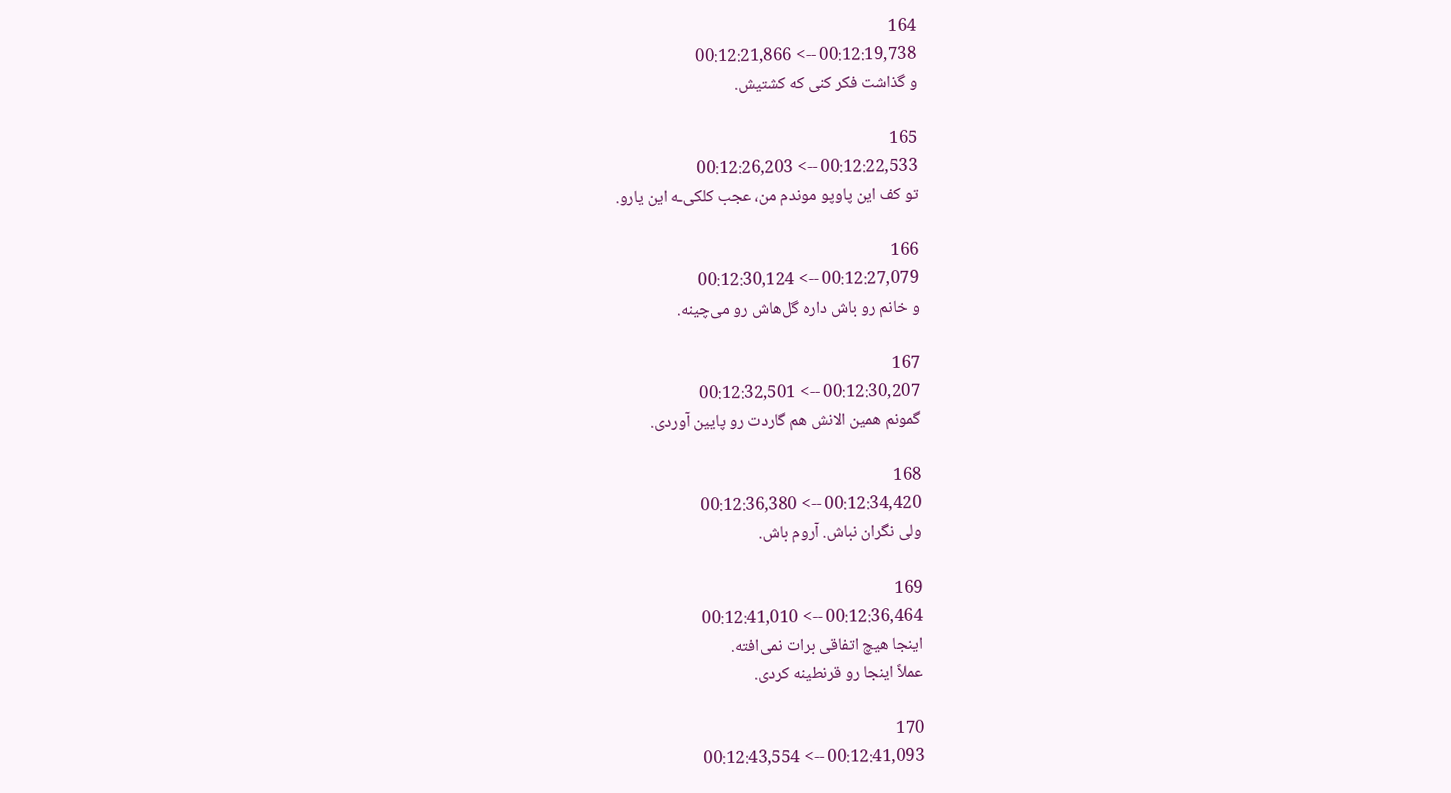164
00:12:19,738 --> 00:12:21,866
و گذاشت فکر کنی که کشتیش.

165
00:12:22,533 --> 00:12:26,203
تو کف این پاوپو موندم من، عجب کلکی‌ـه این یارو.

166
00:12:27,079 --> 00:12:30,124
و خانم‌ رو باش داره گل‌هاش رو می‌چینه.

167
00:12:30,207 --> 00:12:32,501
گمونم همین الانش هم گاردت رو پایین آوردی.

168
00:12:34,420 --> 00:12:36,380
ولی نگران نباش. آروم باش.

169
00:12:36,464 --> 00:12:41,010
اینجا هیچ اتفاقی برات نمی‌افته.
عملاً‌ اینجا رو قرنطینه کردی.

170
00:12:41,093 --> 00:12:43,554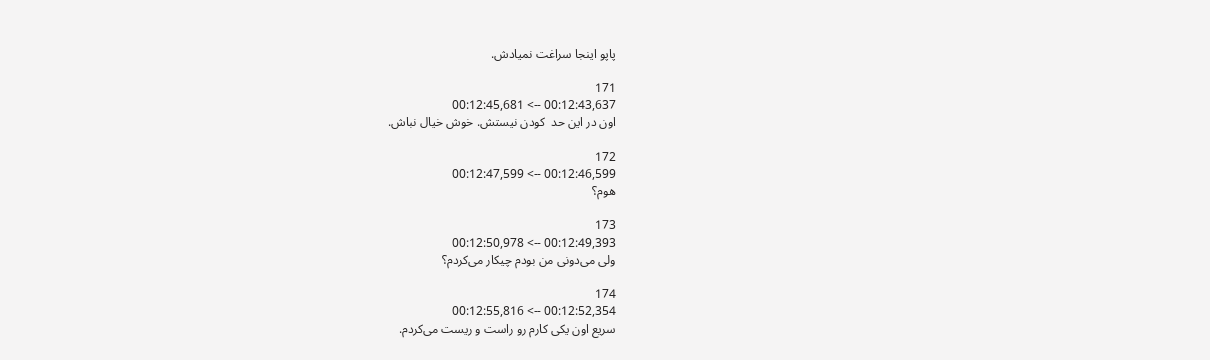پاپو اینجا سراغت نمیادش.

171
00:12:43,637 --> 00:12:45,681
اون در این حد  کودن نیستش. خوش خیال نباش.

172
00:12:46,599 --> 00:12:47,599
هوم؟

173
00:12:49,393 --> 00:12:50,978
ولی می‌دونی من بودم چیکار می‌کردم؟

174
00:12:52,354 --> 00:12:55,816
سریع اون یکی کارم رو راست و ریست می‌کردم.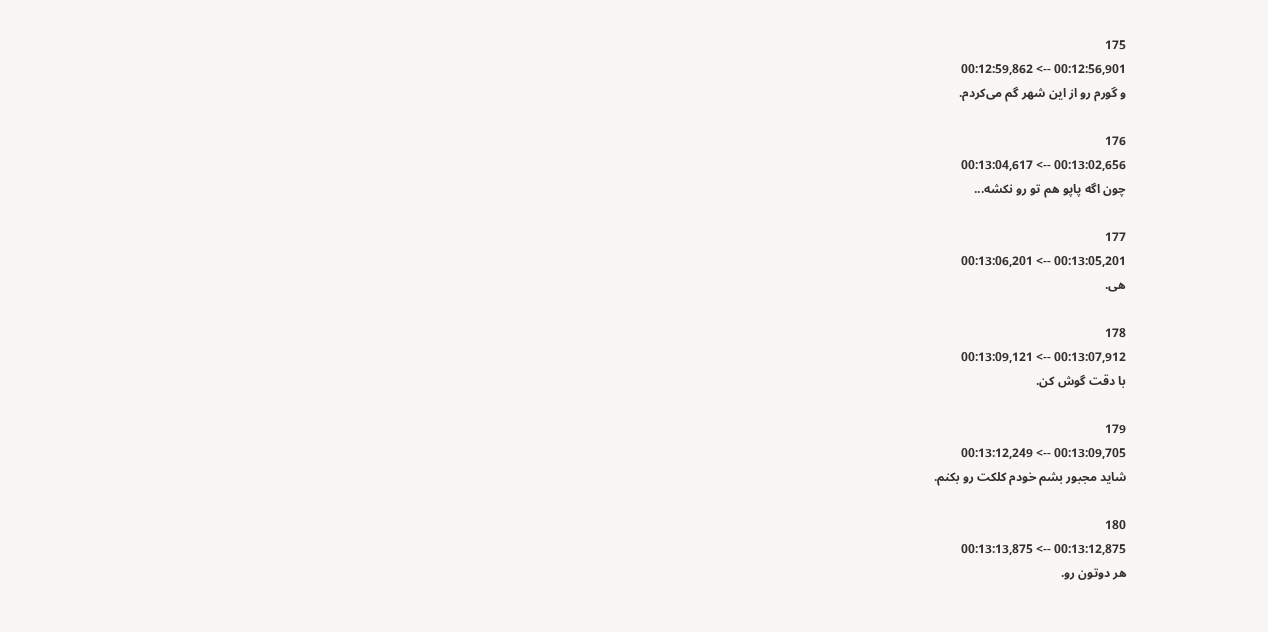175
00:12:56,901 --> 00:12:59,862
و گورم رو از این شهر گم می‌کردم.

176
00:13:02,656 --> 00:13:04,617
چون اگه پاپو هم تو رو نکشه...

177
00:13:05,201 --> 00:13:06,201
هی.

178
00:13:07,912 --> 00:13:09,121
با دقت گوش کن.

179
00:13:09,705 --> 00:13:12,249
شاید مجبور بشم خودم کلکت رو بکنم.

180
00:13:12,875 --> 00:13:13,875
هر دوتون رو.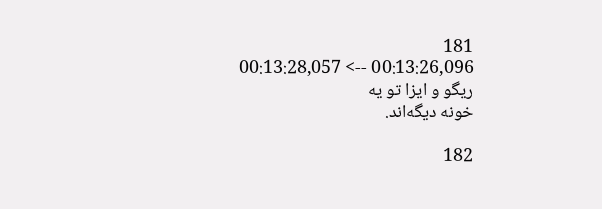181
00:13:26,096 --> 00:13:28,057
ریگو و ایزا تو یه
خونه دیگه‌اند.

182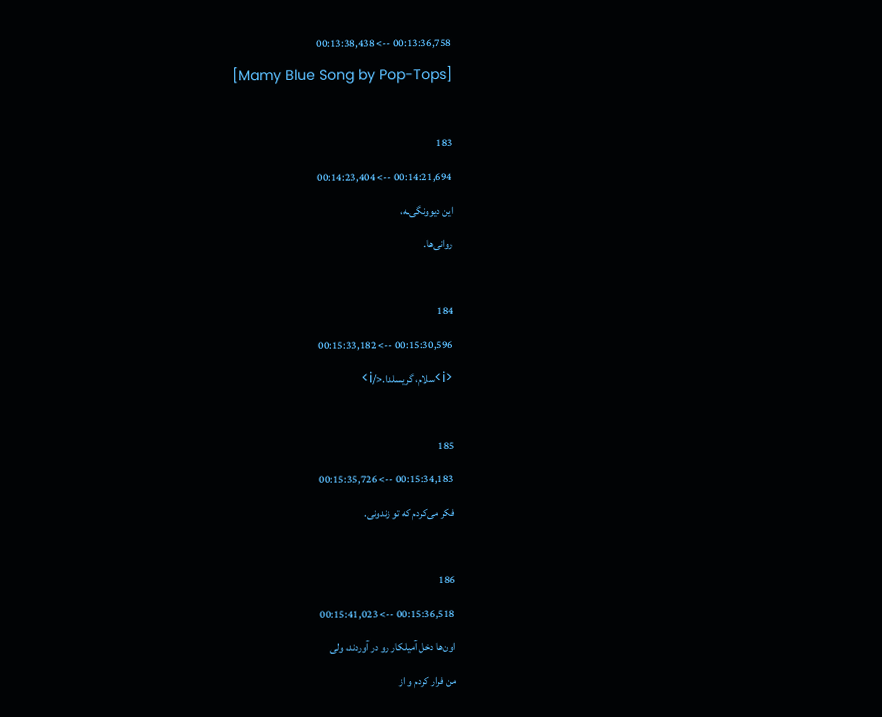00:13:36,758 --> 00:13:38,438
[Mamy Blue Song by Pop-Tops]

183
00:14:21,694 --> 00:14:23,404
این دیوونگی‌ـه،
روانی‌ها.

184
00:15:30,596 --> 00:15:33,182
<i>سلام، گریسلدا.</i>

185
00:15:34,183 --> 00:15:35,726
فکر می‌کردم که تو زندونی.

186
00:15:36,518 --> 00:15:41,023
اون‌ها دخل آمیلکار رو در آوردند، ولی
من فرار کردم و از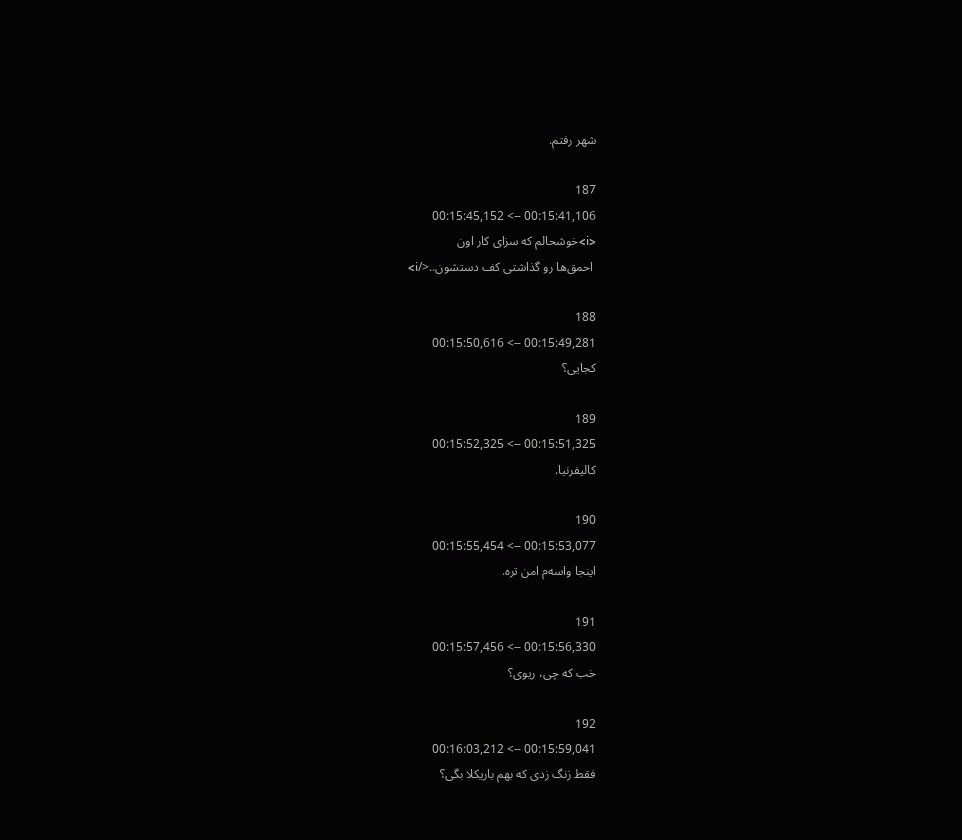شهر رفتم.

187
00:15:41,106 --> 00:15:45,152
<i>خوشحالم که سزای کار اون
 احمق‌ها رو گذاشتی کف دستشون..</i>

188
00:15:49,281 --> 00:15:50,616
کجایی؟

189
00:15:51,325 --> 00:15:52,325
کالیفرنیا.

190
00:15:53,077 --> 00:15:55,454
اینجا واسه‌م امن تره.

191
00:15:56,330 --> 00:15:57,456
خب که چی، ریوی؟

192
00:15:59,041 --> 00:16:03,212
فقط زنگ زدی که بهم باریکلا بگی؟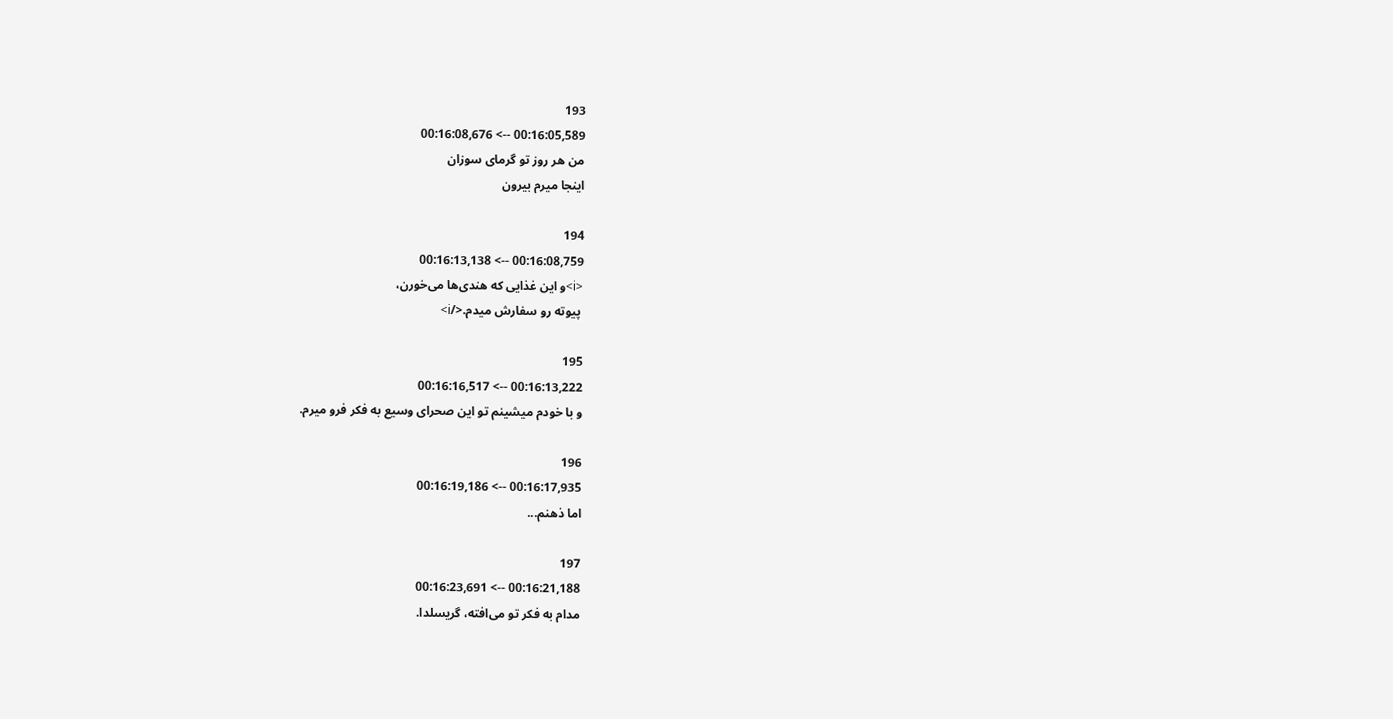193
00:16:05,589 --> 00:16:08,676
من هر روز تو گرمای سوزان
اینجا میرم بیرون

194
00:16:08,759 --> 00:16:13,138
<i>و این غذایی که هندی‌ها می‌خورن،
 پیوته رو سفارش میدم.</i>

195
00:16:13,222 --> 00:16:16,517
و با خودم میشینم تو این صحرای وسیع به فکر فرو میرم.

196
00:16:17,935 --> 00:16:19,186
اما ذهنم...

197
00:16:21,188 --> 00:16:23,691
مدام به فکر تو می‌افته، گریسلدا.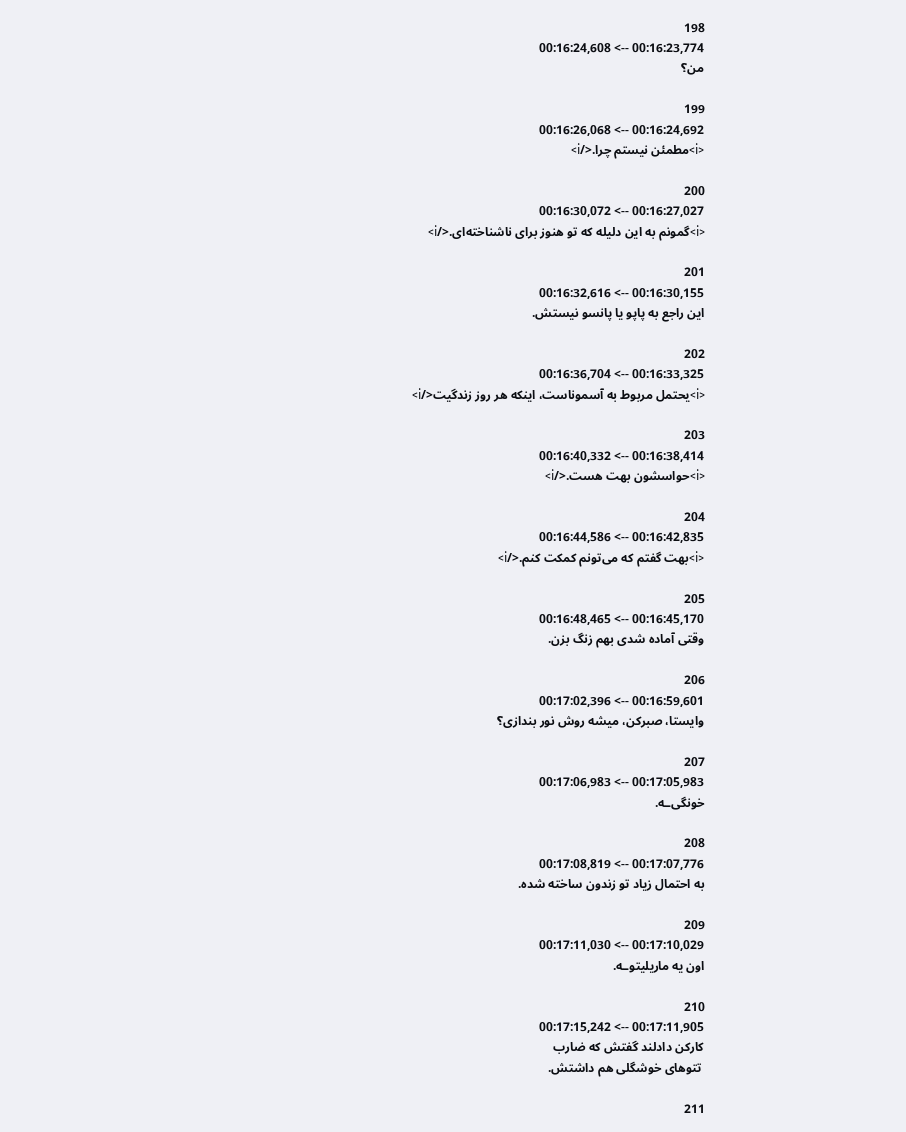198
00:16:23,774 --> 00:16:24,608
من؟

199
00:16:24,692 --> 00:16:26,068
<i>مطمئن نیستم چرا.</i>

200
00:16:27,027 --> 00:16:30,072
<i>گمونم به این دلیله که تو هنوز برای ناشناخته‌ای.</i>

201
00:16:30,155 --> 00:16:32,616
این راجع به پاپو یا پانسو نیستش.

202
00:16:33,325 --> 00:16:36,704
<i>یحتمل مربوط به آسموناست، اینکه هر روز زندگیت</i>

203
00:16:38,414 --> 00:16:40,332
<i>حواسشون بهت هست.</i>

204
00:16:42,835 --> 00:16:44,586
<i>بهت گفتم که می‌تونم کمکت کنم.</i>

205
00:16:45,170 --> 00:16:48,465
وقتی آماده شدی بهم زنگ بزن.

206
00:16:59,601 --> 00:17:02,396
وایستا، صبرکن، میشه روش نور بندازی؟

207
00:17:05,983 --> 00:17:06,983
خونگی‌ـه.

208
00:17:07,776 --> 00:17:08,819
به احتمال زیاد تو زندون ساخته شده.

209
00:17:10,029 --> 00:17:11,030
اون یه ماریلیتو‌ـه.

210
00:17:11,905 --> 00:17:15,242
کارکن دادلند گفتش که ضارب
 تتوهای خوشگلی هم داشتش.

211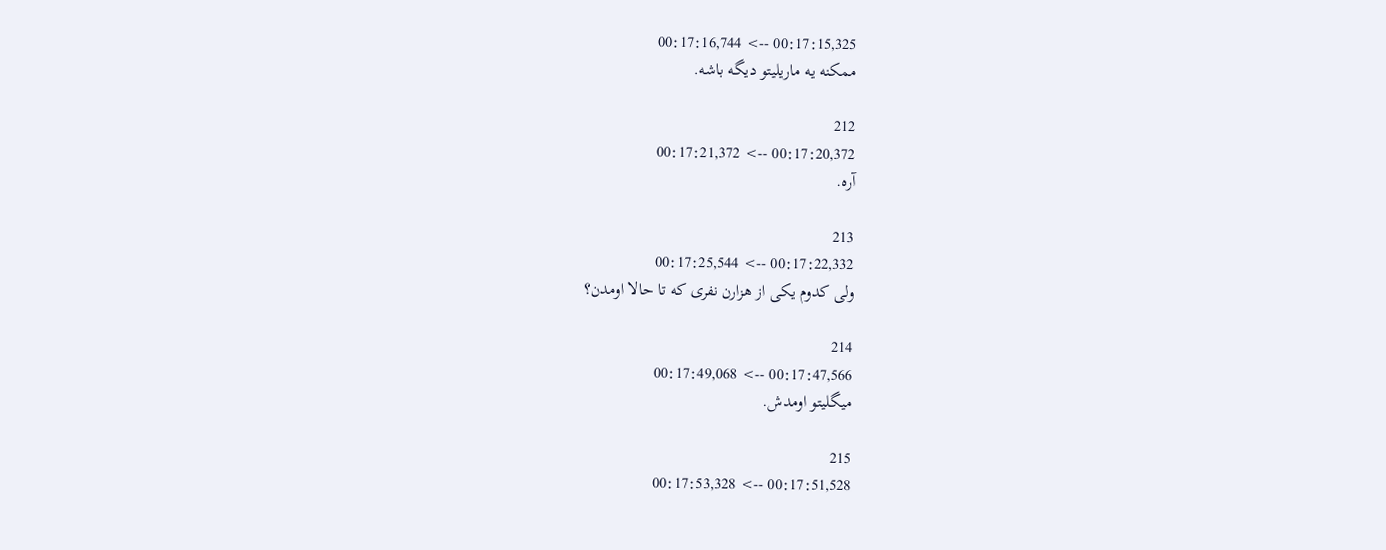00:17:15,325 --> 00:17:16,744
ممکنه یه ماریلیتو دیگه باشه.

212
00:17:20,372 --> 00:17:21,372
آره.

213
00:17:22,332 --> 00:17:25,544
ولی کدوم یکی از هزارن نفری که تا حالا اومدن؟

214
00:17:47,566 --> 00:17:49,068
میگلیتو اومدش.

215
00:17:51,528 --> 00:17:53,328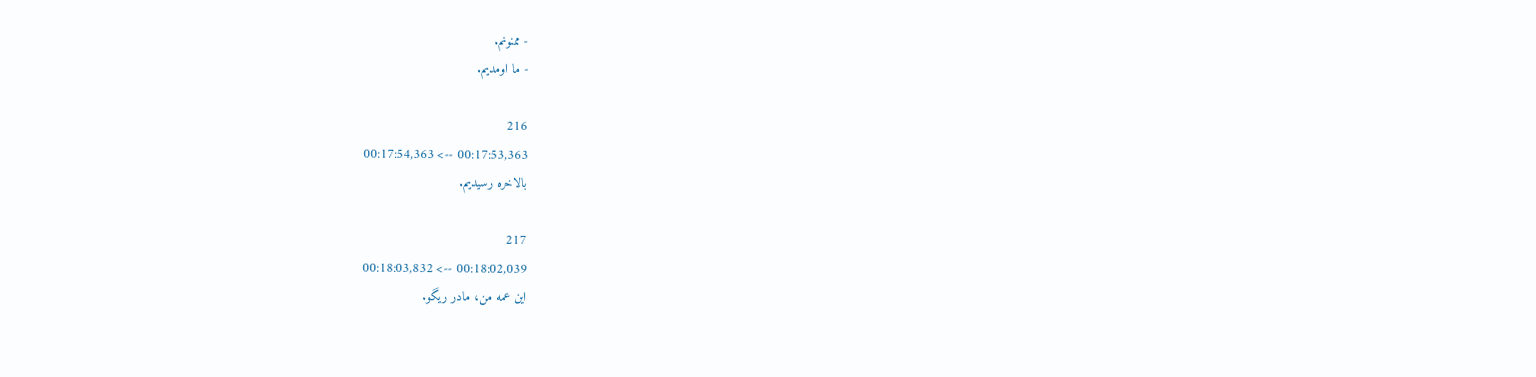- ممنونم.
- ما اومدیم.

216
00:17:53,363 --> 00:17:54,363
بالاخره رسیدیم.

217
00:18:02,039 --> 00:18:03,832
این عمه من، مادر ریگو.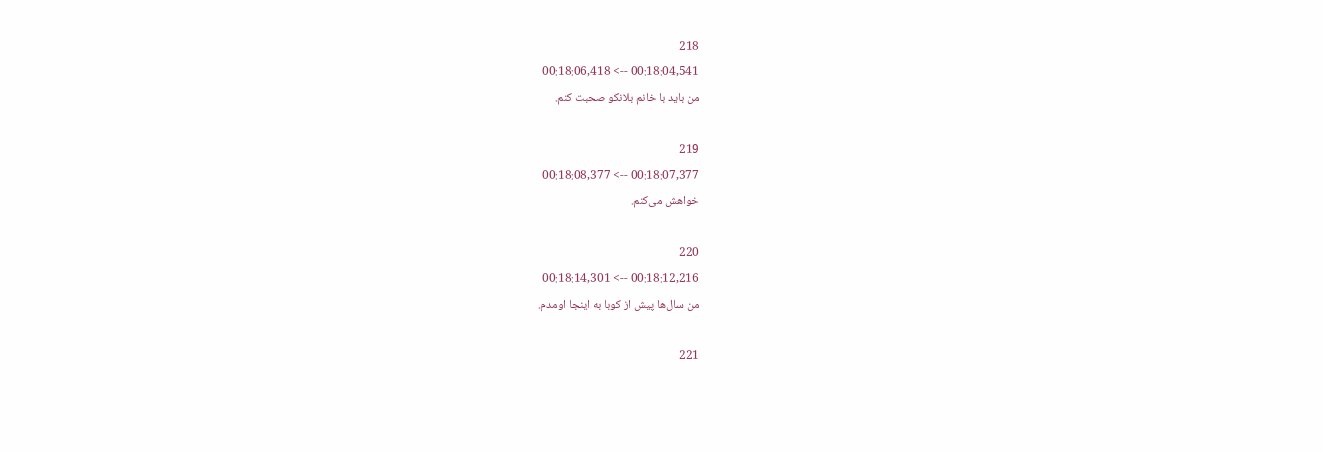218
00:18:04,541 --> 00:18:06,418
من باید با خانم بلانکو صحبت کنم.

219
00:18:07,377 --> 00:18:08,377
خواهش می‌کنم.

220
00:18:12,216 --> 00:18:14,301
من سال‌ها پیش از کوبا به اینجا اومدم.

221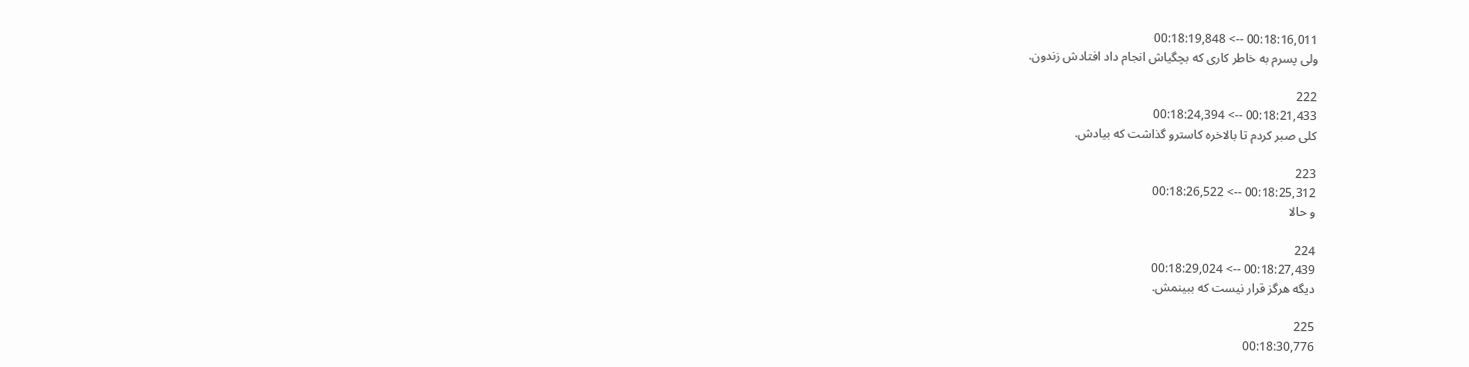00:18:16,011 --> 00:18:19,848
ولی پسرم به خاطر کاری که بچگیاش انجام داد افتادش زندون.

222
00:18:21,433 --> 00:18:24,394
کلی صبر کردم تا بالاخره کاسترو گذاشت که بیادش.

223
00:18:25,312 --> 00:18:26,522
و حالا

224
00:18:27,439 --> 00:18:29,024
دیگه هرگز قرار نیست که ببینمش.

225
00:18:30,776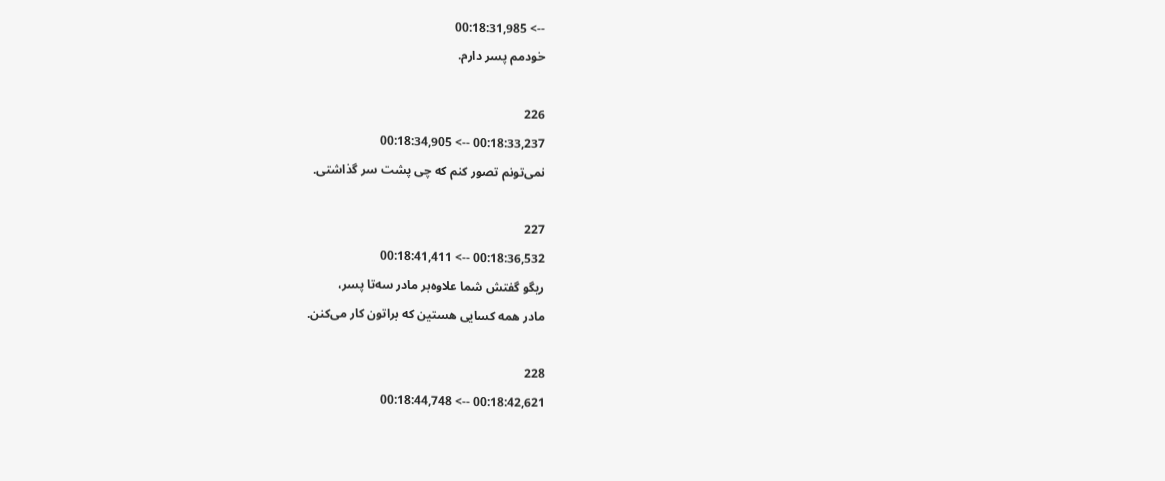--> 00:18:31,985
خودمم پسر دارم.

226
00:18:33,237 --> 00:18:34,905
نمی‌تونم تصور کنم که چی پشت سر گذاشتی.

227
00:18:36,532 --> 00:18:41,411
ریگو گفتش شما علاوه‌بر مادر سه‌تا پسر،
مادر همه کسایی هستین که براتون کار می‌کنن.

228
00:18:42,621 --> 00:18:44,748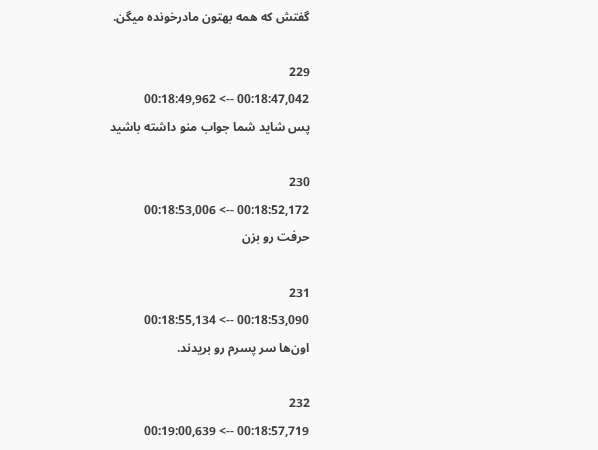گفتش که همه بهتون مادرخونده میگن.

229
00:18:47,042 --> 00:18:49,962
پس شاید شما جواب منو داشته باشید

230
00:18:52,172 --> 00:18:53,006
حرفت رو بزن

231
00:18:53,090 --> 00:18:55,134
اون‌ها سر پسرم رو بریدند.

232
00:18:57,719 --> 00:19:00,639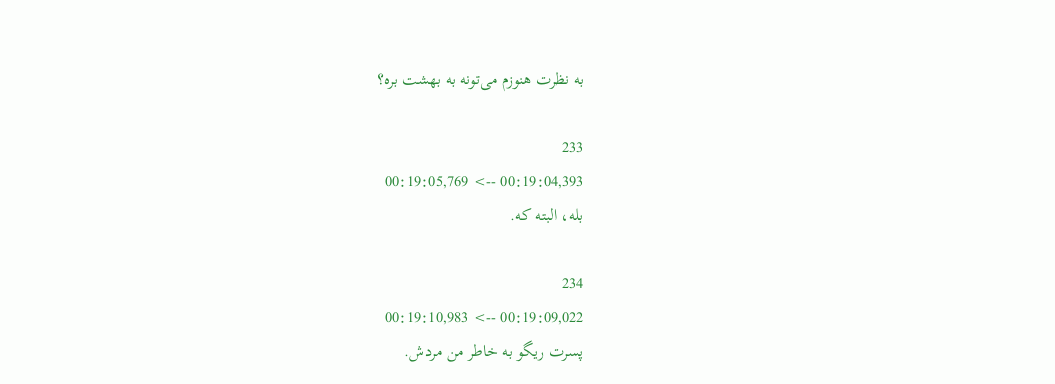به نظرت هنوزم می‌تونه به بهشت بره؟

233
00:19:04,393 --> 00:19:05,769
بله، البته که.

234
00:19:09,022 --> 00:19:10,983
پسرت ریگو به خاطر من مردش.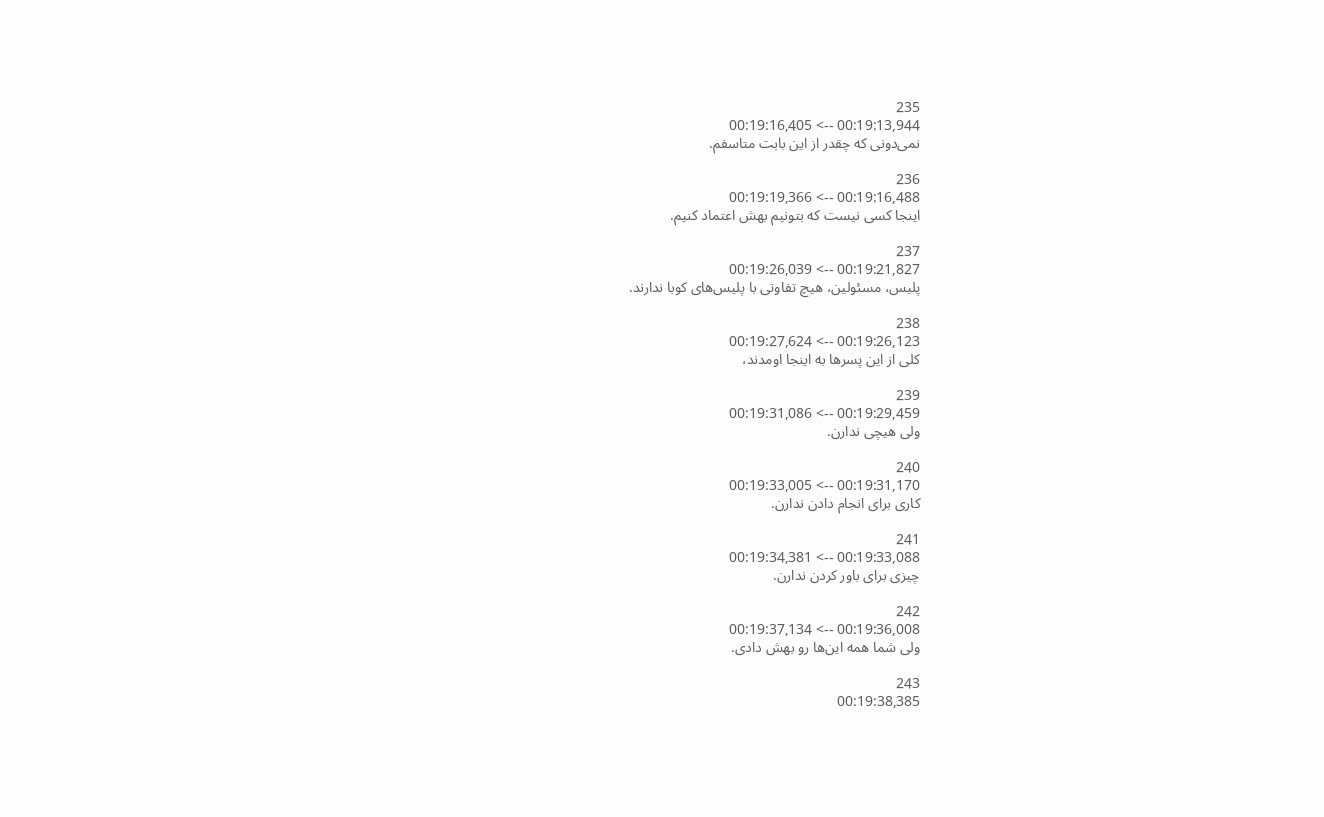235
00:19:13,944 --> 00:19:16,405
نمی‌دونی که چقدر از این بابت متاسفم.

236
00:19:16,488 --> 00:19:19,366
اینجا کسی نیست که بتونیم بهش اعتماد کنیم.

237
00:19:21,827 --> 00:19:26,039
پلیس، مسئولین، هیچ تفاوتی با پلیس‌های کوبا ندارند.

238
00:19:26,123 --> 00:19:27,624
کلی از این پسرها به اینجا اومدند،

239
00:19:29,459 --> 00:19:31,086
ولی هیچی ندارن.

240
00:19:31,170 --> 00:19:33,005
کاری برای انجام دادن ندارن.

241
00:19:33,088 --> 00:19:34,381
چیزی برای باور کردن ندارن.

242
00:19:36,008 --> 00:19:37,134
ولی شما همه این‌ها رو بهش دادی.

243
00:19:38,385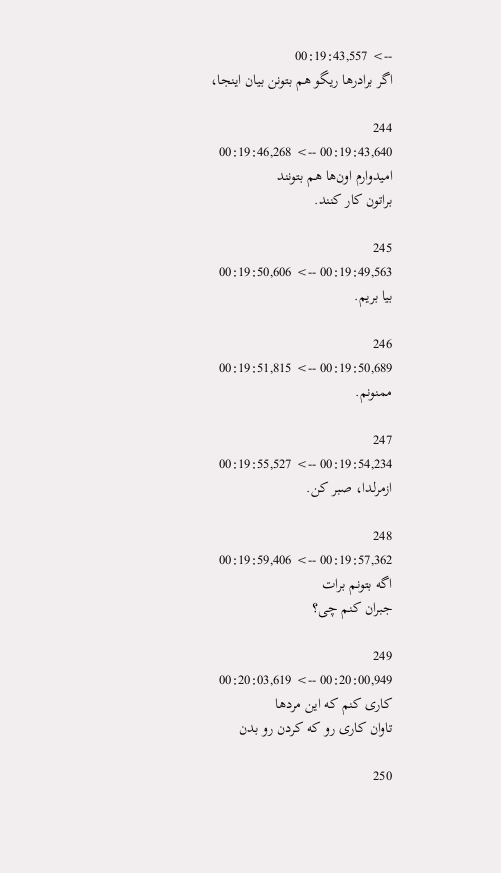--> 00:19:43,557
اگر برادرها ریگو هم بتونن بیان اینجا،

244
00:19:43,640 --> 00:19:46,268
امیدوارم اون‌ها هم بتونند
براتون کار کنند.

245
00:19:49,563 --> 00:19:50,606
بیا بریم.

246
00:19:50,689 --> 00:19:51,815
ممنونم.

247
00:19:54,234 --> 00:19:55,527
ازمرلدا، صبر کن.

248
00:19:57,362 --> 00:19:59,406
اگه بتونم برات
جبران کنم چی؟

249
00:20:00,949 --> 00:20:03,619
کاری کنم که این مردها
تاوان کاری رو که کردن رو بدن

250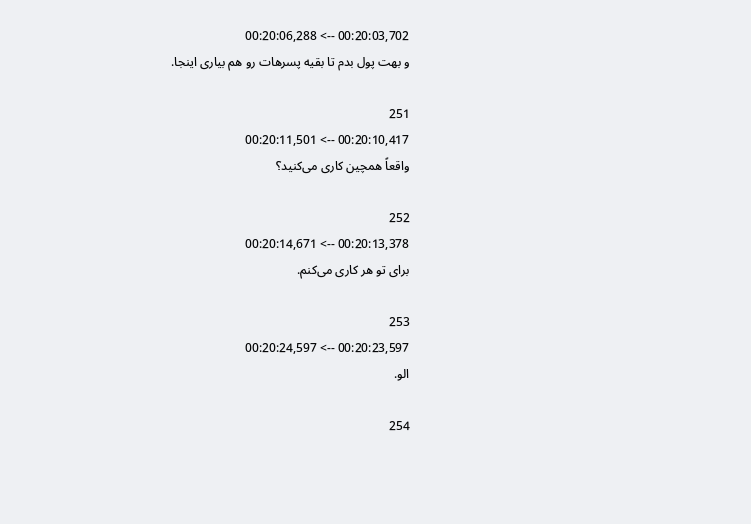00:20:03,702 --> 00:20:06,288
و بهت پول بدم تا بقیه پسرهات رو هم بیاری اینجا.

251
00:20:10,417 --> 00:20:11,501
واقعاً همچین کاری می‌کنید؟

252
00:20:13,378 --> 00:20:14,671
برای تو هر کاری می‌کنم.

253
00:20:23,597 --> 00:20:24,597
الو.

254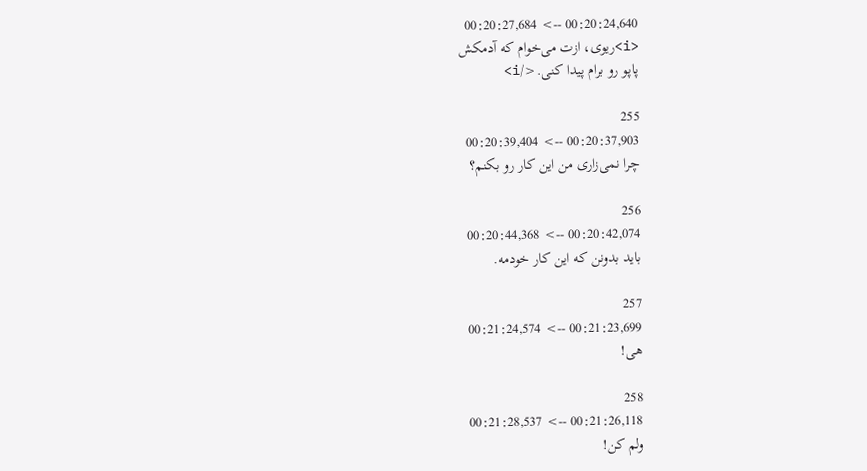00:20:24,640 --> 00:20:27,684
<i>ریوی، ازت می‌خوام که آدمکش
پاپو رو برام پیدا کنی.</i>

255
00:20:37,903 --> 00:20:39,404
چرا نمی‌زاری من این کار رو بکنم؟

256
00:20:42,074 --> 00:20:44,368
باید بدونن که این کار خودمه.

257
00:21:23,699 --> 00:21:24,574
هی!

258
00:21:26,118 --> 00:21:28,537
ولم کن!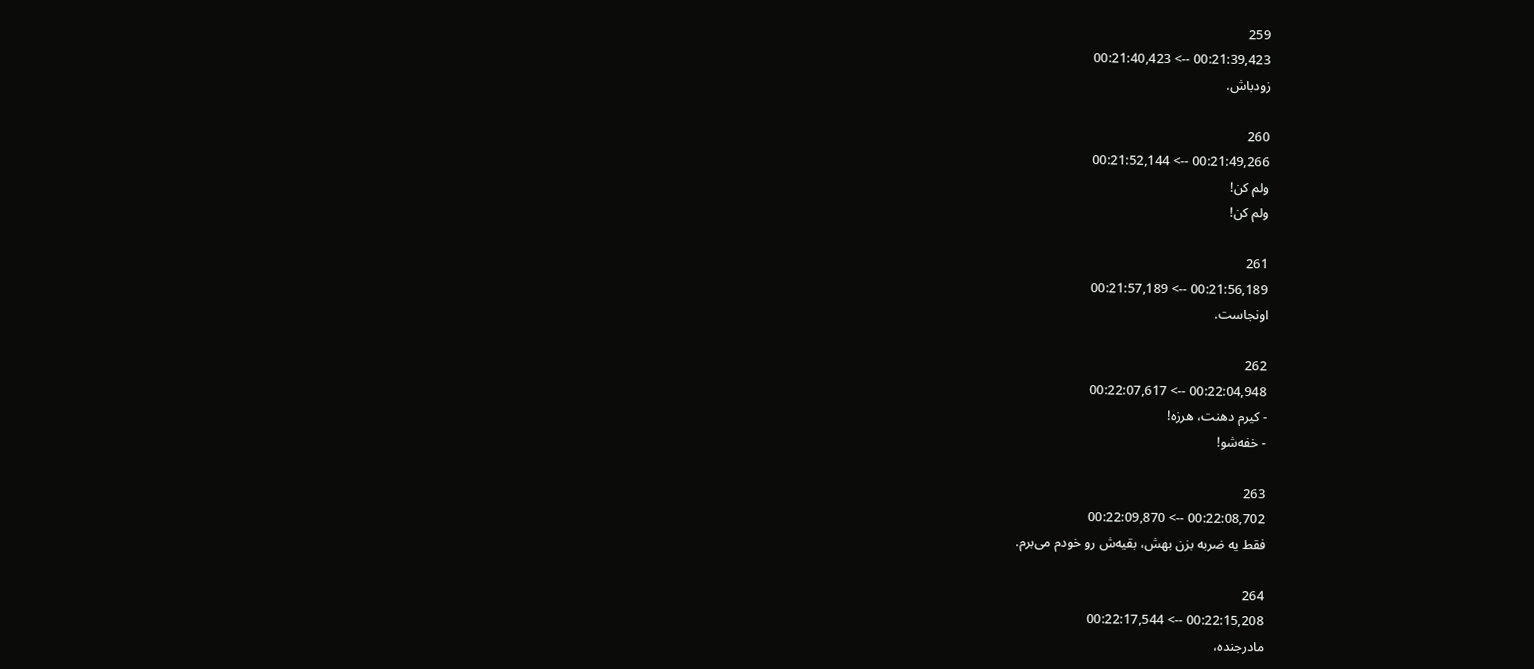259
00:21:39,423 --> 00:21:40,423
زودباش.

260
00:21:49,266 --> 00:21:52,144
ولم کن!
ولم کن!

261
00:21:56,189 --> 00:21:57,189
اونجاست.

262
00:22:04,948 --> 00:22:07,617
- کیرم دهنت، هرزه!
- خفه‌شو!

263
00:22:08,702 --> 00:22:09,870
فقط یه ضربه بزن بهش، بقیه‌ش رو خودم می‌برم.

264
00:22:15,208 --> 00:22:17,544
مادرجنده،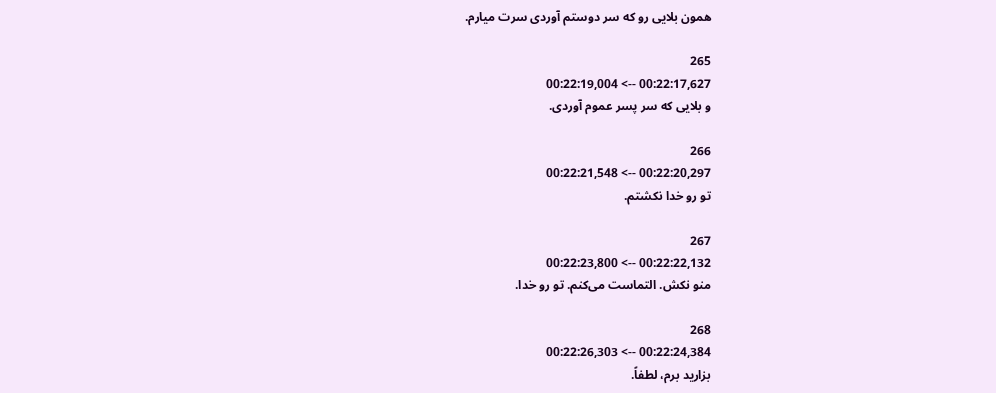همون بلایی رو که سر دوستم آوردی سرت میارم.

265
00:22:17,627 --> 00:22:19,004
و بلایی که سر پسر عموم آوردی.

266
00:22:20,297 --> 00:22:21,548
تو رو خدا نکشتم.

267
00:22:22,132 --> 00:22:23,800
منو نکش. التماست می‌کنم. تو رو خدا.

268
00:22:24,384 --> 00:22:26,303
بزارید برم، لطفاً.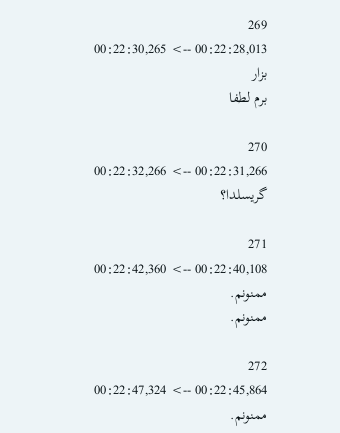269
00:22:28,013 --> 00:22:30,265
بزار
برم لطفا

270
00:22:31,266 --> 00:22:32,266
گریسلدا؟

271
00:22:40,108 --> 00:22:42,360
ممنونم.
ممنونم.

272
00:22:45,864 --> 00:22:47,324
ممنونم.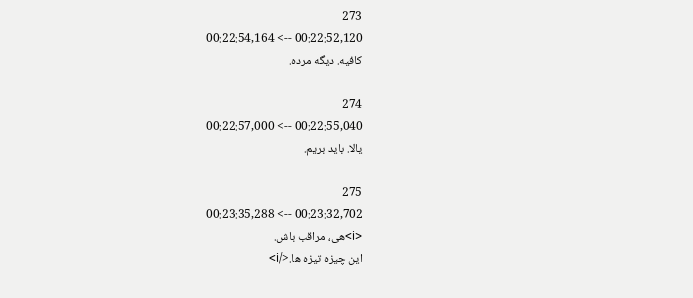273
00:22:52,120 --> 00:22:54,164
کافیه. دیگه مرده.

274
00:22:55,040 --> 00:22:57,000
یالا. باید بریم.

275
00:23:32,702 --> 00:23:35,288
<i>هی، مراقب باش.
این چیزه تیزه ها.</i>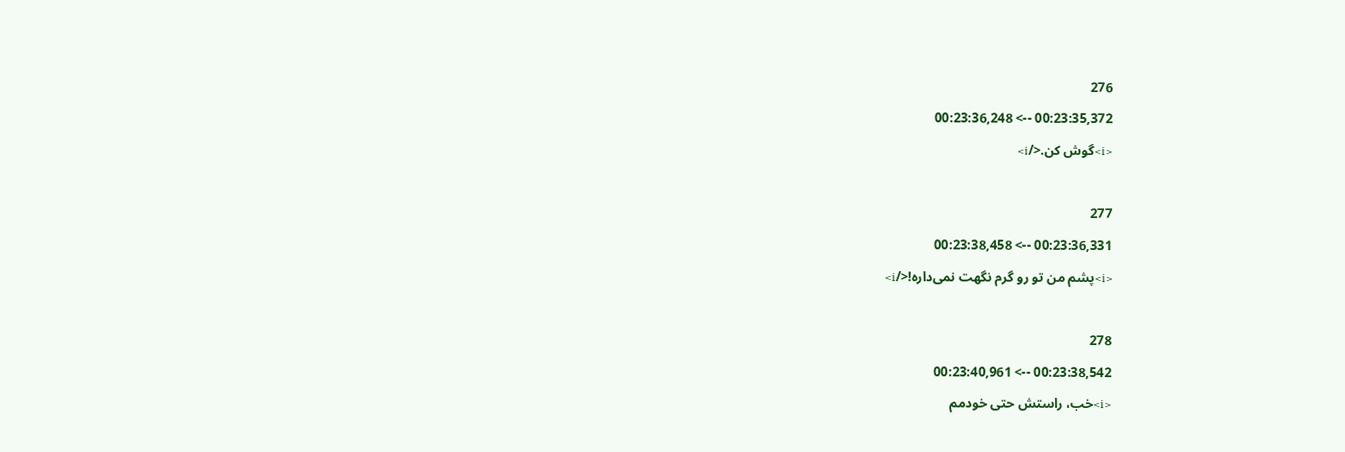276
00:23:35,372 --> 00:23:36,248
<i>گوش کن.</i>

277
00:23:36,331 --> 00:23:38,458
<i>پشم من تو رو گرم نگهت نمی‌داره!</i>

278
00:23:38,542 --> 00:23:40,961
<i>خب، راستش حتی خودمم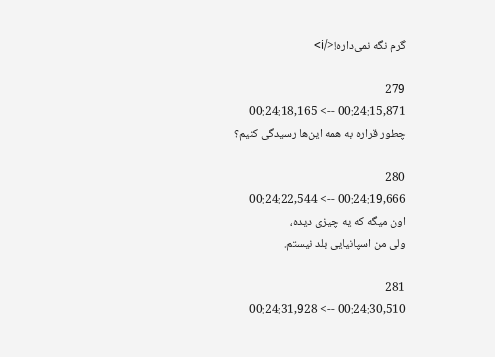گرم نگه‌ نمی‌داره!</i>

279
00:24:15,871 --> 00:24:18,165
چطور قراره به همه این‌ها رسیدگی کنیم؟

280
00:24:19,666 --> 00:24:22,544
اون میگه که یه چیزی دیده،
ولی من اسپانیایی بلد نیستم.

281
00:24:30,510 --> 00:24:31,928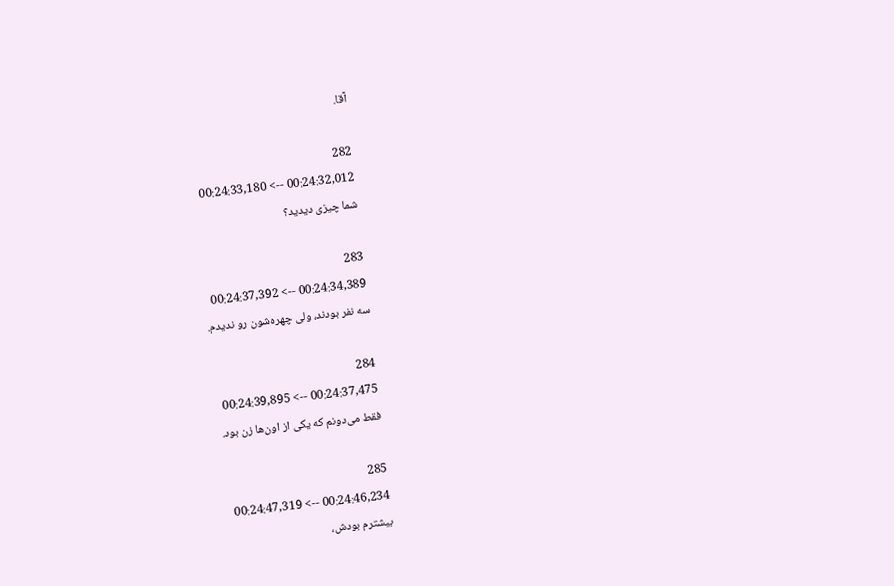آقا.

282
00:24:32,012 --> 00:24:33,180
شما چیزی دیدید؟

283
00:24:34,389 --> 00:24:37,392
سه نفر بودند، ولی چهره‌شون رو ندیدم.

284
00:24:37,475 --> 00:24:39,895
فقط می‌دونم که یکی از اون‌ها زن بود.

285
00:24:46,234 --> 00:24:47,319
بیشترم بودش،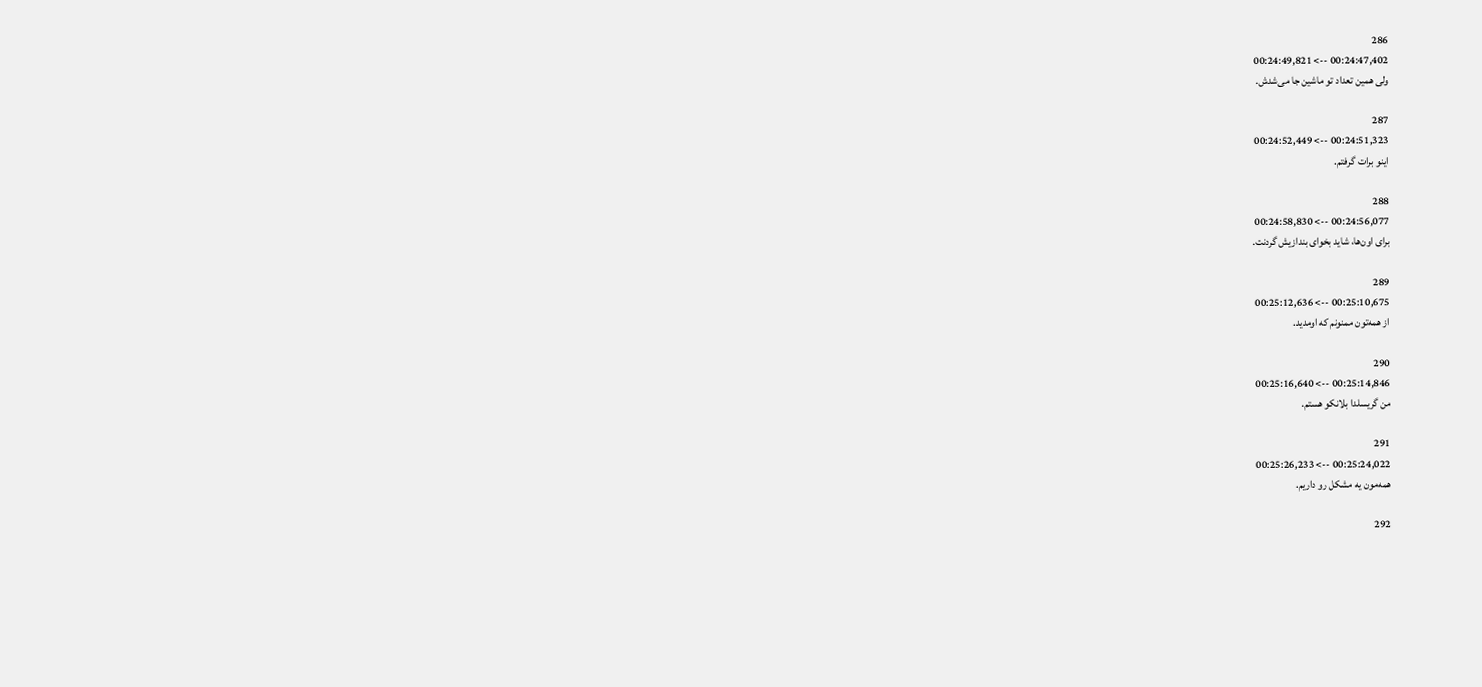286
00:24:47,402 --> 00:24:49,821
ولی همین تعداد تو ماشین جا می‌شدش.

287
00:24:51,323 --> 00:24:52,449
اینو برات گرفتم.

288
00:24:56,077 --> 00:24:58,830
برای اون‌ها، شاید بخوای بندازیش گردنت.

289
00:25:10,675 --> 00:25:12,636
از همه‌تون ممنونم که اومدید.

290
00:25:14,846 --> 00:25:16,640
من گریسلدا بلانکو هستم.

291
00:25:24,022 --> 00:25:26,233
همه‌مون یه مشکل رو داریم.

292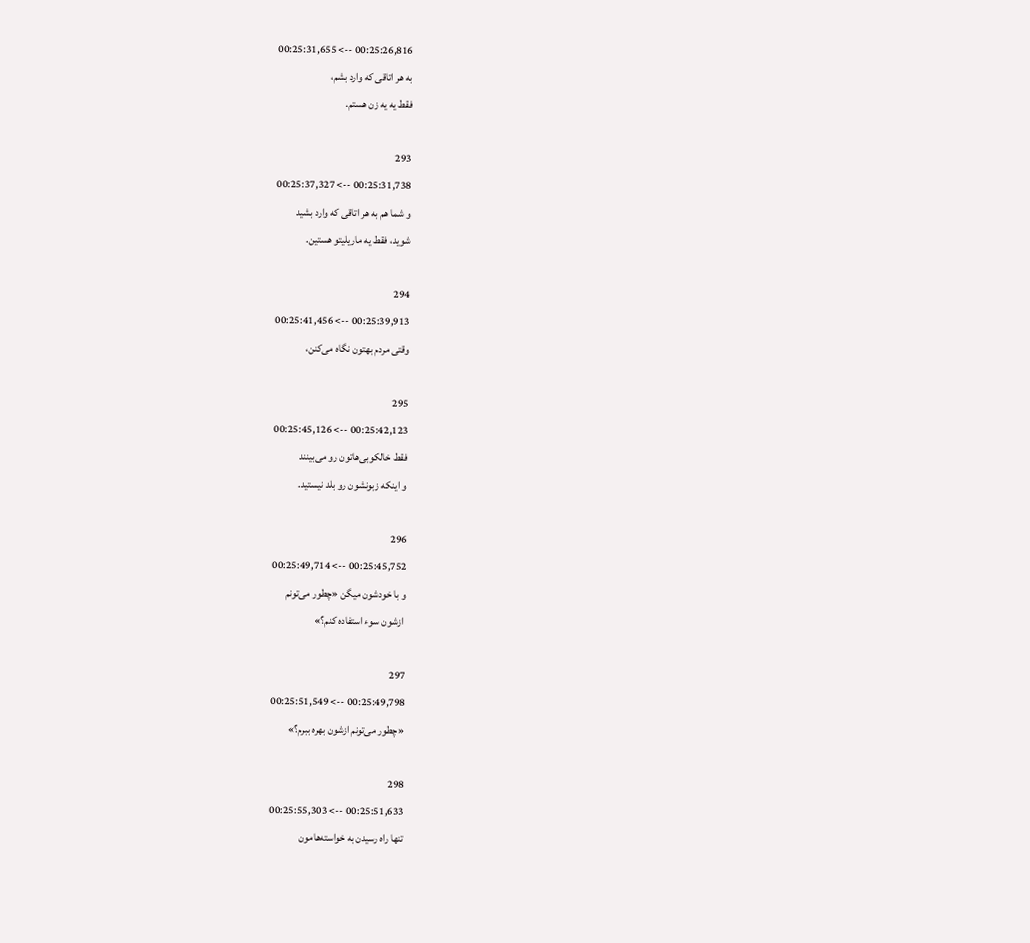00:25:26,816 --> 00:25:31,655
به هر اتاقی که وارد بشم،
فقط یه یه زن هستم.

293
00:25:31,738 --> 00:25:37,327
و شما هم به هر اتاقی که وارد بشید
شوید، فقط یه ماریلیتو هستین.

294
00:25:39,913 --> 00:25:41,456
وقتی مردم بهتون نگاه می‌کنن،

295
00:25:42,123 --> 00:25:45,126
فقط خالکوبی‌هاتون رو می‌بینند
و اینکه زبونشون رو بلد نیستید.

296
00:25:45,752 --> 00:25:49,714
و با خودشون میگن «چطور می‌تونم
 ازشون سوء استفاده کنم؟»

297
00:25:49,798 --> 00:25:51,549
«چطور می‌تونم ازشون بهره ببرم؟»

298
00:25:51,633 --> 00:25:55,303
تنها راه رسیدن به خواسته‌هامون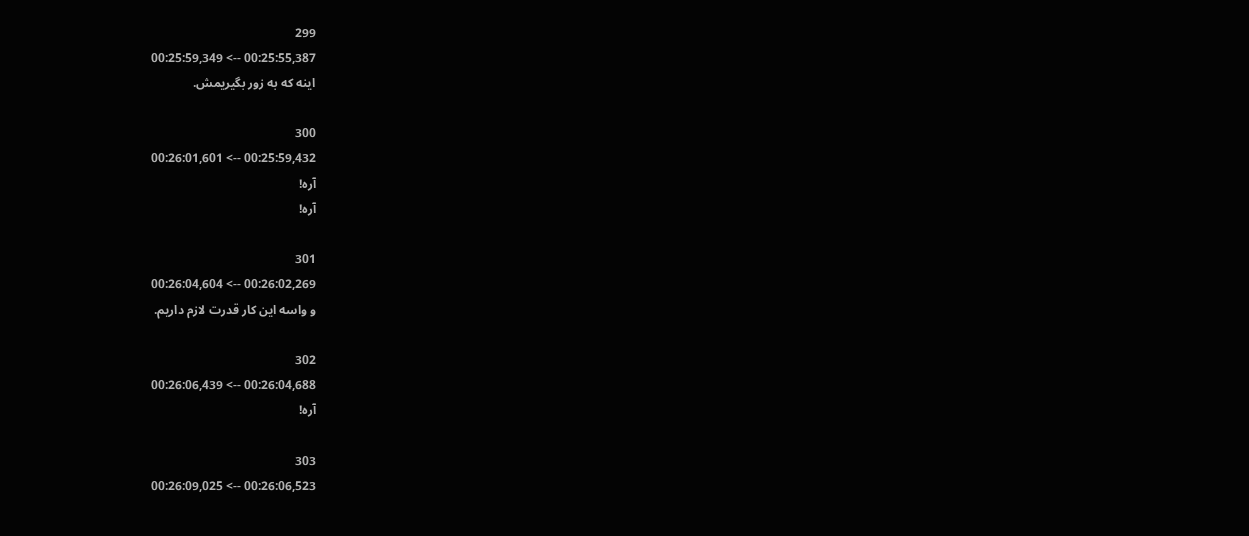299
00:25:55,387 --> 00:25:59,349
اینه که به زور بگیریمش.

300
00:25:59,432 --> 00:26:01,601
آره!
آره!

301
00:26:02,269 --> 00:26:04,604
و واسه این کار قدرت لازم داریم.

302
00:26:04,688 --> 00:26:06,439
آره!

303
00:26:06,523 --> 00:26:09,025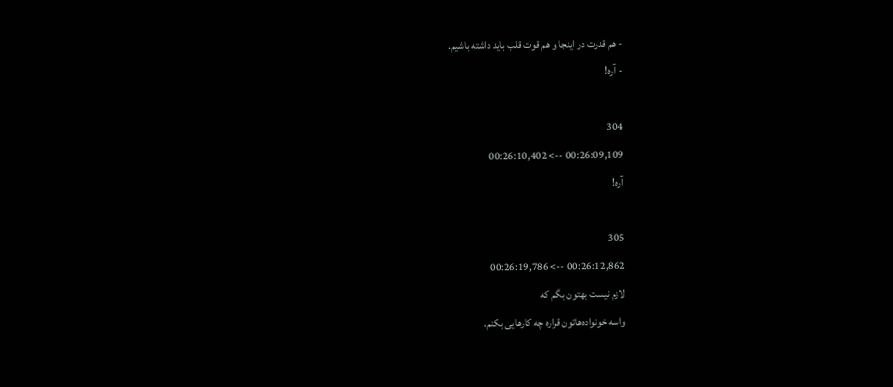- هم قدرت در اینجا و هم قوت قلب باید داشته باشیم.
- آره!

304
00:26:09,109 --> 00:26:10,402
آره!

305
00:26:12,862 --> 00:26:19,786
لازم نیست بهتون بگم که
واسه خونواده‌هاتون قراره چه کارهایی بکنم.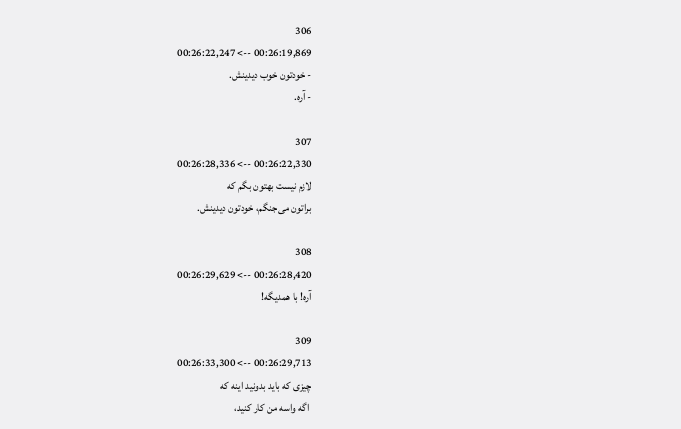306
00:26:19,869 --> 00:26:22,247
- خودتون خوب دیدینش.
- آره.

307
00:26:22,330 --> 00:26:28,336
لازم نیست بهتون بگم که
براتون می‌جنگم، خودتون دیدینش.

308
00:26:28,420 --> 00:26:29,629
آره! با همدیگه!

309
00:26:29,713 --> 00:26:33,300
چیزی که باید بدونید اینه که
 اگه واسه من کار کنید،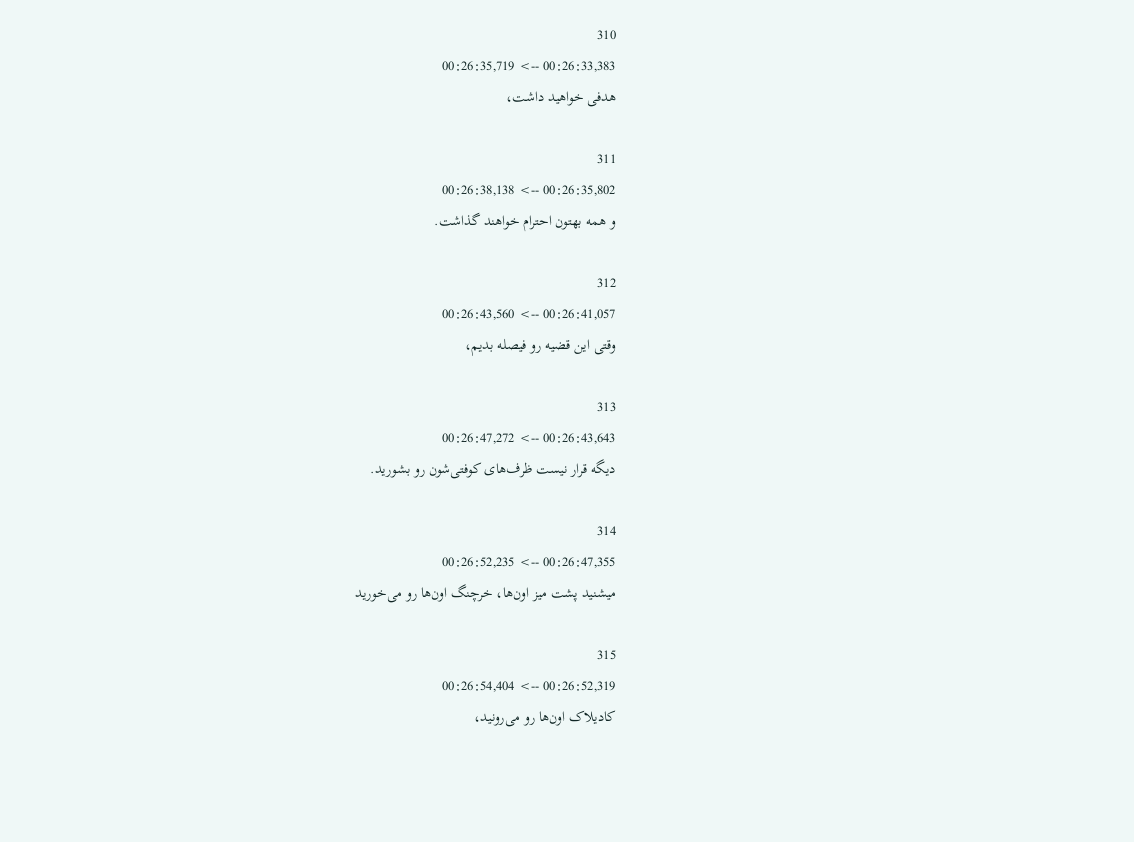310
00:26:33,383 --> 00:26:35,719
هدفی خواهید داشت،

311
00:26:35,802 --> 00:26:38,138
و همه بهتون احترام خواهند گذاشت.

312
00:26:41,057 --> 00:26:43,560
وقتی این قضیه رو فیصله بدیم،

313
00:26:43,643 --> 00:26:47,272
دیگه قرار نیست ظرف‌های کوفتی‌شون رو بشورید.

314
00:26:47,355 --> 00:26:52,235
میشنید پشت میز اون‌ها، خرچنگ اون‌ها رو می‌خورید

315
00:26:52,319 --> 00:26:54,404
کادیلاک اون‌ها رو می‌رونید،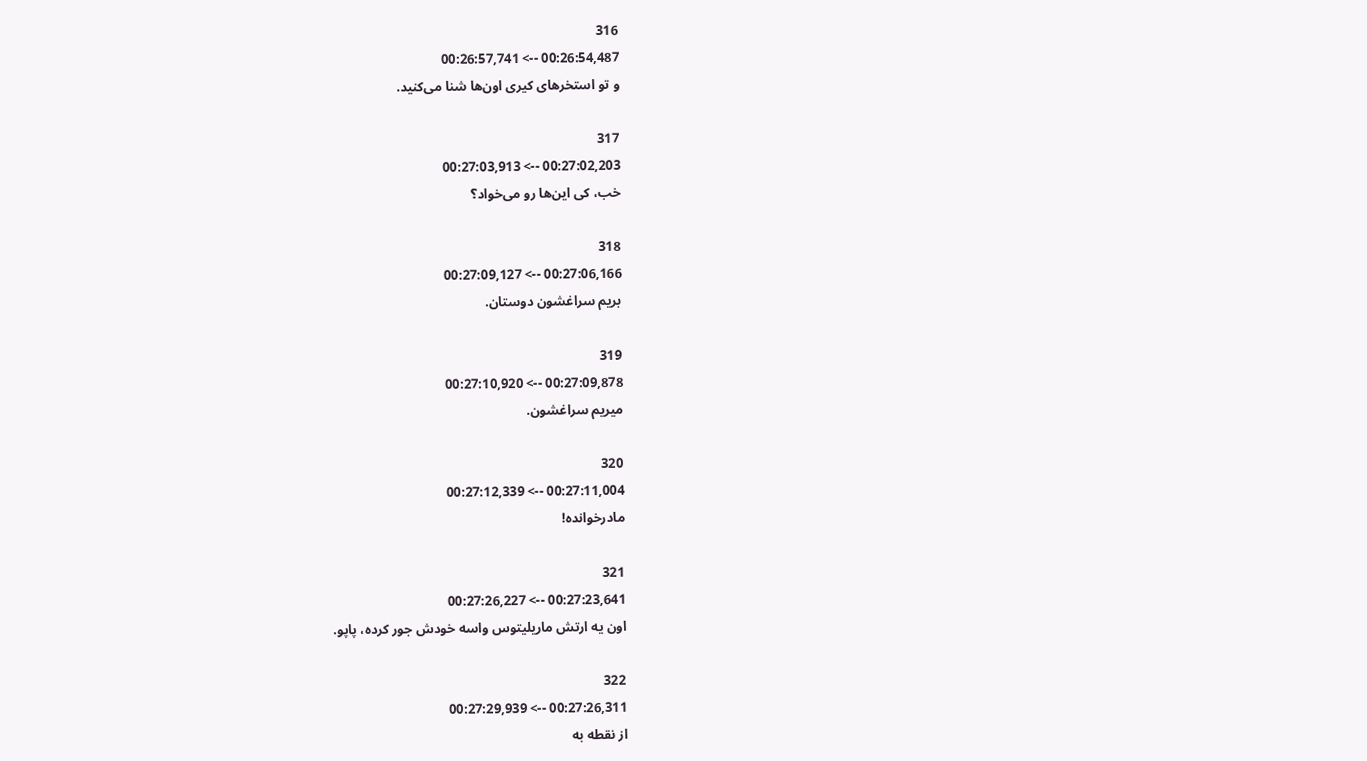316
00:26:54,487 --> 00:26:57,741
و تو استخرهای کیری اون‌ها شنا می‌کنید.

317
00:27:02,203 --> 00:27:03,913
خب، کی این‌ها رو می‌خواد؟

318
00:27:06,166 --> 00:27:09,127
بریم سراغشون دوستان.

319
00:27:09,878 --> 00:27:10,920
میریم سراغشون.

320
00:27:11,004 --> 00:27:12,339
مادرخوانده!

321
00:27:23,641 --> 00:27:26,227
اون یه ارتش ماریلیتوس واسه خودش جور کرده،‌ پاپو.

322
00:27:26,311 --> 00:27:29,939
از نقطه به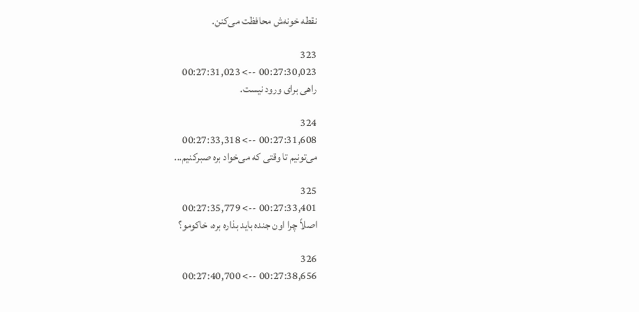نقطه خونه‌ش محافظت می‌کنن.

323
00:27:30,023 --> 00:27:31,023
راهی برای ورود نیست.

324
00:27:31,608 --> 00:27:33,318
می‌تونیم تا وقتی که می‌خواد بره صبرکنیم...

325
00:27:33,401 --> 00:27:35,779
اصلاً چرا اون جنده باید بذاره بره، خاکومو؟

326
00:27:38,656 --> 00:27:40,700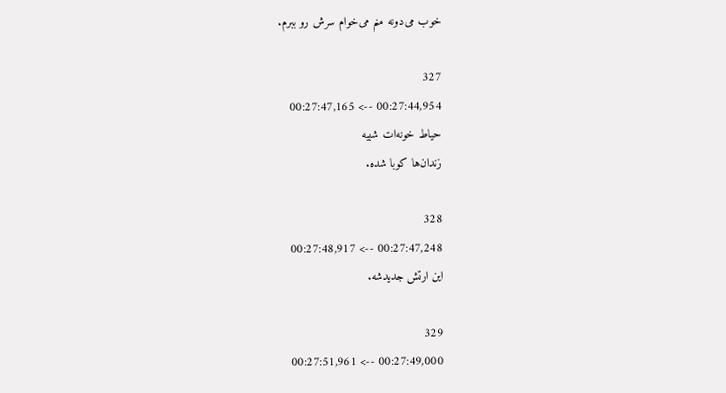خوب می‌دونه منم می‌خوام سرش رو ببرم.

327
00:27:44,954 --> 00:27:47,165
حیاط خونه‌ات شبیه
زندان‌ها کوبا شده.

328
00:27:47,248 --> 00:27:48,917
این ارتش جدیدشه.

329
00:27:49,000 --> 00:27:51,961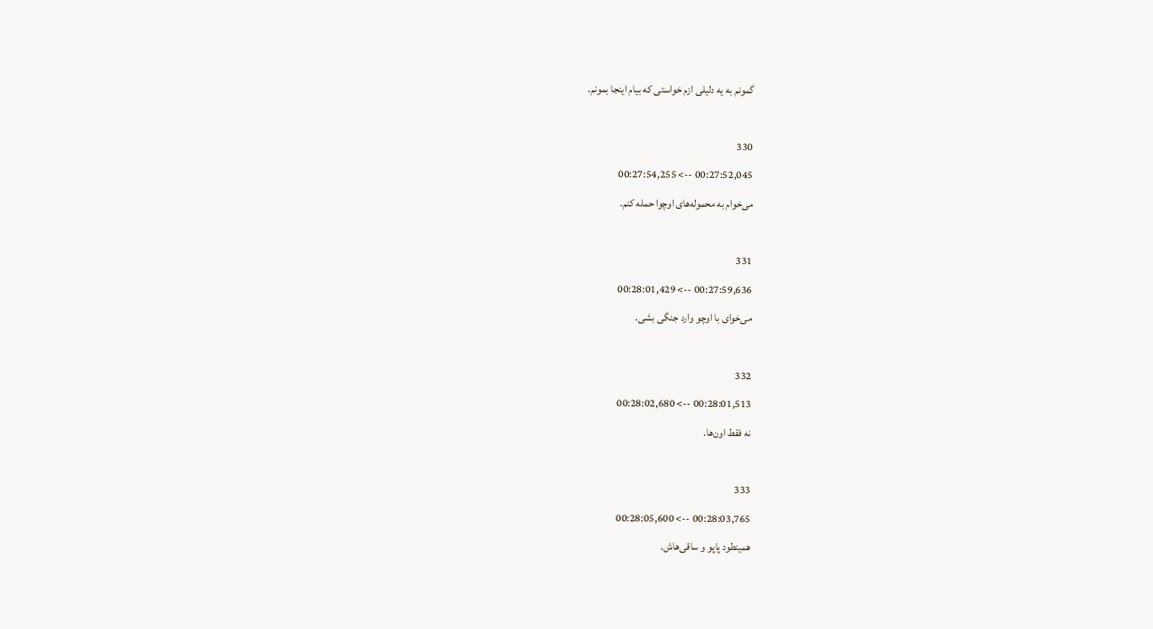گمونم به یه دلیلی ازم خواستی که بیام اینجا بمونم.

330
00:27:52,045 --> 00:27:54,255
می‌خوام به محموله‌های اوچوا حمله کنم.

331
00:27:59,636 --> 00:28:01,429
می‌خوای با اوچو وارد جنگی بشی.

332
00:28:01,513 --> 00:28:02,680
نه فقط اون‌ها.

333
00:28:03,765 --> 00:28:05,600
همینطود پاپو و ساقی‌هاش.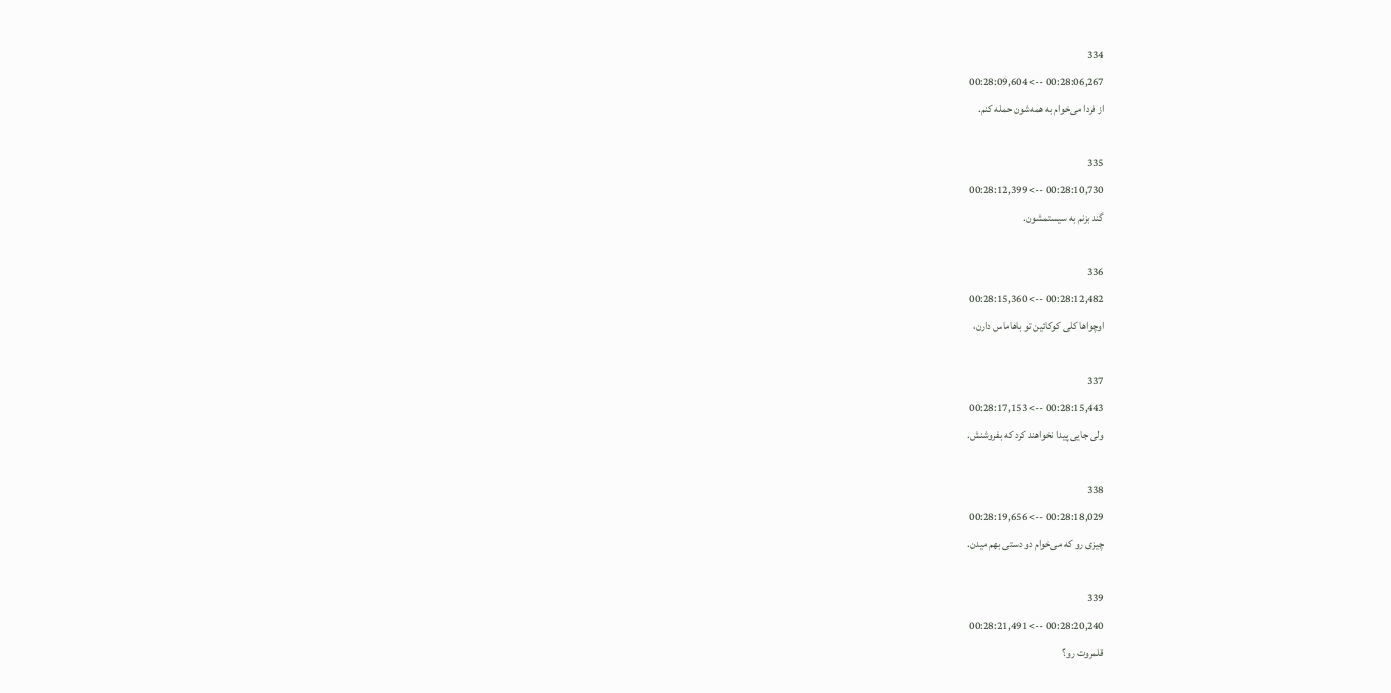334
00:28:06,267 --> 00:28:09,604
از فردا می‌خوام به همه‌شون حمله کنم.

335
00:28:10,730 --> 00:28:12,399
گند بزنم به سیستمشون.

336
00:28:12,482 --> 00:28:15,360
اوچواها کلی کوکائین تو باهاماس دارن،

337
00:28:15,443 --> 00:28:17,153
ولی جایی پیدا نخواهند کرد که بفروشنش.

338
00:28:18,029 --> 00:28:19,656
چیزی رو که می‌خوام دو دستی بهم میدن.

339
00:28:20,240 --> 00:28:21,491
قلمروت رو؟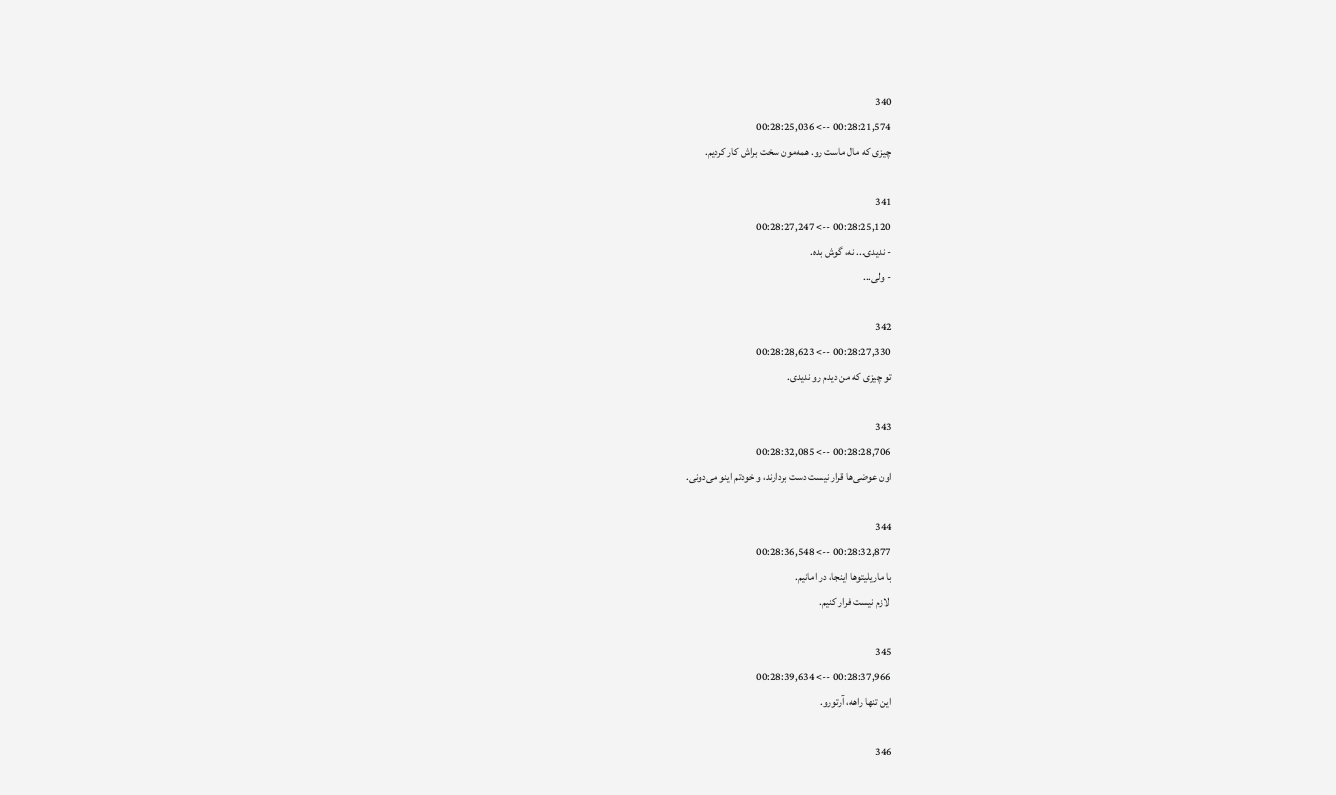340
00:28:21,574 --> 00:28:25,036
چیزی که مال ماست رو. همه‌مون سخت براش کار کردیم.

341
00:28:25,120 --> 00:28:27,247
- ندیدی... نه، گوش بده.
- ولی...

342
00:28:27,330 --> 00:28:28,623
تو چیزی که من دیدم رو ندیدی.

343
00:28:28,706 --> 00:28:32,085
اون عوضی‌ها قرار نیست دست بردارند، و خودتم اینو می‌دونی.

344
00:28:32,877 --> 00:28:36,548
با ماریلیتو‌ها اینجا، در امانیم.
 لازم نیست فرار کنیم.

345
00:28:37,966 --> 00:28:39,634
این تنها راهه، آرتورو.

346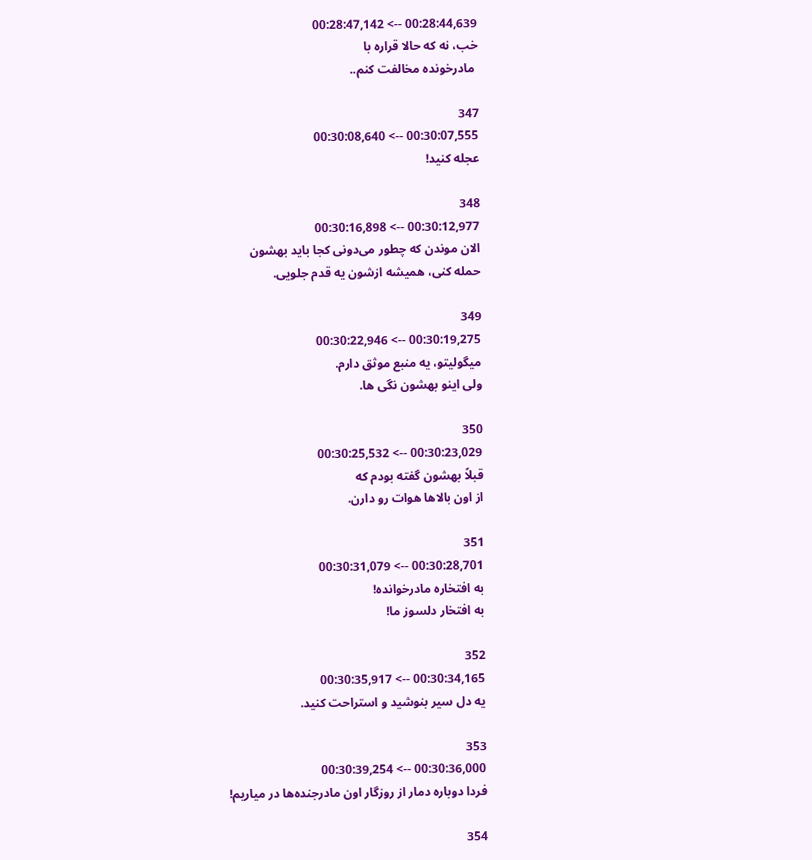00:28:44,639 --> 00:28:47,142
خب، نه که حالا قراره با
 مادرخونده مخالفت کنم..

347
00:30:07,555 --> 00:30:08,640
عجله کنید!

348
00:30:12,977 --> 00:30:16,898
الان موندن که چطور می‌دونی کجا باید بهشون
حمله کنی، همیشه ازشون یه قدم جلویی.

349
00:30:19,275 --> 00:30:22,946
میگولیتو، یه منبع موثق دارم.
ولی اینو بهشون نگی ها.

350
00:30:23,029 --> 00:30:25,532
قبلاً بهشون گفته بودم که
از اون بالاها هوات رو دارن.

351
00:30:28,701 --> 00:30:31,079
به افتخاره مادرخوانده!
به افتخار دلسوز ما!

352
00:30:34,165 --> 00:30:35,917
یه دل سیر بنوشید و استراحت کنید.

353
00:30:36,000 --> 00:30:39,254
فردا دوباره دمار از روزگار اون مادرجند‌ه‌ها در میاریم!

354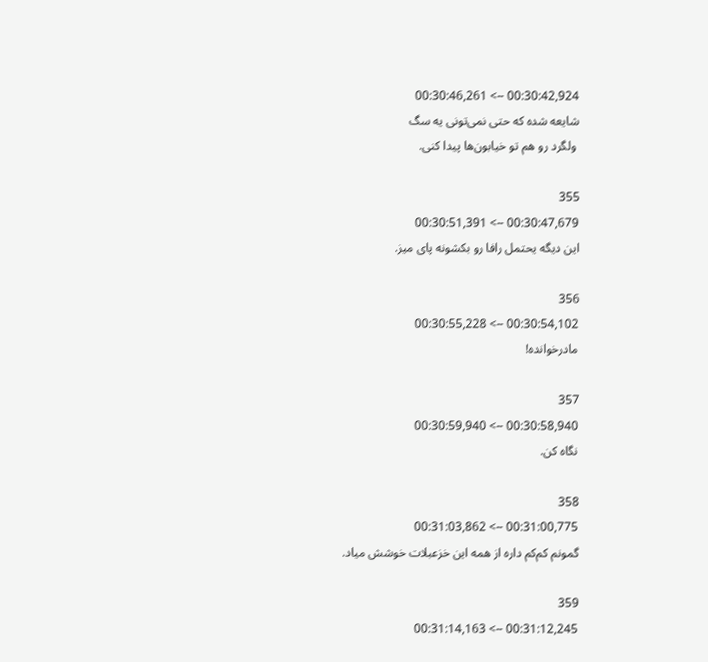00:30:42,924 --> 00:30:46,261
شایعه شده که حتی نمی‌تونی یه سگ
 ولگرد رو هم تو خیابون‌ها پیدا کنی.

355
00:30:47,679 --> 00:30:51,391
این دیگه یحتمل رافا رو بکشونه پای میز.

356
00:30:54,102 --> 00:30:55,228
مادرخوانده!

357
00:30:58,940 --> 00:30:59,940
نگاه کن.

358
00:31:00,775 --> 00:31:03,862
گمونم کم‌کم داره از همه این خزعبلات خوشش میاد.

359
00:31:12,245 --> 00:31:14,163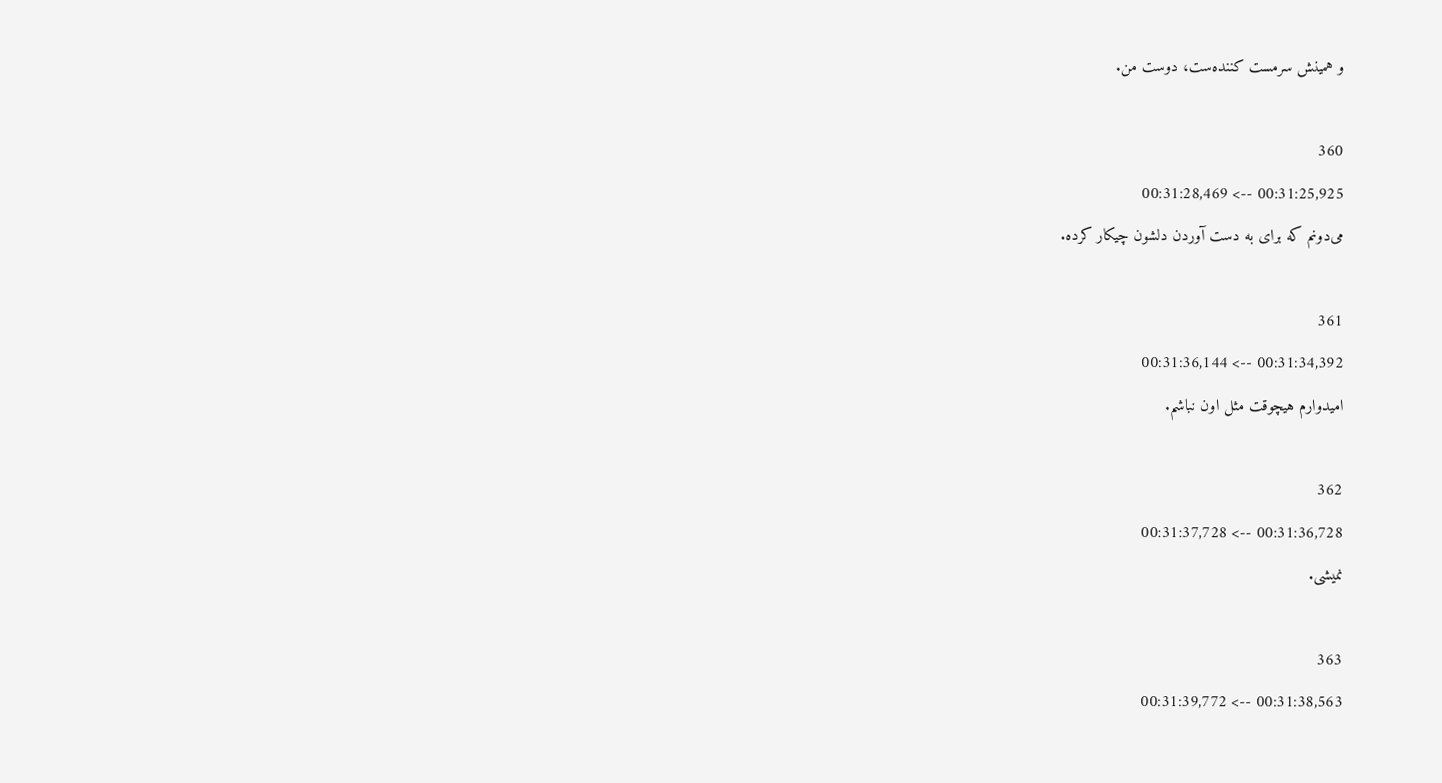و همینش سرمست کننده‌ست، دوست من.

360
00:31:25,925 --> 00:31:28,469
می‌دونم که برای به دست آوردن دلشون چیکار کرده.

361
00:31:34,392 --> 00:31:36,144
امیدوارم هیچوقت مثل اون نباشم.

362
00:31:36,728 --> 00:31:37,728
نمیشی.

363
00:31:38,563 --> 00:31:39,772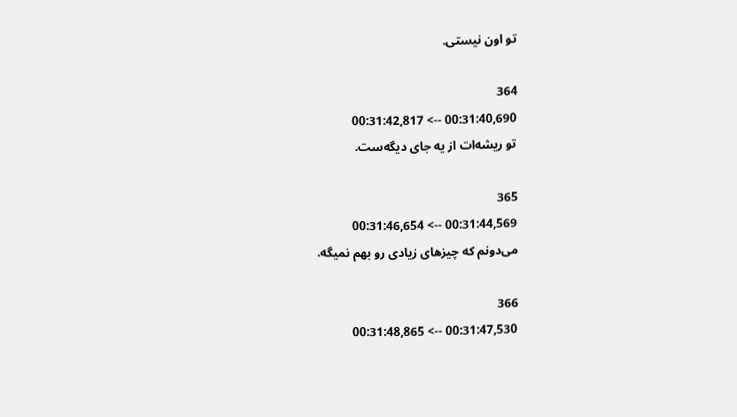تو اون نیستی.

364
00:31:40,690 --> 00:31:42,817
تو ریشه‌ات از یه جای دیگه‌ست.

365
00:31:44,569 --> 00:31:46,654
می‌دونم که چیزهای زیادی رو بهم نمیگه.

366
00:31:47,530 --> 00:31:48,865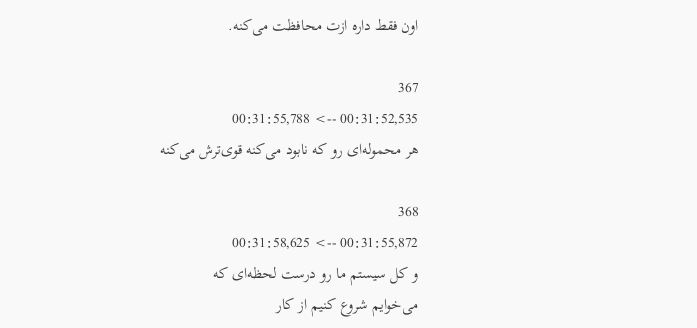اون فقط داره ازت محافظت می‌کنه.

367
00:31:52,535 --> 00:31:55,788
هر محموله‌ای رو که نابود می‌کنه قوی‌ترش می‌کنه

368
00:31:55,872 --> 00:31:58,625
و کل سیستم ما رو درست لحظه‌ای که
می‌خوایم شروع کنیم از کار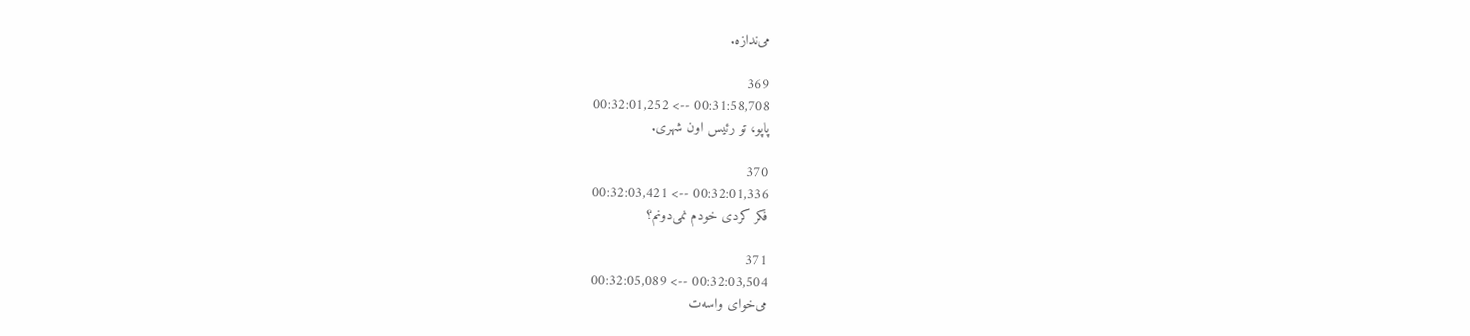می‌ندازه.

369
00:31:58,708 --> 00:32:01,252
پاپو، تو رئیس اون شهری.

370
00:32:01,336 --> 00:32:03,421
فکر کردی خودم نمی‌دونم؟

371
00:32:03,504 --> 00:32:05,089
می‌خوای واسه‌ت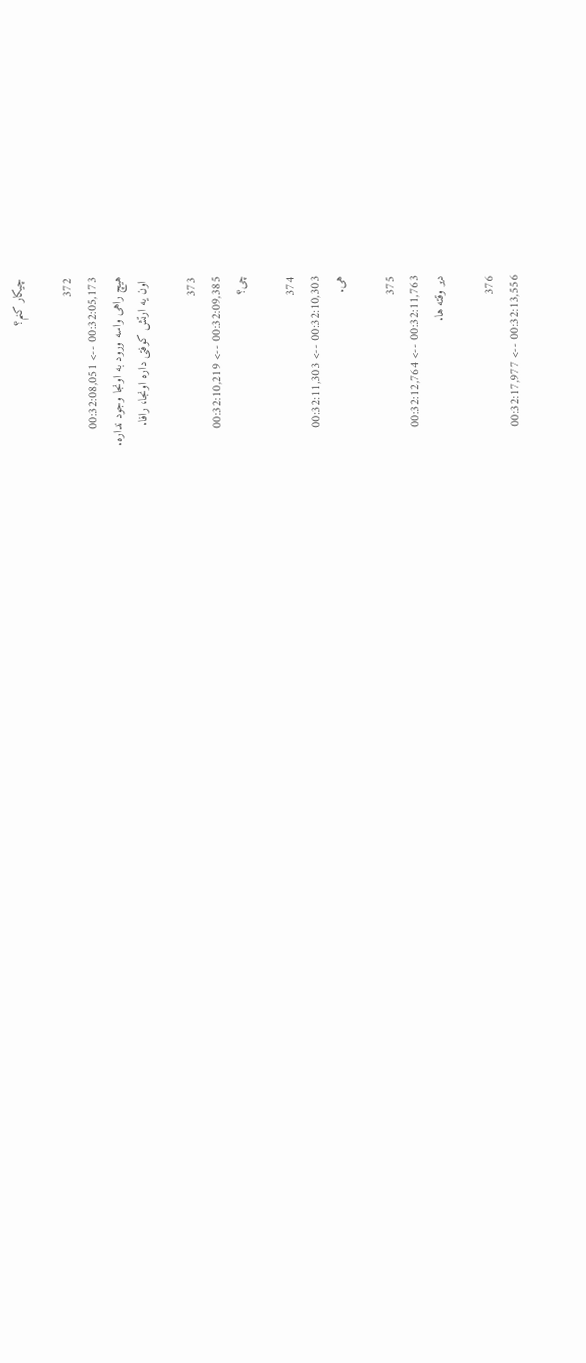چیکار کنم؟

372
00:32:05,173 --> 00:32:08,051
هیچ راهی واسه ورود به اونجا وجود نداره.
 اون یه ارتش کوفتی داره اونجا، رافا.

373
00:32:09,385 --> 00:32:10,219
چی؟

374
00:32:10,303 --> 00:32:11,303
هی.

375
00:32:11,763 --> 00:32:12,764
دیر وقته ها.

376
00:32:13,556 --> 00:32:17,977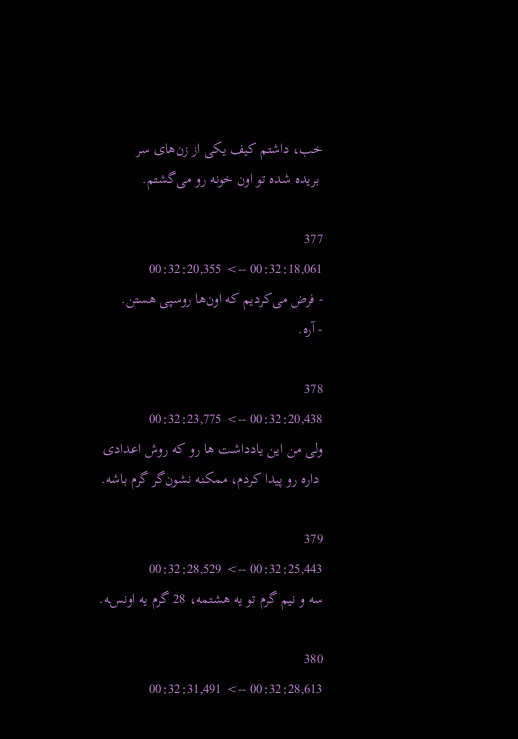خب، داشتم کیف یکی از زن‌های سر
 بریده شده تو اون خونه رو می‌گشتم.

377
00:32:18,061 --> 00:32:20,355
- فرض می‌‌کردیم که اون‌ها روسپی هستن.
- آره.

378
00:32:20,438 --> 00:32:23,775
ولی من این یادداشت ها رو که روش اعدادی
 داره رو پیدا کردم، ممکنه نشون‌گر گرم باشه.

379
00:32:25,443 --> 00:32:28,529
سه و نیم گرم تو یه هشتمه، 28 گرم یه اونس‌ـه.

380
00:32:28,613 --> 00:32:31,491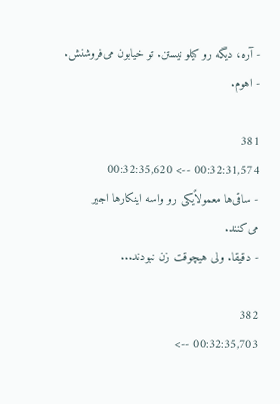- آره، دیگه رو کیلو نیستن. تو خیابون می‌فروشنش.
- اهوم.

381
00:32:31,574 --> 00:32:35,620
- ساقی‌ها معمولاًیکی رو واسه اینکارها اجیر می‌کنند.
- دقیقا. ولی هیچوقت زن نبودند...

382
00:32:35,703 -->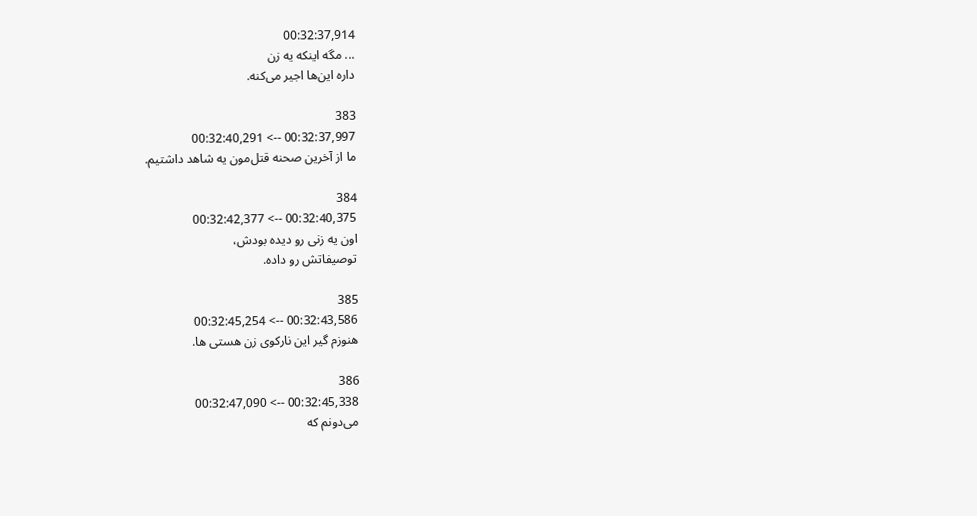00:32:37,914
... مگه اینکه یه زن
داره این‌ها اجیر می‌کنه.

383
00:32:37,997 --> 00:32:40,291
ما از آخرین صحنه قتل‌مون یه شاهد داشتیم.

384
00:32:40,375 --> 00:32:42,377
اون یه زنی رو دیده بودش،
توصیفاتش رو داده.

385
00:32:43,586 --> 00:32:45,254
هنوزم گیر این نارکوی زن هستی ها.

386
00:32:45,338 --> 00:32:47,090
می‌دونم که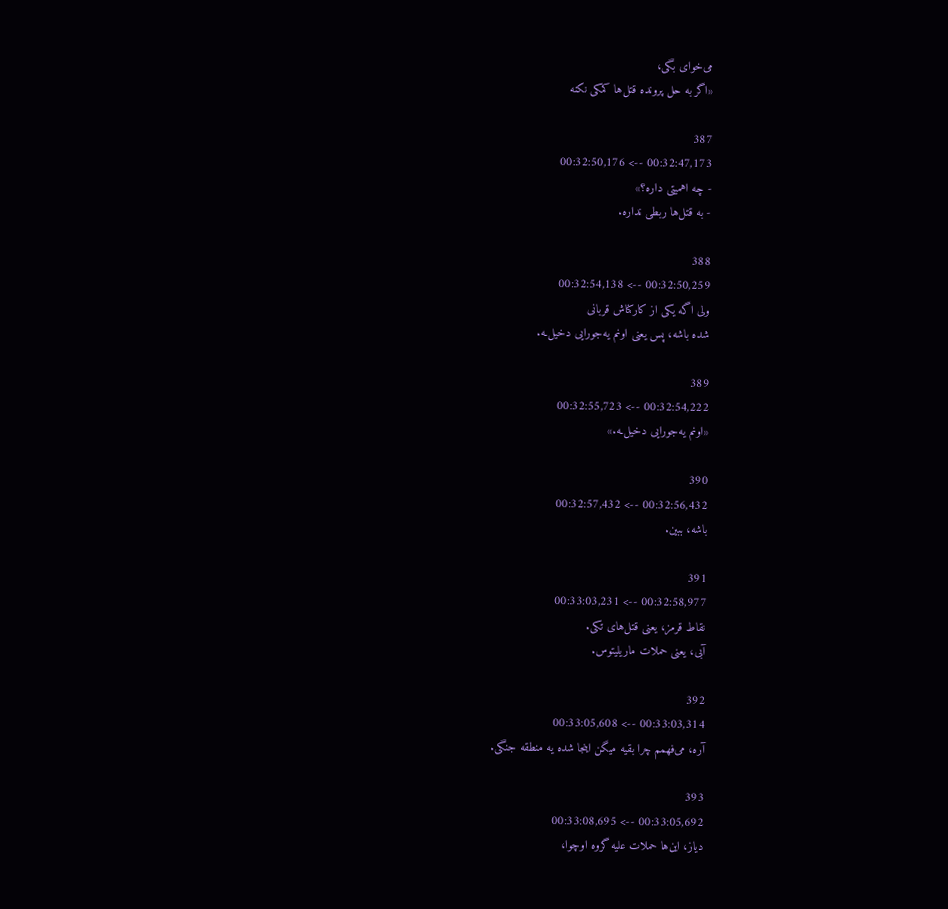می‌خوای بگی،
«اگر به حل پرونده قتل‌ها کمکی نکنه

387
00:32:47,173 --> 00:32:50,176
- چه اهمیتی داره؟»
- به قتل‌ها ربطی نداره.

388
00:32:50,259 --> 00:32:54,138
ولی اگه یکی از کارکناش قربانی
شده باشه، پس یعنی اونم یه‌جورایی دخیل‌ـه.

389
00:32:54,222 --> 00:32:55,723
«اونم یه‌جورایی دخیل‌ـه.»

390
00:32:56,432 --> 00:32:57,432
باشه، ببین.

391
00:32:58,977 --> 00:33:03,231
نقاط قرمز، یعنی قتل‌های تکی.
آبی، یعنی حملات ماریلیتوس‌.

392
00:33:03,314 --> 00:33:05,608
آره، می‌فهمم چرا بقیه میگن اینجا شده یه منطقه جنگی.

393
00:33:05,692 --> 00:33:08,695
دیاز، این‌ها حملات علیه گروه اوچوا،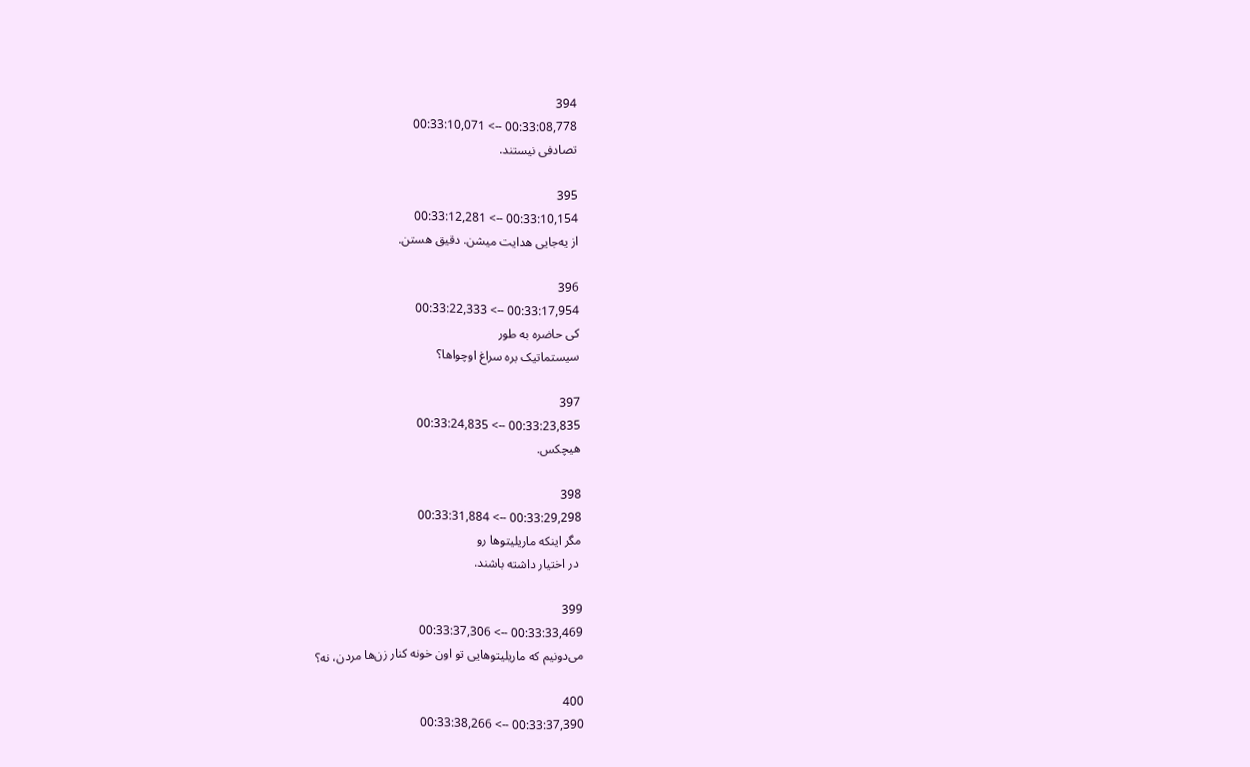394
00:33:08,778 --> 00:33:10,071
تصادفی نیستند.

395
00:33:10,154 --> 00:33:12,281
از یه‌جایی هدایت میشن. دقیق هستن.

396
00:33:17,954 --> 00:33:22,333
کی حاضره به طور
سیستماتیک بره سراغ اوچواها؟

397
00:33:23,835 --> 00:33:24,835
هیچکس.

398
00:33:29,298 --> 00:33:31,884
مگر اینکه ماریلیتوها رو
 در اختیار داشته باشند.

399
00:33:33,469 --> 00:33:37,306
می‌دونیم که ماریلیتوهایی تو اون خونه کنار زن‌ها مردن،‌ نه؟

400
00:33:37,390 --> 00:33:38,266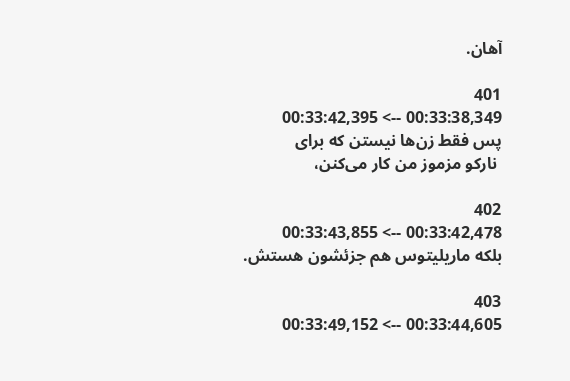آهان.

401
00:33:38,349 --> 00:33:42,395
پس فقط زن‌ها نیستن که برای
 نارکو مزموز من کار می‌کنن،

402
00:33:42,478 --> 00:33:43,855
بلکه ماریلیتوس هم جزئشون هستش.

403
00:33:44,605 --> 00:33:49,152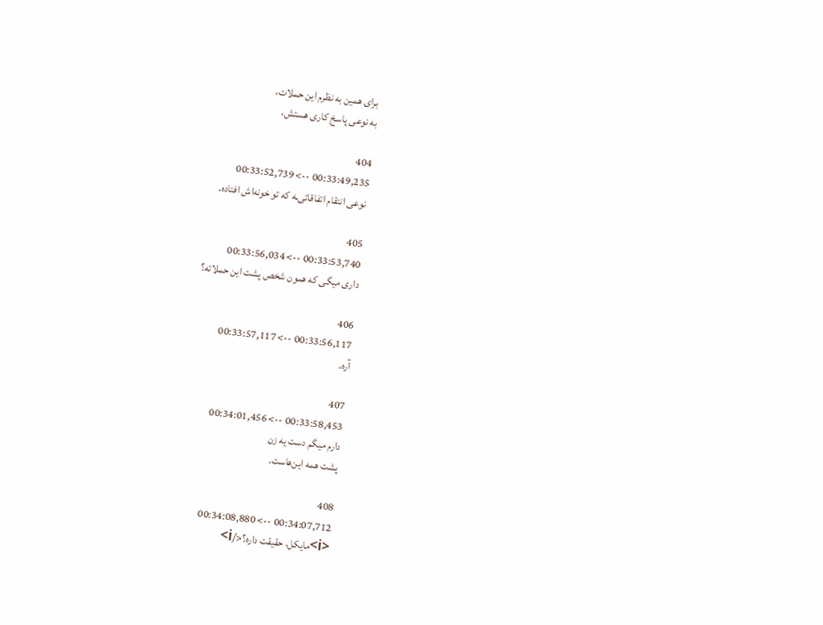برای همین به نظرم این حملات،
به نوعی پاسخ کاری هستش،

404
00:33:49,235 --> 00:33:52,739
 نوعی انتقام اتفاقاتی‌ـه که تو خونه‌اش افتاده.

405
00:33:53,740 --> 00:33:56,034
داری میگی که همون شخص پشت این حملاته؟

406
00:33:56,117 --> 00:33:57,117
آره.

407
00:33:58,453 --> 00:34:01,456
دارم میگم دست یه زن
پشت همه این‌هاست.

408
00:34:07,712 --> 00:34:08,880
<i>مایکل، حقیقت داره؟</i>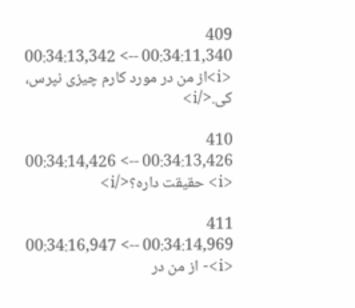409
00:34:11,340 --> 00:34:13,342
<i>از من در مورد کارم چیزی نپرس، کی.</i>

410
00:34:13,426 --> 00:34:14,426
<i> حقیقت داره؟</i>

411
00:34:14,969 --> 00:34:16,947
<i>- از من در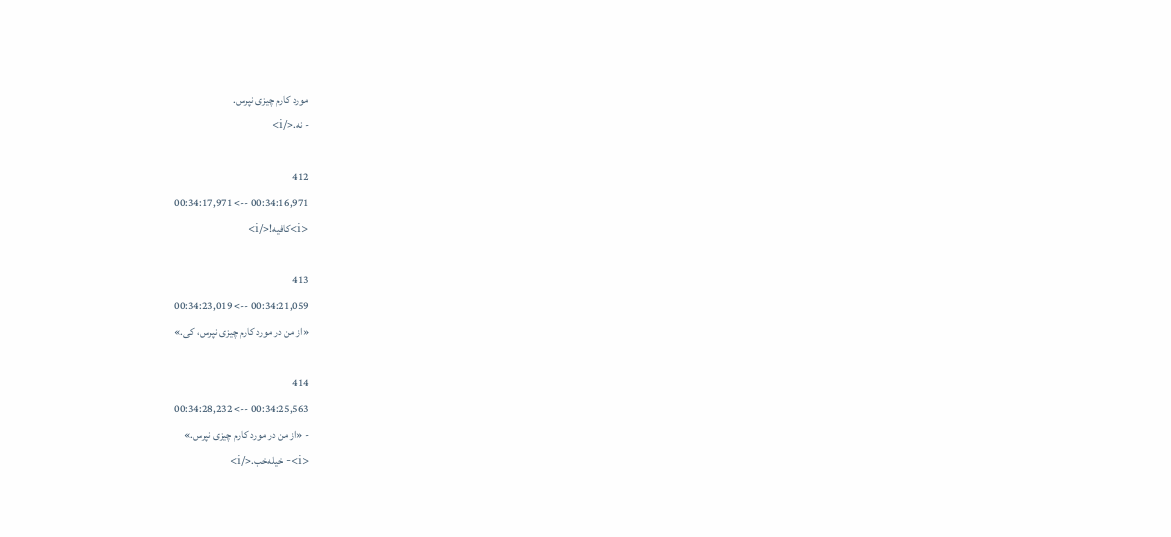مورد کارم چیزی نپرس.
- نه.</i>

412
00:34:16,971 --> 00:34:17,971
<i>کافیه!</i>

413
00:34:21,059 --> 00:34:23,019
«از من در مورد کارم چیزی نپرس، کی.»

414
00:34:25,563 --> 00:34:28,232
- «از من در مورد کارم چیزی نپرس.»
<i>- خیله‌خب.</i>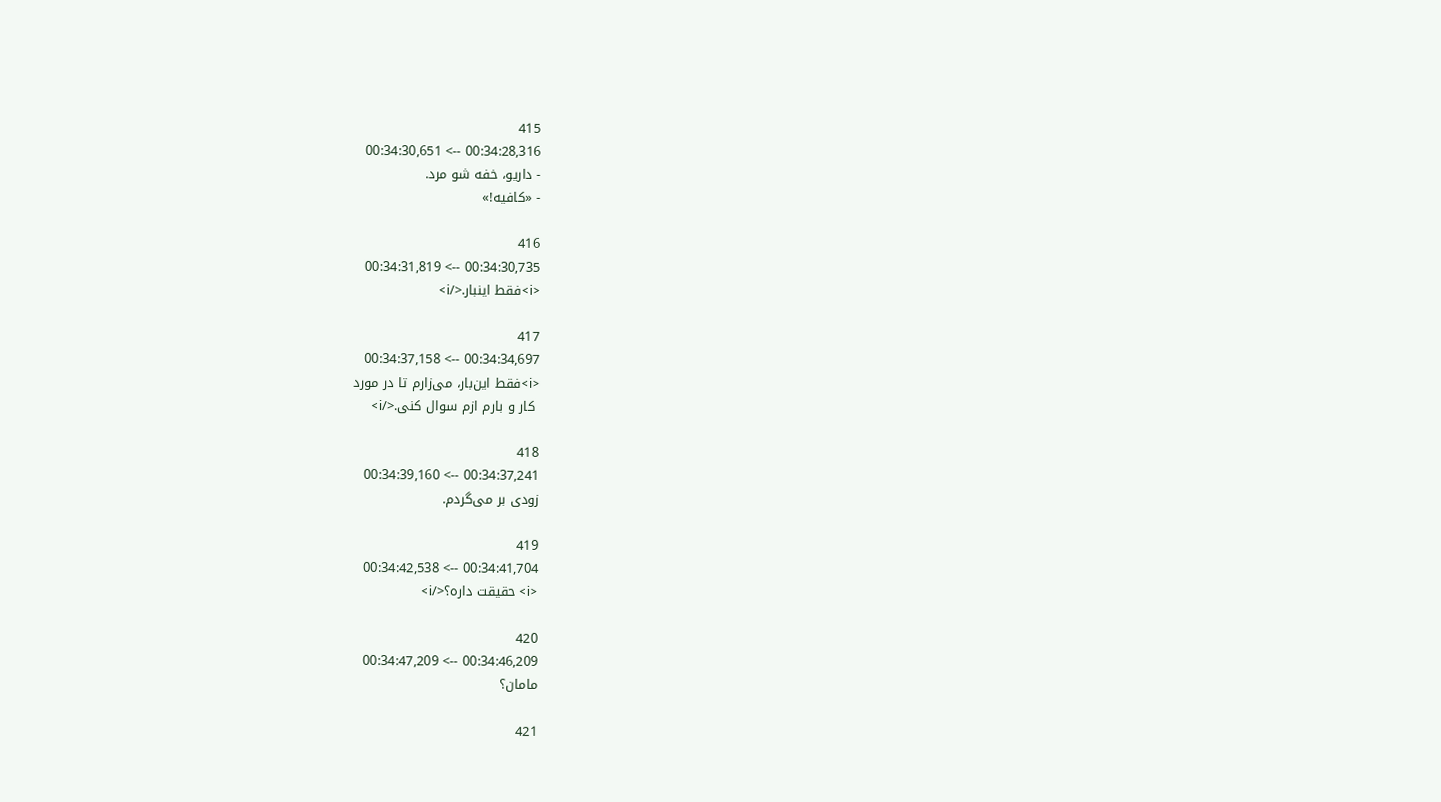415
00:34:28,316 --> 00:34:30,651
- داریو، خفه شو مرد.
- «کافیه!»

416
00:34:30,735 --> 00:34:31,819
<i>فقط اینبار.</i>

417
00:34:34,697 --> 00:34:37,158
<i>فقط این‌بار، می‌زارم تا در مورد
 کار و بارم ازم سوال کنی.</i>

418
00:34:37,241 --> 00:34:39,160
زودی بر می‌گردم.

419
00:34:41,704 --> 00:34:42,538
<i> حقیقت داره؟</i>

420
00:34:46,209 --> 00:34:47,209
مامان؟

421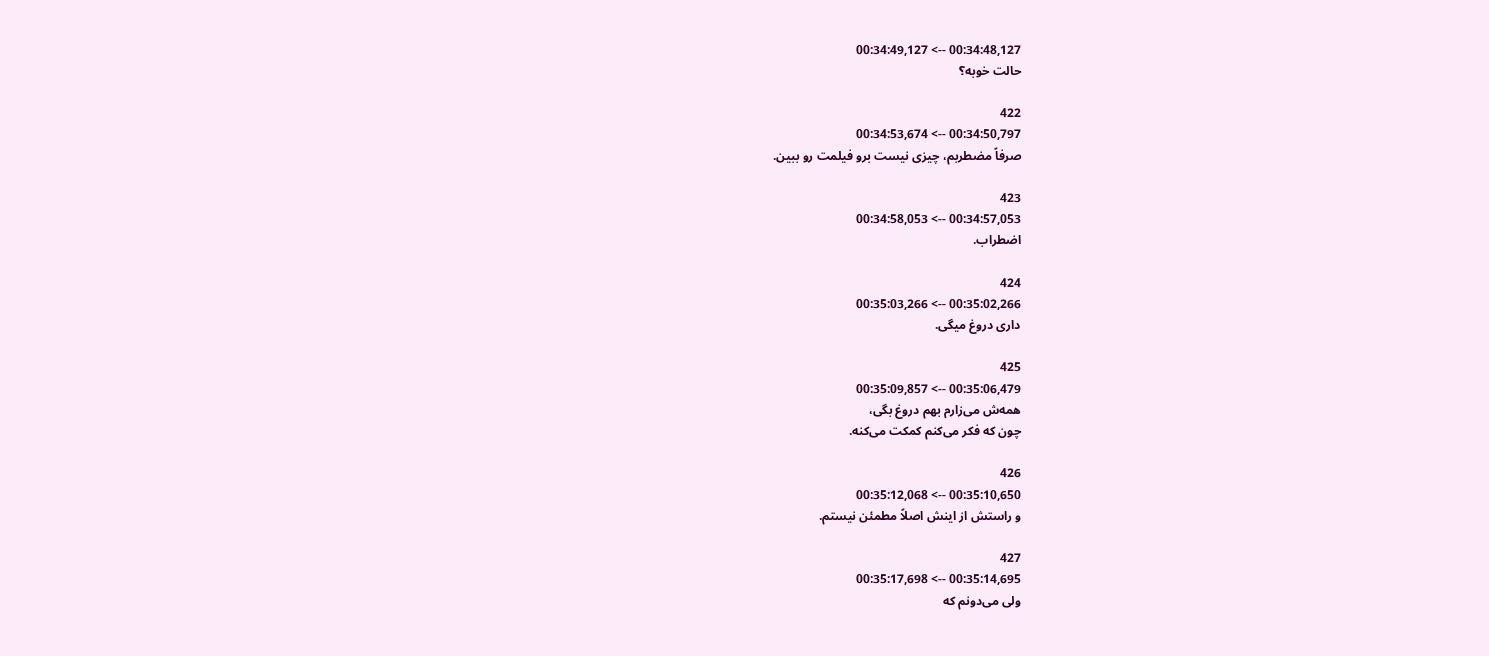00:34:48,127 --> 00:34:49,127
حالت خوبه؟

422
00:34:50,797 --> 00:34:53,674
صرفاً مضطربم، چیزی نیست برو فیلمت رو ببین.

423
00:34:57,053 --> 00:34:58,053
اضطراب.

424
00:35:02,266 --> 00:35:03,266
داری دروغ میگی.

425
00:35:06,479 --> 00:35:09,857
همه‌ش می‌زارم بهم دروغ بگی،
چون که فکر می‌کنم کمکت می‌کنه.

426
00:35:10,650 --> 00:35:12,068
و راستش از اینش اصلاً مطمئن نیستم.

427
00:35:14,695 --> 00:35:17,698
ولی می‌دونم که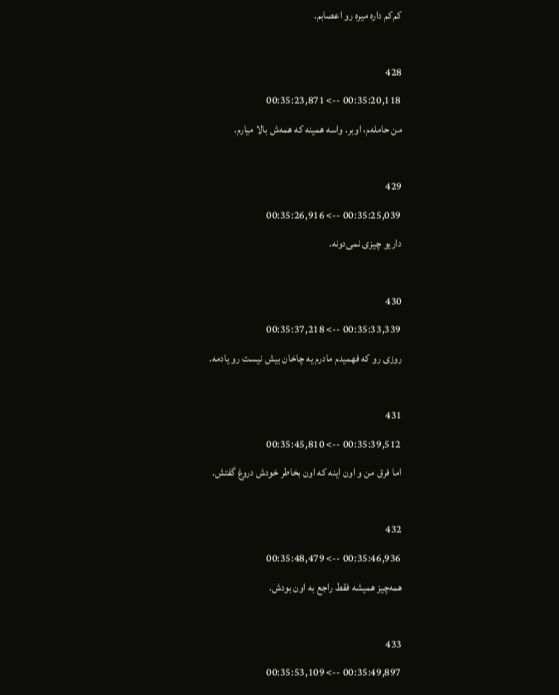کم‌کم داره میره رو اعصابم.

428
00:35:20,118 --> 00:35:23,871
من حامله‌م، اوبر. واسه همینه که همه‌ش بالا میارم.

429
00:35:25,039 --> 00:35:26,916
داریو چیزی نمی‌دونه.

430
00:35:33,339 --> 00:35:37,218
روزی رو که فهمیدم مادرم یه چاخان بیش نیست رو یادمه.

431
00:35:39,512 --> 00:35:45,810
اما فرق من و اون اینه که اون بخاطر خودش دروغ گفتش.

432
00:35:46,936 --> 00:35:48,479
همه‌چیز همیشه فقط راجع به اون بودش.

433
00:35:49,897 --> 00:35:53,109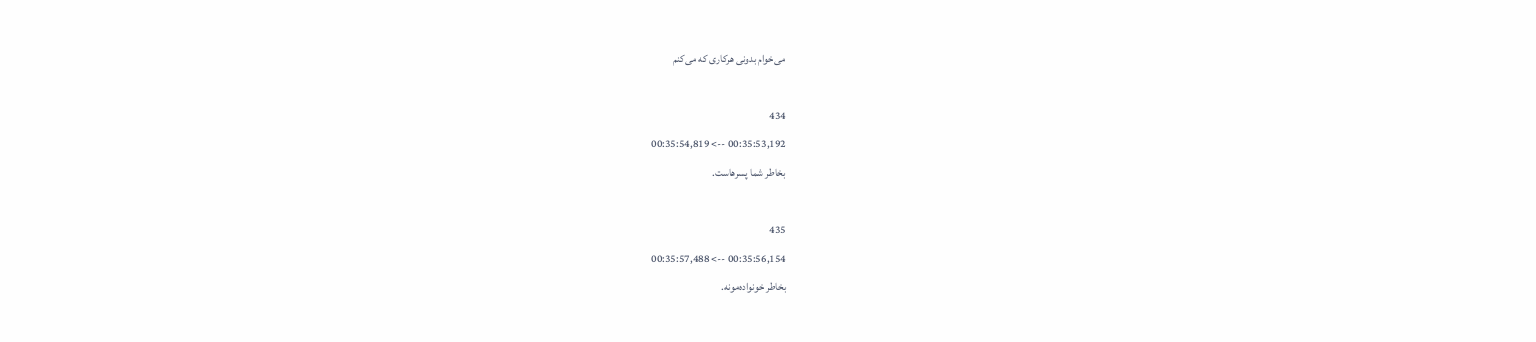می‌خوام بدونی هرکاری که می‌کنم

434
00:35:53,192 --> 00:35:54,819
بخاطر شما پسرهاست.

435
00:35:56,154 --> 00:35:57,488
بخاطر خونواده‌مونه.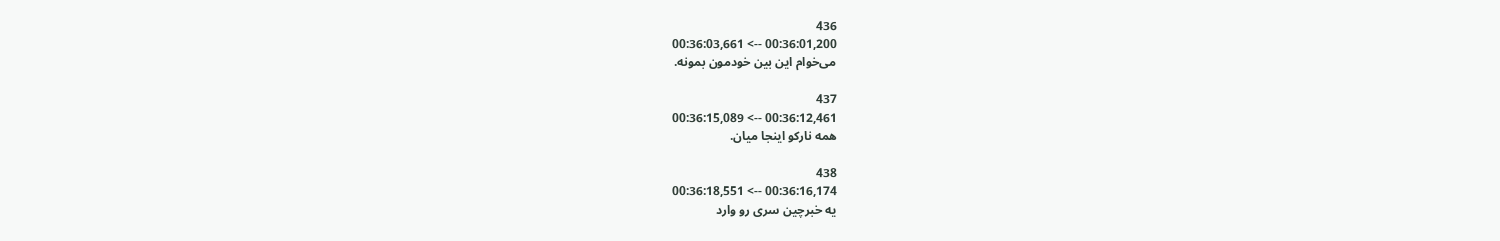436
00:36:01,200 --> 00:36:03,661
می‌خوام این بین خودمون بمونه.

437
00:36:12,461 --> 00:36:15,089
همه نارکو اینجا میان.

438
00:36:16,174 --> 00:36:18,551
یه خبرچین سری رو وارد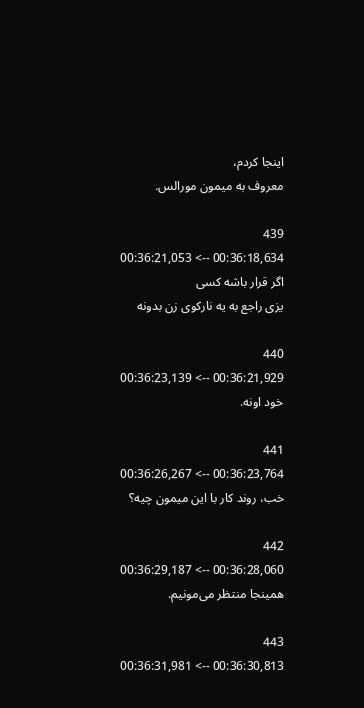اینجا کردم،
معروف به میمون مورالس.

439
00:36:18,634 --> 00:36:21,053
اگر قرار باشه کسی
یزی راجع به یه نارکوی زن بدونه

440
00:36:21,929 --> 00:36:23,139
خود اونه.

441
00:36:23,764 --> 00:36:26,267
خب، روند کار با این میمون چیه؟

442
00:36:28,060 --> 00:36:29,187
همینجا منتظر می‌مونیم.

443
00:36:30,813 --> 00:36:31,981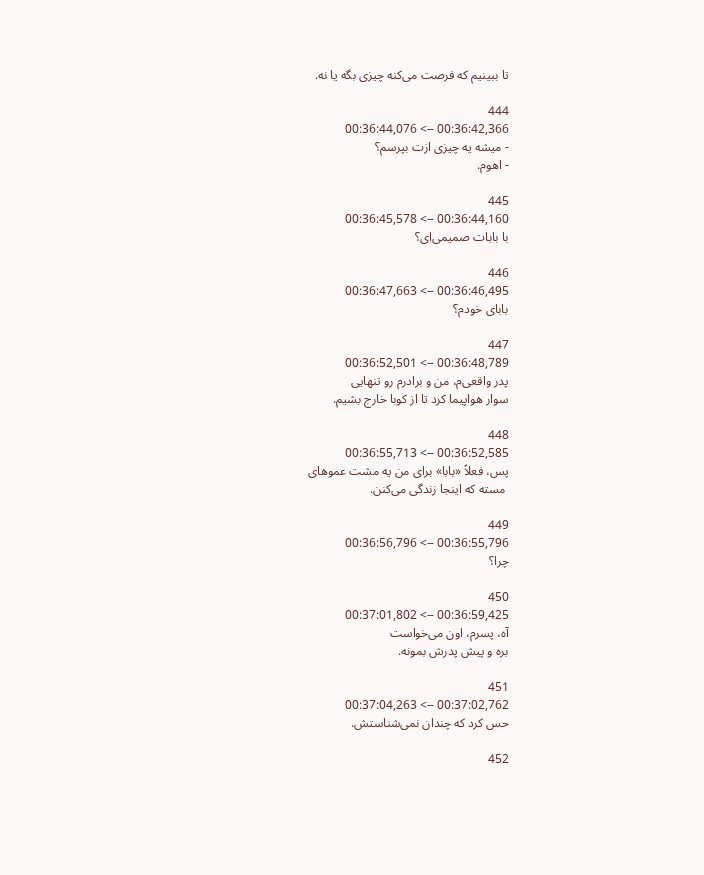تا ببینیم که فرصت می‌کنه چیزی بگه یا نه.

444
00:36:42,366 --> 00:36:44,076
- میشه یه چیزی ازت بپرسم؟
- اهوم.

445
00:36:44,160 --> 00:36:45,578
با بابات صمیمی‌ای؟

446
00:36:46,495 --> 00:36:47,663
بابای خودم؟

447
00:36:48,789 --> 00:36:52,501
پدر واقعی‌م، من و برادرم رو تنهایی
سوار هواپیما کرد تا از کوبا خارج بشیم.

448
00:36:52,585 --> 00:36:55,713
پس، فعلاً «بابا» برای من یه مشت عموهای
 مسته که اینجا زندگی می‌کنن.

449
00:36:55,796 --> 00:36:56,796
چرا؟

450
00:36:59,425 --> 00:37:01,802
آه، پسرم، اون می‌خواست
بره و پیش پدرش بمونه.

451
00:37:02,762 --> 00:37:04,263
حس کرد که چندان نمی‌شناستش.

452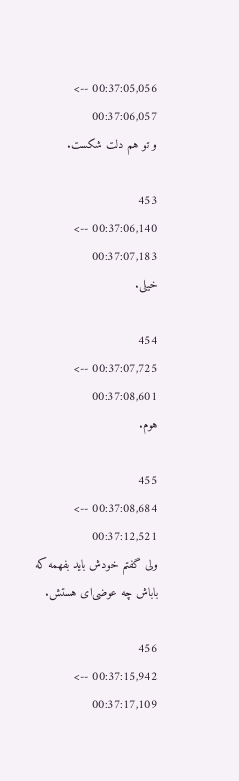00:37:05,056 --> 00:37:06,057
و تو هم دلت شکست.

453
00:37:06,140 --> 00:37:07,183
خیلی.

454
00:37:07,725 --> 00:37:08,601
هوم.

455
00:37:08,684 --> 00:37:12,521
ولی گفتم خودش باید بفهمه که باباش چه عوضی‌ای هستش.

456
00:37:15,942 --> 00:37:17,109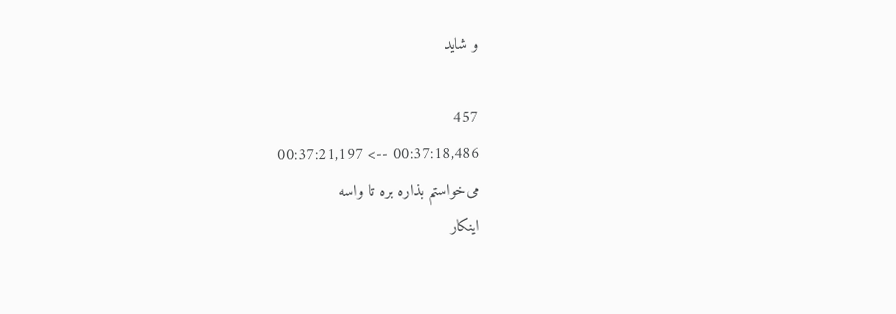و شاید

457
00:37:18,486 --> 00:37:21,197
می‌خواستم بذاره بره تا واسه
اینکار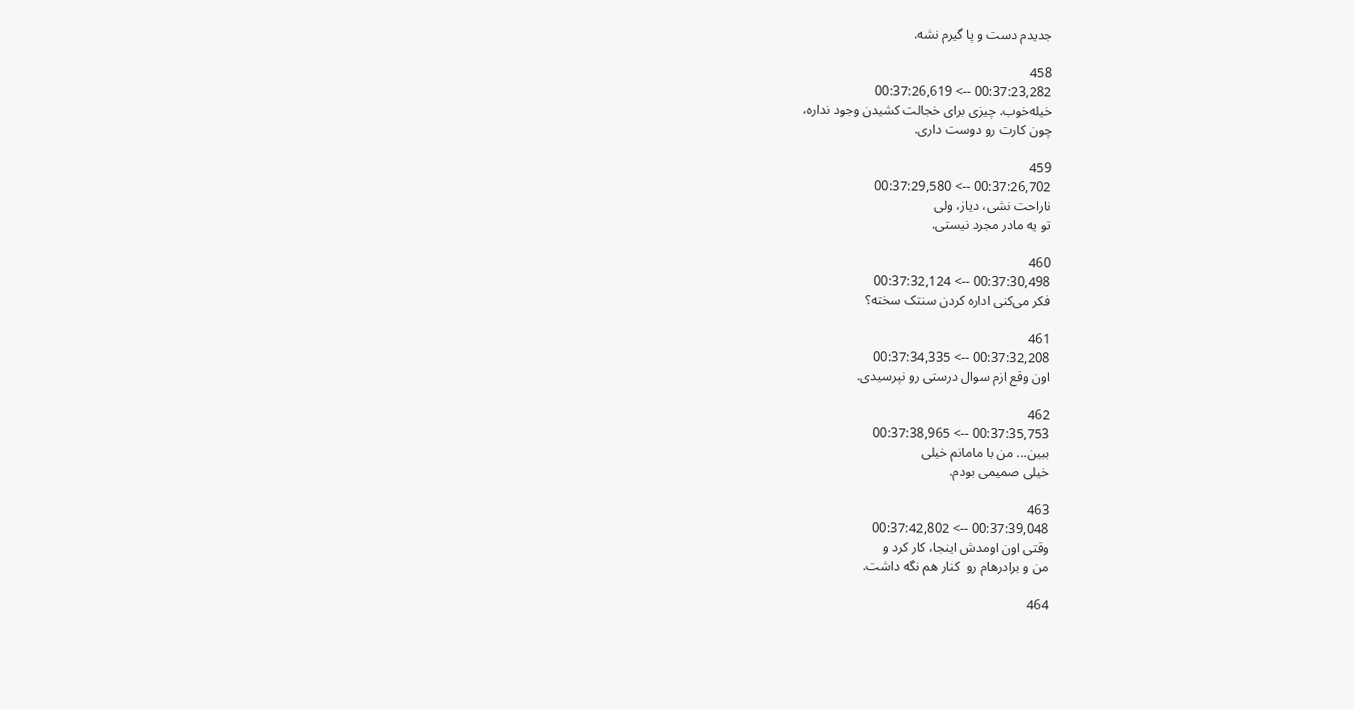جدیدم دست و پا گیرم نشه.

458
00:37:23,282 --> 00:37:26,619
خیله‌خوب. چیزی برای خجالت کشیدن وجود نداره،‌
چون کارت رو دوست داری.

459
00:37:26,702 --> 00:37:29,580
ناراحت نشی، دیاز، ولی
تو یه مادر مجرد نیستی.

460
00:37:30,498 --> 00:37:32,124
فکر می‌کنی اداره کردن سنتک سخته؟

461
00:37:32,208 --> 00:37:34,335
اون وقع ازم سوال درستی رو نپرسیدی.

462
00:37:35,753 --> 00:37:38,965
ببین... من با مامانم خیلی
خیلی صمیمی بودم.

463
00:37:39,048 --> 00:37:42,802
وقتی اون اومدش اینجا، کار کرد و
من و برادرهام رو  کنار هم نگه داشت.

464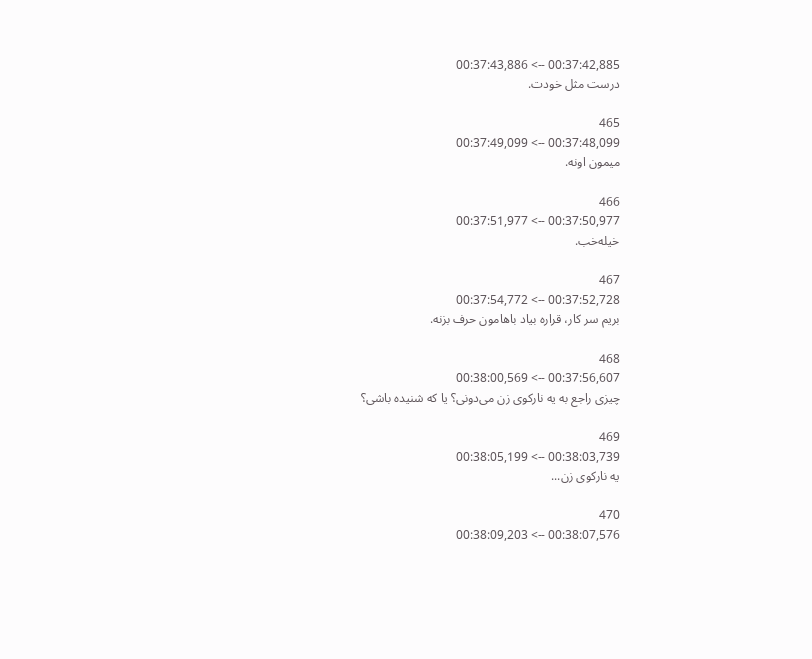00:37:42,885 --> 00:37:43,886
درست مثل خودت.

465
00:37:48,099 --> 00:37:49,099
میمون اونه.

466
00:37:50,977 --> 00:37:51,977
خیله‌خب.

467
00:37:52,728 --> 00:37:54,772
بریم سر کار، قراره بیاد باهامون حرف بزنه.

468
00:37:56,607 --> 00:38:00,569
چیزی راجع به یه نارکوی زن می‌دونی؟ یا که شنیده باشی؟

469
00:38:03,739 --> 00:38:05,199
یه نارکوی زن...

470
00:38:07,576 --> 00:38:09,203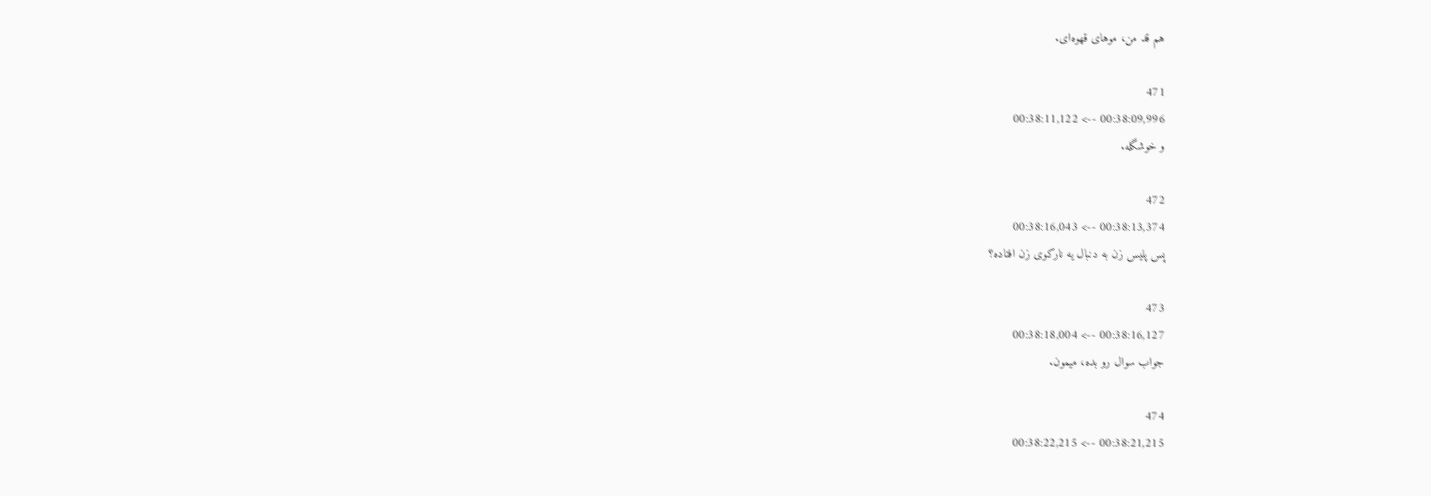هم قد من، موهای قهوه‌ای.

471
00:38:09,996 --> 00:38:11,122
و خوشگله.

472
00:38:13,374 --> 00:38:16,043
پس پلیس زن به دنبال یه نارکوی زن افتاده؟

473
00:38:16,127 --> 00:38:18,004
جواب سوال رو بده، میمون.

474
00:38:21,215 --> 00:38:22,215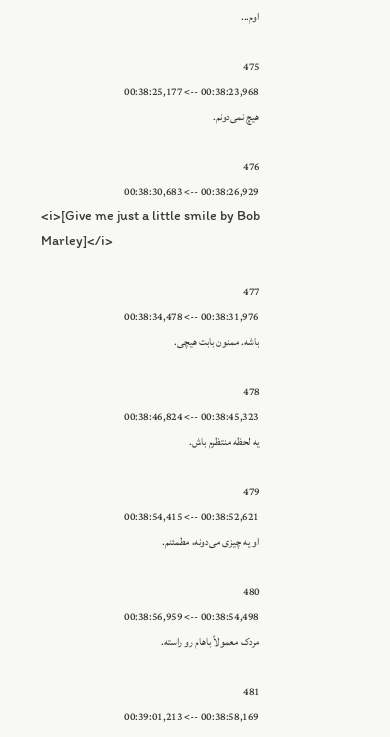اوم...

475
00:38:23,968 --> 00:38:25,177
هیچ نمی‌دونم.

476
00:38:26,929 --> 00:38:30,683
<i>[Give me just a little smile by Bob Marley]</i>

477
00:38:31,976 --> 00:38:34,478
باشه. ممنون بابت هیچی.

478
00:38:45,323 --> 00:38:46,824
یه لحظه منتظرم باش.

479
00:38:52,621 --> 00:38:54,415
او یه چیزی می‌دونه، مطمئنم.

480
00:38:54,498 --> 00:38:56,959
مردک معمولاً باهام رو راسته.

481
00:38:58,169 --> 00:39:01,213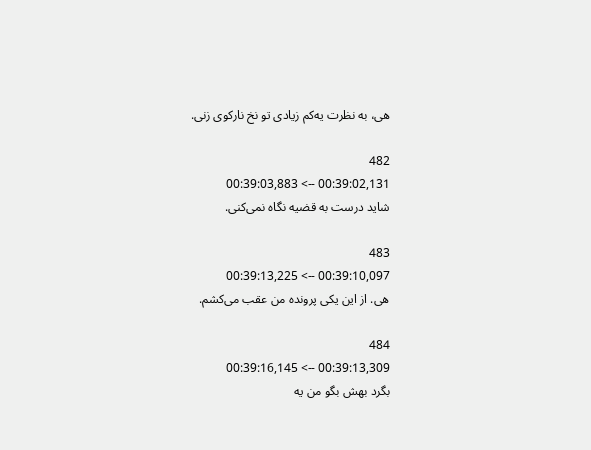هی، به نظرت یه‌کم زیادی تو نخ نارکوی زنی.

482
00:39:02,131 --> 00:39:03,883
شاید درست به قضیه نگاه نمی‌کنی.

483
00:39:10,097 --> 00:39:13,225
هی. از این یکی پرونده من عقب می‌کشم.

484
00:39:13,309 --> 00:39:16,145
بگرد بهش بگو من یه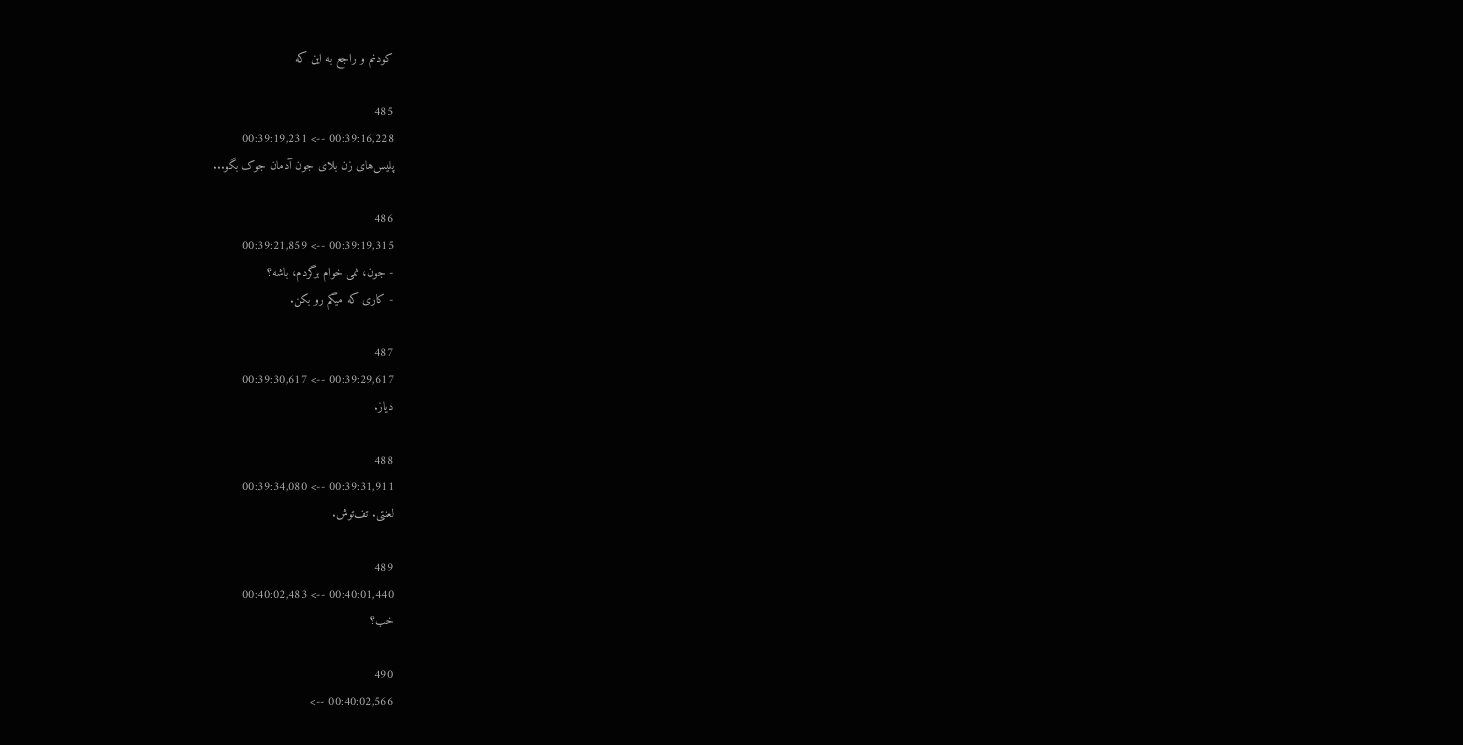کودنم و راجع به این که

485
00:39:16,228 --> 00:39:19,231
پلیس‌های زن بلای جون آدمان جوک بگو...

486
00:39:19,315 --> 00:39:21,859
- جون، نمی خوام برگردم، باشه؟
- کاری که میگم رو بکن.

487
00:39:29,617 --> 00:39:30,617
دیاز.

488
00:39:31,911 --> 00:39:34,080
لعنتی. تف‌توش.

489
00:40:01,440 --> 00:40:02,483
خب؟

490
00:40:02,566 -->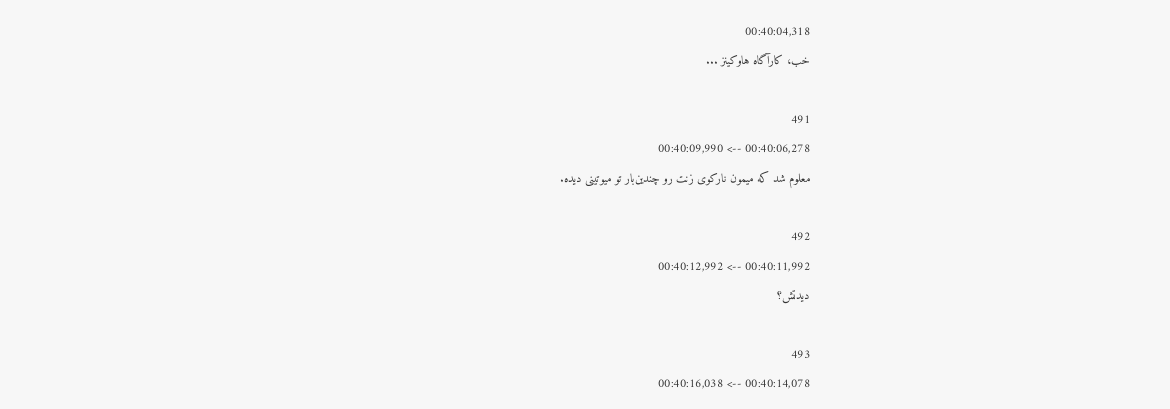00:40:04,318
خب، کارآگاه هاوکینز ...

491
00:40:06,278 --> 00:40:09,990
معلوم شد که میمون نارکوی زنت رو چندین‌بار تو میوتینی دیده.

492
00:40:11,992 --> 00:40:12,992
دیدتش؟

493
00:40:14,078 --> 00:40:16,038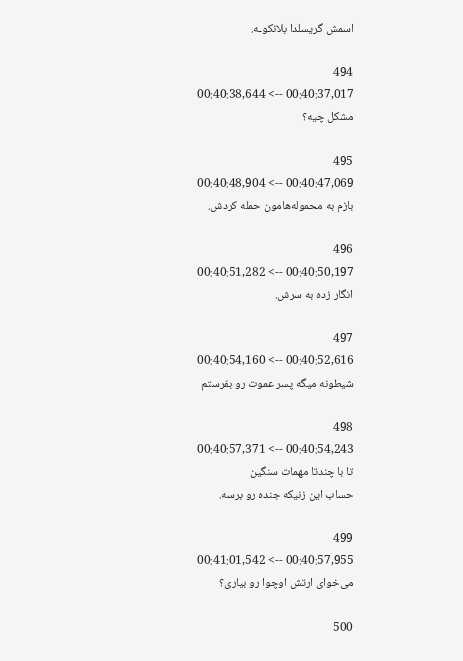اسمش گریسلدا بلانکو‌ـه.

494
00:40:37,017 --> 00:40:38,644
مشکل چیه؟

495
00:40:47,069 --> 00:40:48,904
بازم به محموله‌هامون حمله کردش.

496
00:40:50,197 --> 00:40:51,282
انگار زده به سرش.

497
00:40:52,616 --> 00:40:54,160
شیطونه میگه پسر عموت رو بفرستم

498
00:40:54,243 --> 00:40:57,371
تا با چندتا مهمات سنگین
حساب این زنیکه جنده رو برسه.

499
00:40:57,955 --> 00:41:01,542
می‌خوای ارتش اوچوا رو بیاری؟

500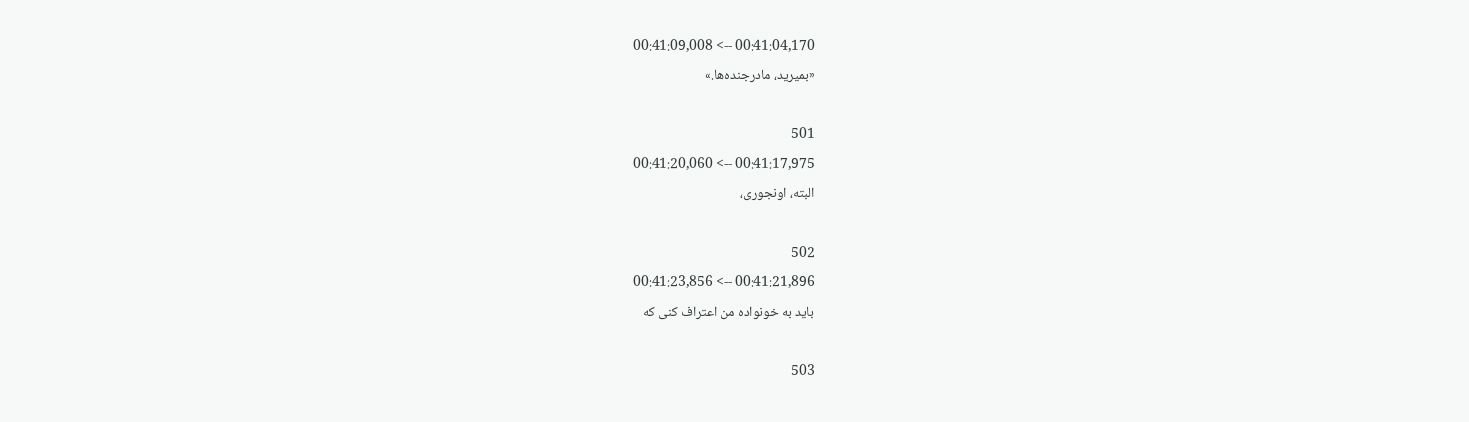00:41:04,170 --> 00:41:09,008
«بمیرید، مادرجنده‌ها.»

501
00:41:17,975 --> 00:41:20,060
البته، اونجوری،

502
00:41:21,896 --> 00:41:23,856
باید به خونواده من اعتراف کنی که

503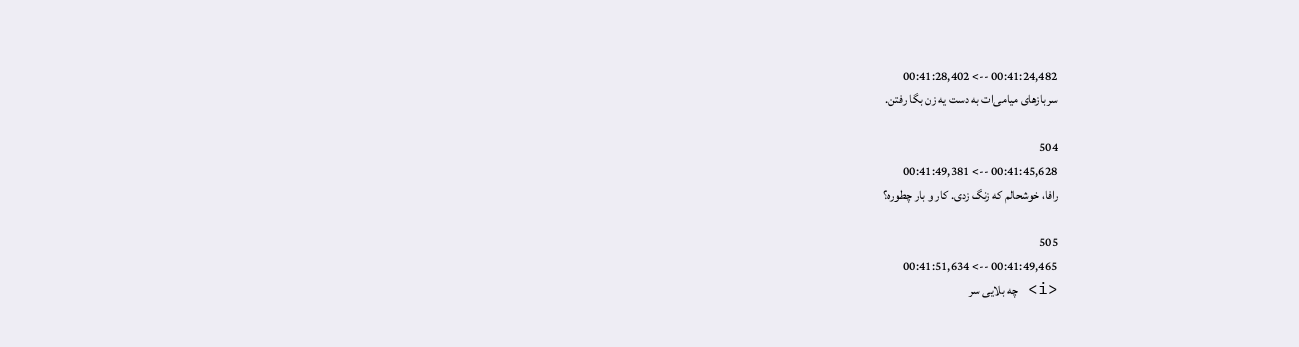00:41:24,482 --> 00:41:28,402
سربازهای میامی‌ات به دست یه زن بگا رفتن.

504
00:41:45,628 --> 00:41:49,381
رافا، خوشحالم که زنگ زدی. کار و بار چطوره؟

505
00:41:49,465 --> 00:41:51,634
<i> چه بلایی سر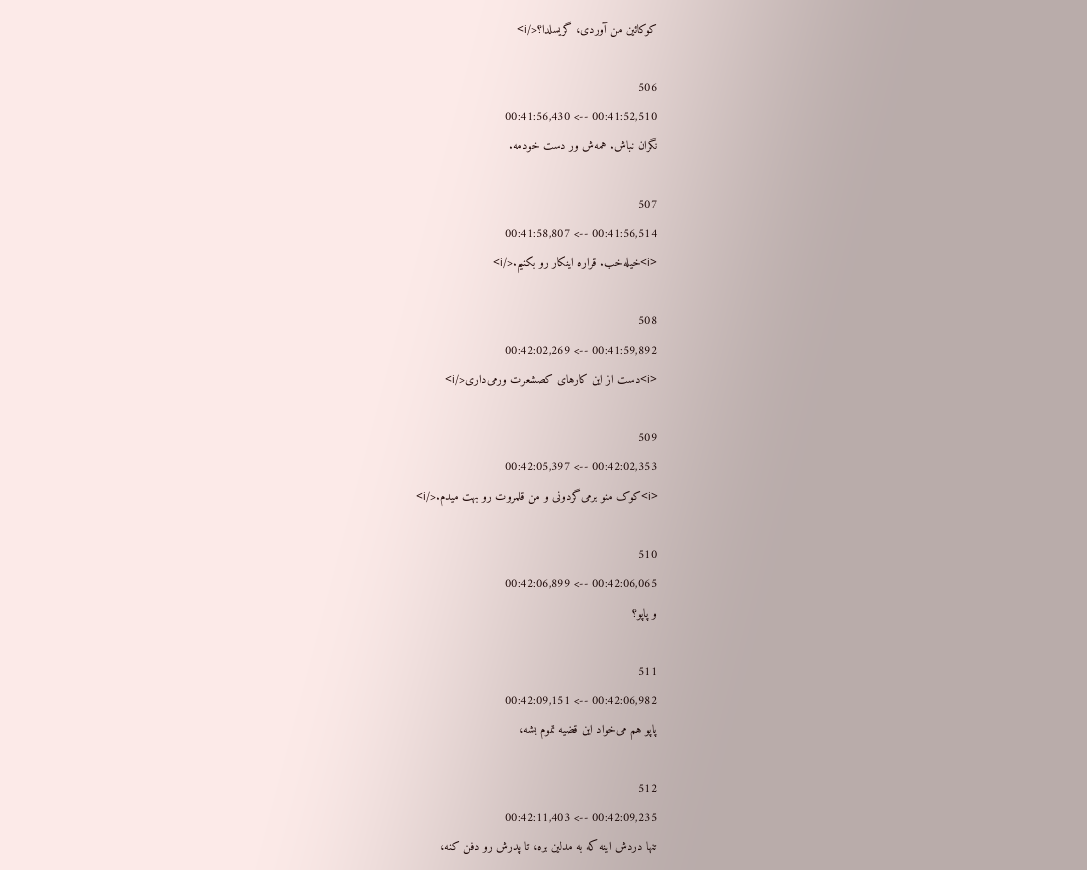کوکائین من آوردی، گریسلدا؟</i>

506
00:41:52,510 --> 00:41:56,430
نگران نباش. همه‌ش ور دست خودمه.

507
00:41:56,514 --> 00:41:58,807
<i>خیله‌خب. قراره اینکار رو بکنیم.</i>

508
00:41:59,892 --> 00:42:02,269
<i>دست از این کارهای کصشعرت ورمی‌داری</i>

509
00:42:02,353 --> 00:42:05,397
<i>کوک منو برمی‌گردونی و من قلمروت رو بهت میدم.</i>

510
00:42:06,065 --> 00:42:06,899
و پاپو؟

511
00:42:06,982 --> 00:42:09,151
پاپو هم می‌خواد این قضیه تموم بشه،

512
00:42:09,235 --> 00:42:11,403
تنها دردش اینه که به مدلین بره، تا پدرش رو دفن کنه،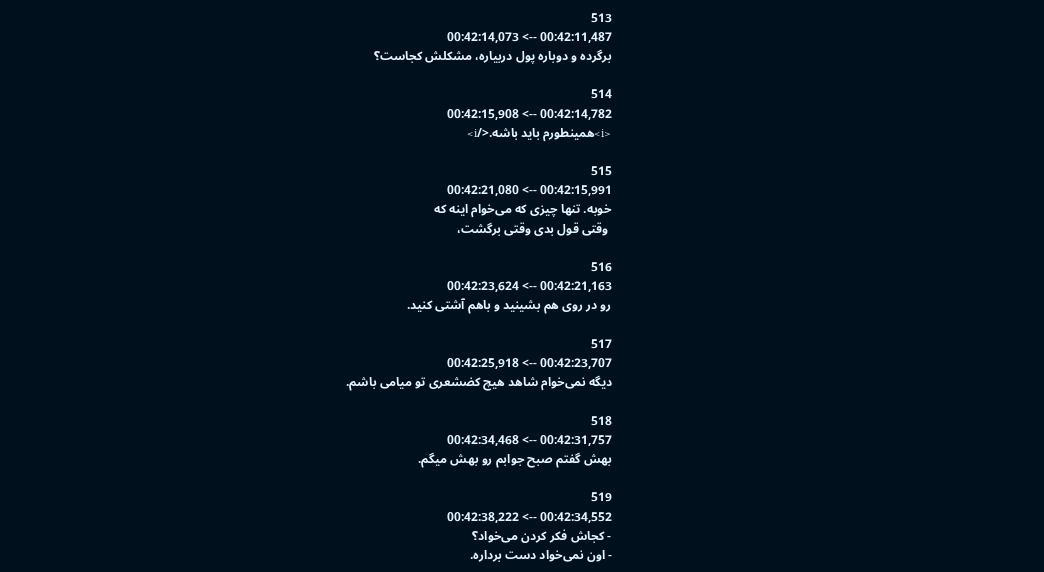513
00:42:11,487 --> 00:42:14,073
برگرده و دوباره پول دربیاره، مشکلش کجاست؟

514
00:42:14,782 --> 00:42:15,908
<i>همینطورم باید باشه.</i>

515
00:42:15,991 --> 00:42:21,080
خوبه. تنها چیزی که می‌خوام اینه که
 وقتی قول بدی وقتی برگشت،

516
00:42:21,163 --> 00:42:23,624
رو در روی هم بشینید و باهم آشتی کنید.

517
00:42:23,707 --> 00:42:25,918
دیگه نمی‌خوام شاهد هیچ کضشعری تو میامی باشم.

518
00:42:31,757 --> 00:42:34,468
بهش گفتم صبح جوابم رو بهش میگم.

519
00:42:34,552 --> 00:42:38,222
- کجاش فکر کردن می‌خواد؟
- اون نمی‌خواد دست برداره.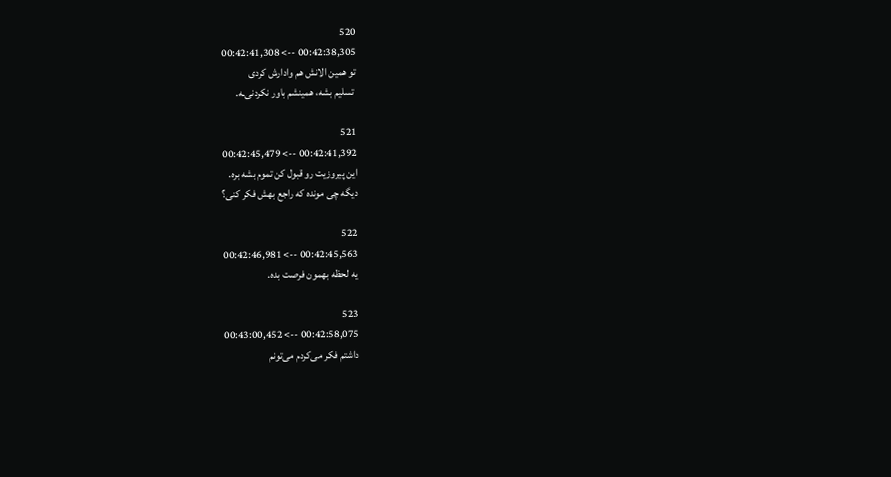520
00:42:38,305 --> 00:42:41,308
تو همین الانش هم وادارش کردی
 تسلیم بشه، همینشم باور نکردنی‌ـه.

521
00:42:41,392 --> 00:42:45,479
این پیروزیت رو قبول کن تموم بشه بره.
دیگه چی مونده که راجع بهش فکر کنی؟

522
00:42:45,563 --> 00:42:46,981
یه لحظه بهمون فرصت بده.

523
00:42:58,075 --> 00:43:00,452
داشتم فکر می‌کردم می‌تونم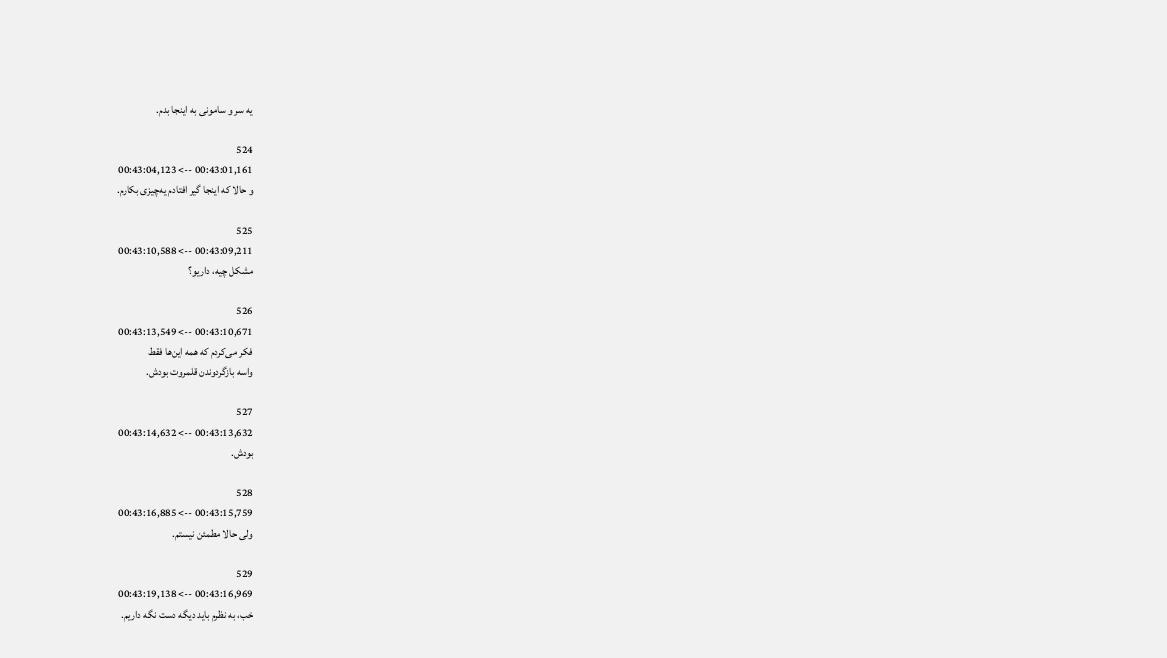یه سر و سامونی به اینجا بدم.

524
00:43:01,161 --> 00:43:04,123
و حالا که اینجا گیر افتادم یه‌چیزی بکارم.

525
00:43:09,211 --> 00:43:10,588
مشکل چیه، داریو؟

526
00:43:10,671 --> 00:43:13,549
فکر می‌کردم که همه این‌ها فقط
واسه بازگردوندن قلمروت بودش.

527
00:43:13,632 --> 00:43:14,632
بودش.

528
00:43:15,759 --> 00:43:16,885
ولی حالا مطمئن نیستم.

529
00:43:16,969 --> 00:43:19,138
خب، به نظرم باید دیگه دست نگه داریم.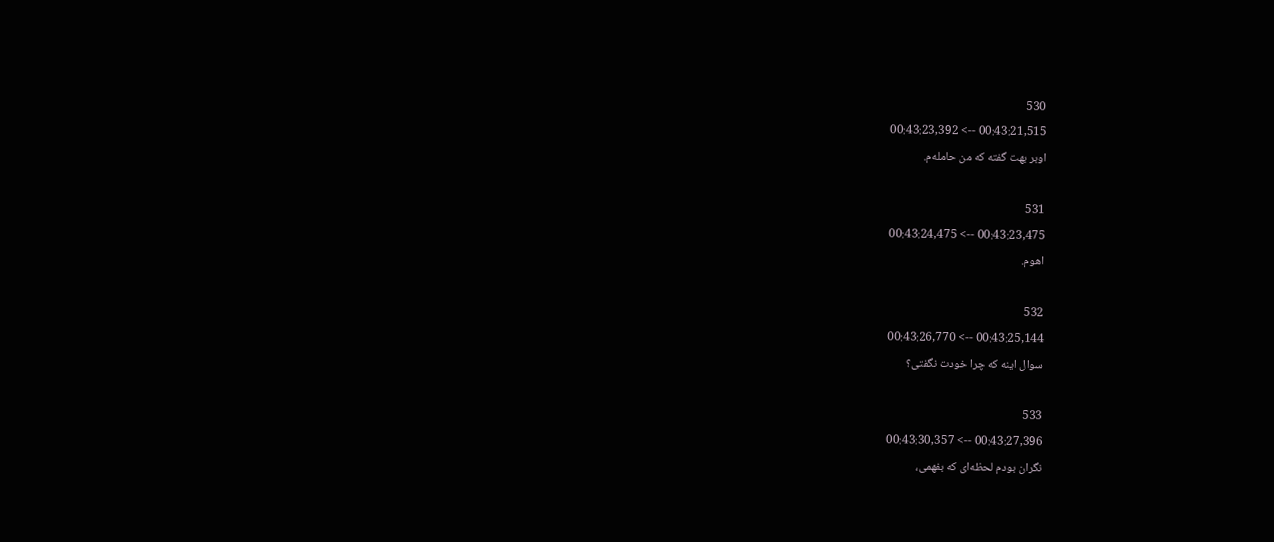530
00:43:21,515 --> 00:43:23,392
اوبر بهت گفته که من حامله‌م.

531
00:43:23,475 --> 00:43:24,475
اهوم.

532
00:43:25,144 --> 00:43:26,770
سوال اینه که چرا خودت نگفتی؟

533
00:43:27,396 --> 00:43:30,357
نگران بودم لحظه‌ای که بفهمی،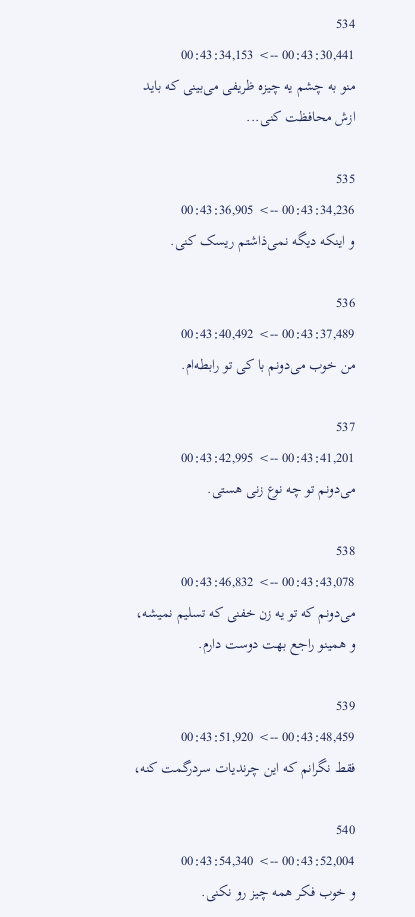534
00:43:30,441 --> 00:43:34,153
منو به چشم یه چیزه ظریفی می‌بینی که باید ازش محافظت کنی...

535
00:43:34,236 --> 00:43:36,905
و اینکه دیگه نمی‌ذاشتم ریسک کنی.

536
00:43:37,489 --> 00:43:40,492
من خوب می‌دونم با کی تو رابطه‌ام.

537
00:43:41,201 --> 00:43:42,995
می‌دونم تو چه نوع زنی هستی.

538
00:43:43,078 --> 00:43:46,832
می‌دونم که تو یه زن خفنی که تسلیم نمیشه،
و همینو راجع بهت دوست دارم.

539
00:43:48,459 --> 00:43:51,920
فقط نگرانم که این چرندیات سردرگمت کنه،

540
00:43:52,004 --> 00:43:54,340
و خوب فکر همه چیز رو نکنی.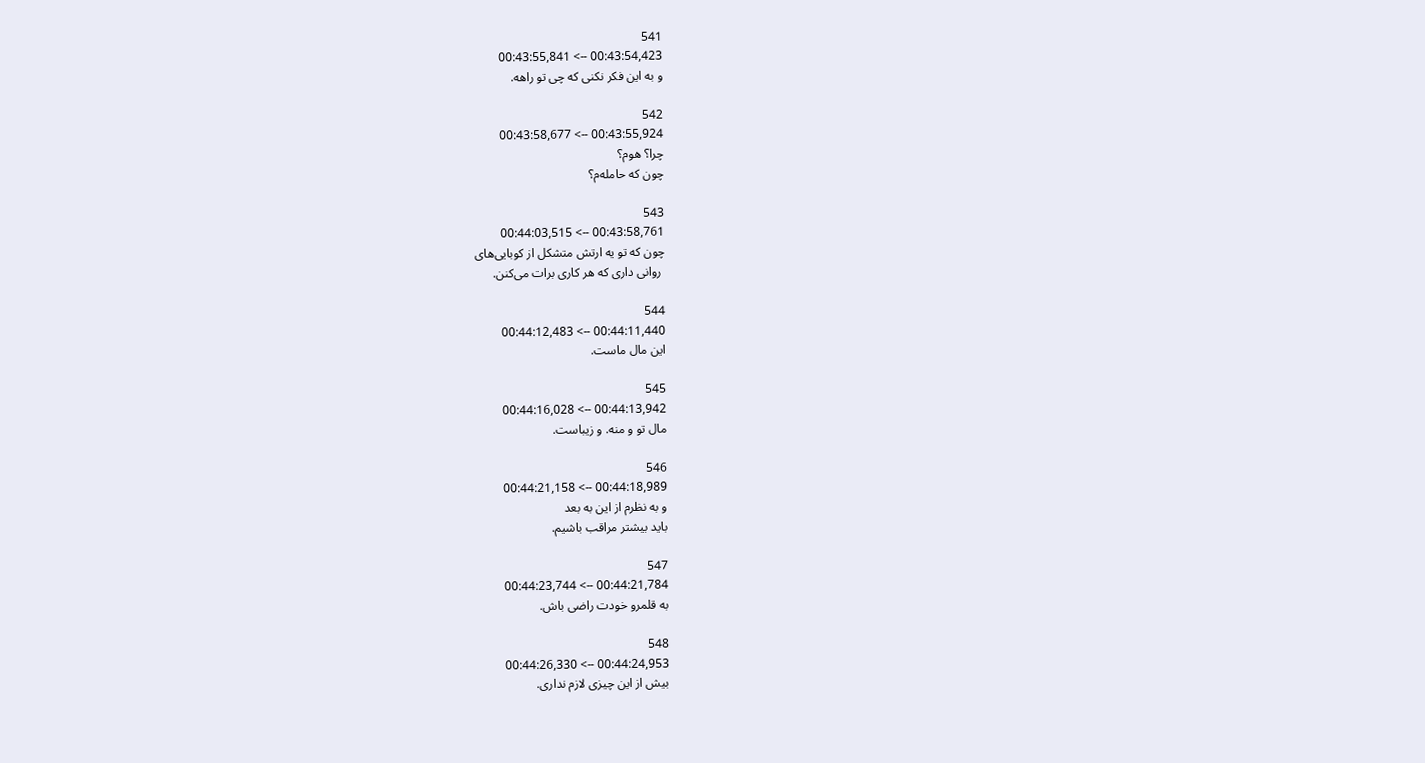541
00:43:54,423 --> 00:43:55,841
و به این فکر نکنی که چی تو راهه.

542
00:43:55,924 --> 00:43:58,677
چرا؟ هوم؟
چون که حامله‌م؟

543
00:43:58,761 --> 00:44:03,515
چون که تو یه ارتش متشکل از کوبایی‌های
 روانی داری که هر کاری برات می‌کنن.

544
00:44:11,440 --> 00:44:12,483
این مال ماست.

545
00:44:13,942 --> 00:44:16,028
مال تو و منه. و زیباست.

546
00:44:18,989 --> 00:44:21,158
و به نظرم از این به بعد
باید بیشتر مراقب باشیم.

547
00:44:21,784 --> 00:44:23,744
به قلمرو خودت راضی باش.

548
00:44:24,953 --> 00:44:26,330
بیش از این چیزی لازم نداری.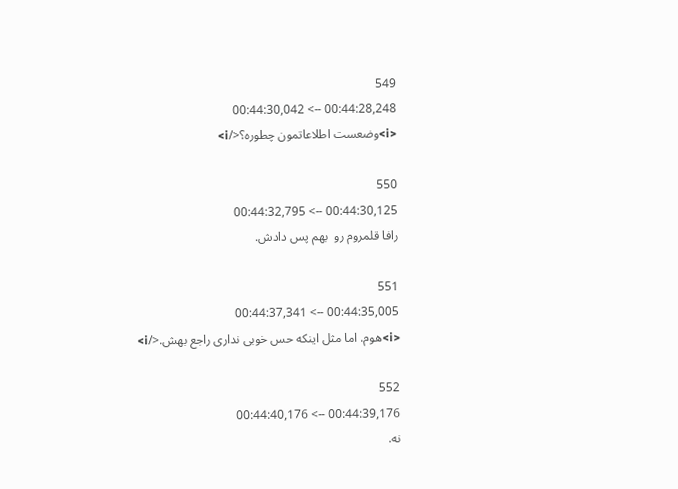549
00:44:28,248 --> 00:44:30,042
<i>وضعست اطلاعاتمون چطوره؟</i>

550
00:44:30,125 --> 00:44:32,795
رافا قلمروم رو  بهم پس دادش.

551
00:44:35,005 --> 00:44:37,341
<i>هوم. اما مثل اینکه حس خوبی نداری راجع بهش.</i>

552
00:44:39,176 --> 00:44:40,176
نه.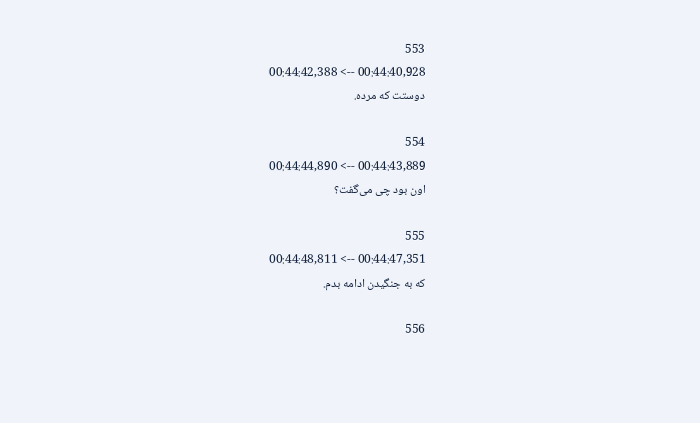553
00:44:40,928 --> 00:44:42,388
دوستت که مرده.

554
00:44:43,889 --> 00:44:44,890
اون بود چی می‌گفت؟

555
00:44:47,351 --> 00:44:48,811
که به جنگیدن ادامه بدم.

556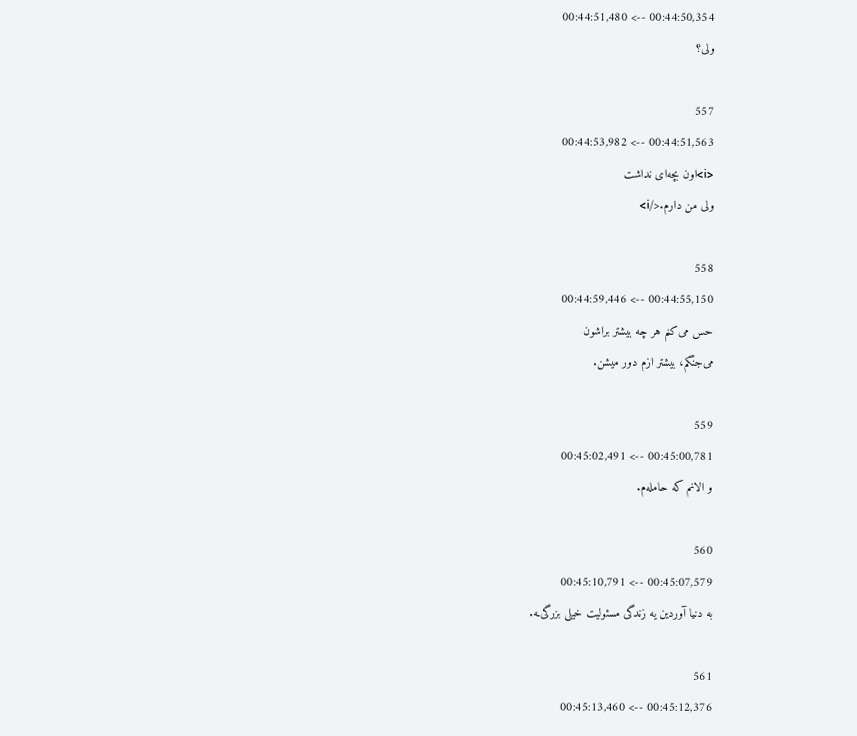00:44:50,354 --> 00:44:51,480
ولی؟

557
00:44:51,563 --> 00:44:53,982
<i>اون بچه‌ای نداشت
ولی من دارم.</i>

558
00:44:55,150 --> 00:44:59,446
حس می‌کنم هر چه بیشتر براشون
می‌جنگم، بیشتر ازم دور میشن.

559
00:45:00,781 --> 00:45:02,491
و الانم که حامله‌م.

560
00:45:07,579 --> 00:45:10,791
به دنیا آوردین یه زندگی مسئولیت خیلی بزرگی‌ـه.

561
00:45:12,376 --> 00:45:13,460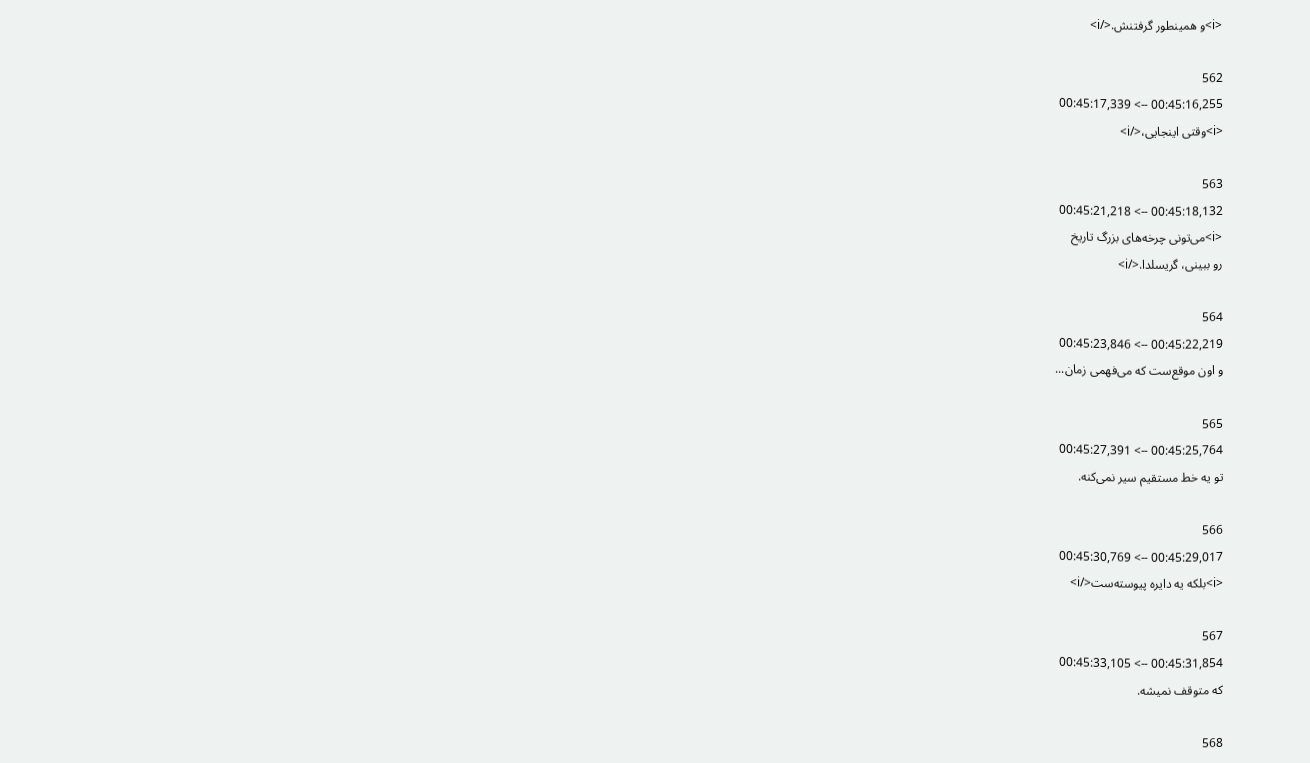<i>و همینطور گرفتنش.</i>

562
00:45:16,255 --> 00:45:17,339
<i>وقتی اینجایی،</i>

563
00:45:18,132 --> 00:45:21,218
<i>می‌تونی چرخه‌های بزرگ تاریخ
رو ببینی، گریسلدا.</i>

564
00:45:22,219 --> 00:45:23,846
و اون موقع‌ست که می‌فهمی زمان...

565
00:45:25,764 --> 00:45:27,391
تو یه خط مستقیم سیر نمی‌کنه.

566
00:45:29,017 --> 00:45:30,769
<i>بلکه یه دایره پیوسته‌ست</i>

567
00:45:31,854 --> 00:45:33,105
که متوقف نمیشه.

568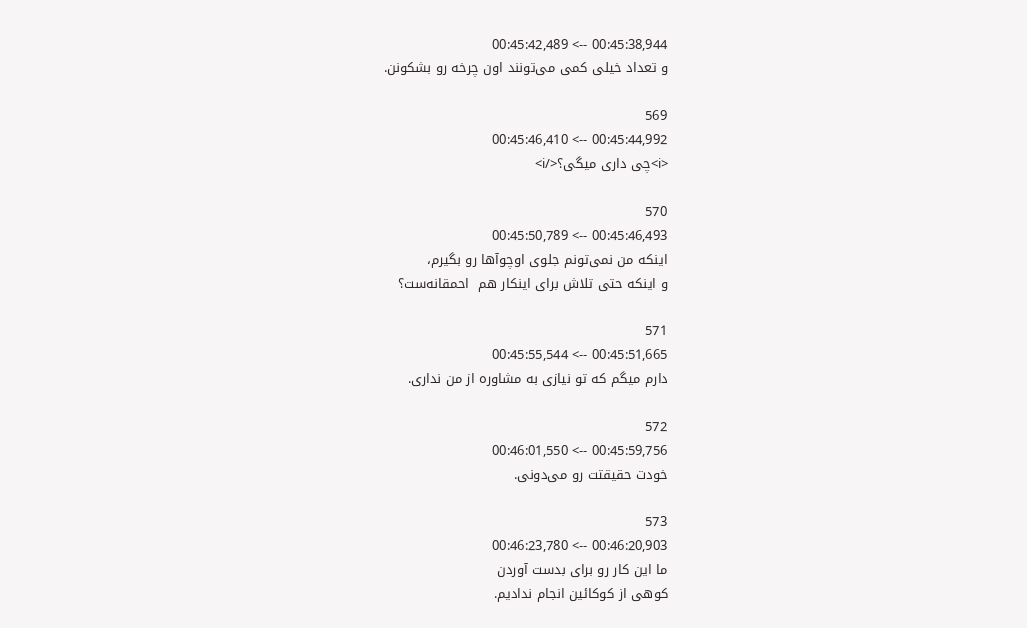00:45:38,944 --> 00:45:42,489
و تعداد خیلی کمی می‌تونند اون چرخه رو بشکونن.

569
00:45:44,992 --> 00:45:46,410
<i>چی داری میگی؟</i>

570
00:45:46,493 --> 00:45:50,789
اینکه من نمی‌تونم جلوی اوچوآها رو بگیرم،
و اینکه حتی تلاش برای اینکار هم  احمقانه‌ست؟

571
00:45:51,665 --> 00:45:55,544
دارم میگم که تو نیازی به مشاوره از من نداری.

572
00:45:59,756 --> 00:46:01,550
خودت حقیقتت رو می‌دونی.

573
00:46:20,903 --> 00:46:23,780
ما این کار رو برای بدست آوردن
کوهی از کوکائین انجام ندادیم.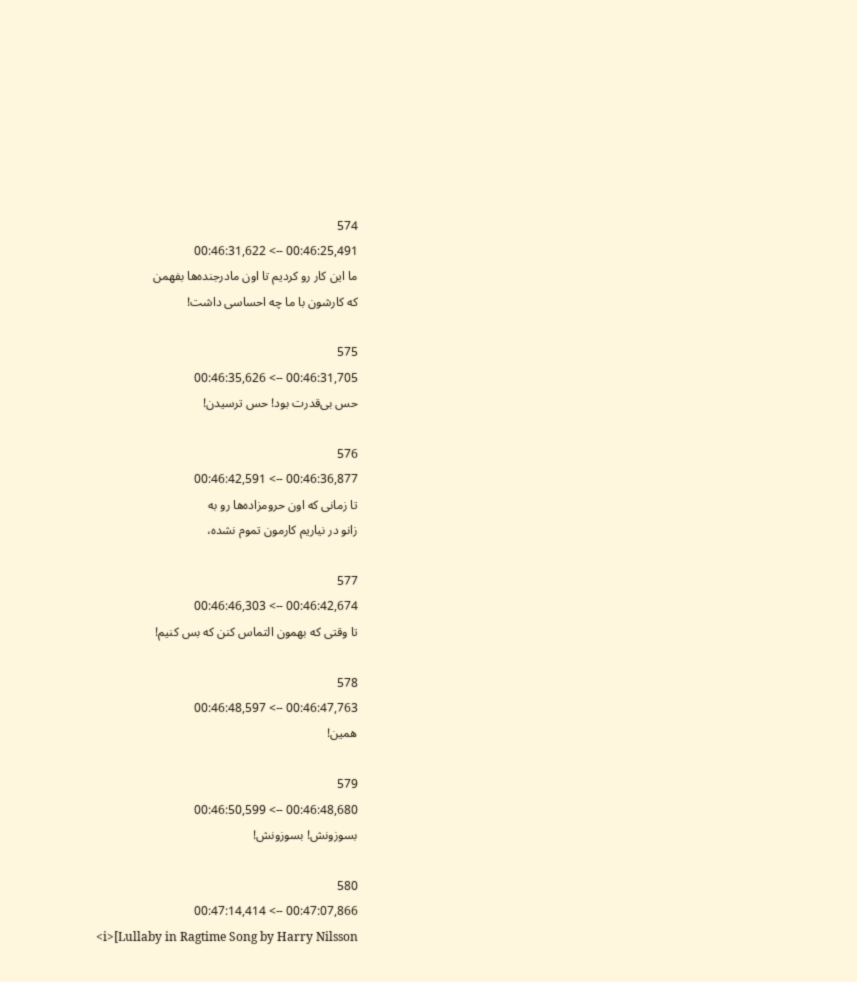574
00:46:25,491 --> 00:46:31,622
ما این کار رو کردیم تا اون مادرجنده‌ها بفهمن
که کارشون با ما چه احساسی داشت!

575
00:46:31,705 --> 00:46:35,626
حس بی‌قدرت بود! حس ترسیدن!

576
00:46:36,877 --> 00:46:42,591
تا زمانی که اون حرومزاده‌ها رو به
زانو در نیاریم کارمون تموم نشده،

577
00:46:42,674 --> 00:46:46,303
تا وقتی که بهمون التماس کنن که بس کنیم!

578
00:46:47,763 --> 00:46:48,597
همین!

579
00:46:48,680 --> 00:46:50,599
بسوزونش! بسوزونش!

580
00:47:07,866 --> 00:47:14,414
<i>[Lullaby in Ragtime Song by Harry Nilsson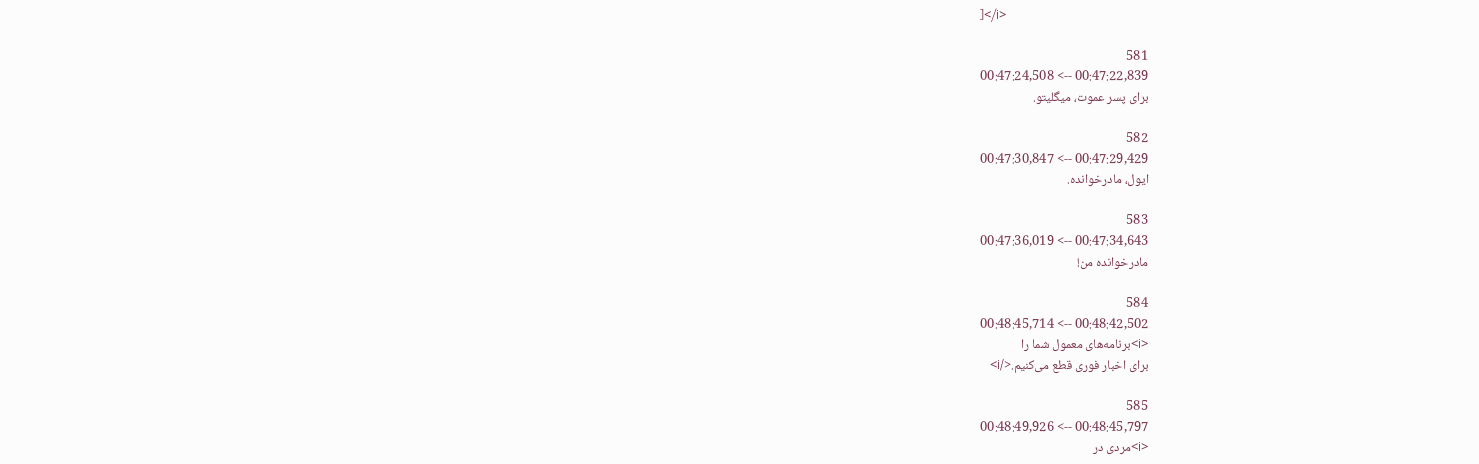]</i>

581
00:47:22,839 --> 00:47:24,508
برای پسر عموت، میگلیتو.

582
00:47:29,429 --> 00:47:30,847
ایول، مادرخوانده.

583
00:47:34,643 --> 00:47:36,019
مادرخوانده من!

584
00:48:42,502 --> 00:48:45,714
<i>برنامه‌های معمول شما را
برای اخبار فوری قطع می‌کنیم.</i>

585
00:48:45,797 --> 00:48:49,926
<i>مردی در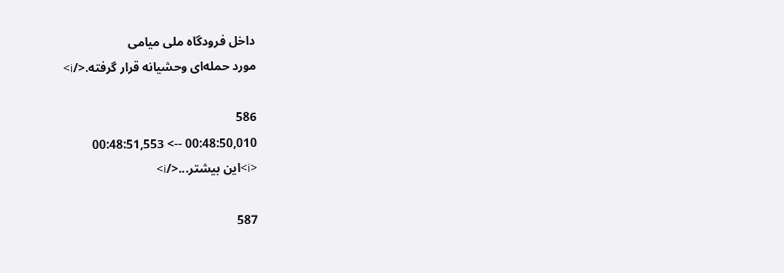داخل فرودگاه ملی میامی
مورد حمله‌ای وحشیانه قرار گرفته.</i>

586
00:48:50,010 --> 00:48:51,553
<i>این بیشتر...</i>

587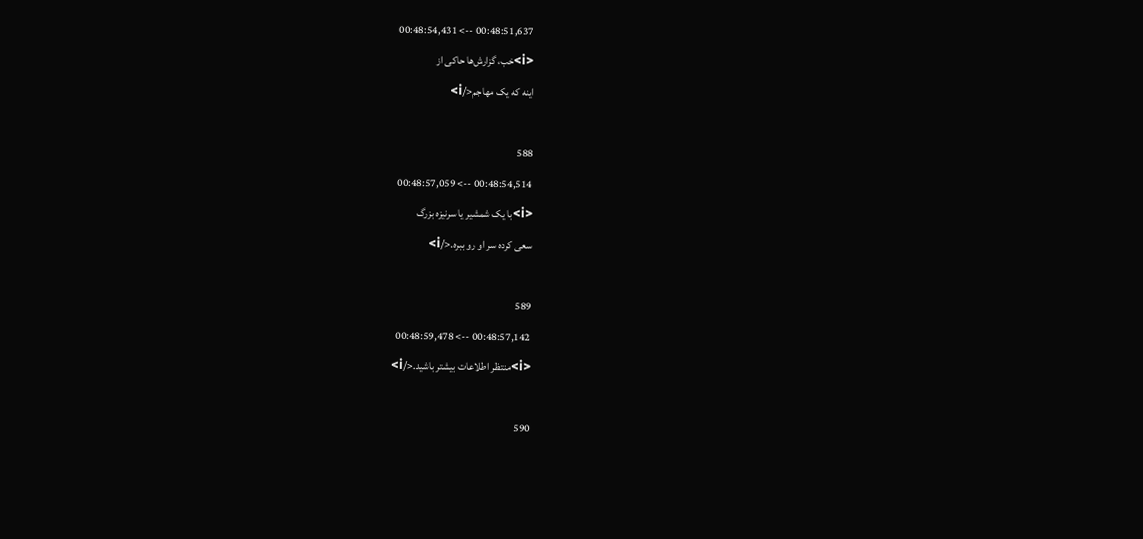00:48:51,637 --> 00:48:54,431
<i>خب، گزارش‌ها حاکی از
اینه که یک مهاجم</i>

588
00:48:54,514 --> 00:48:57,059
<i>با یک شمشیر یا سرنیزه بزرگ
سعی کرده سر او رو ببره.</i>

589
00:48:57,142 --> 00:48:59,478
<i>منتظر اطلاعات بیشتر باشید.</i>

590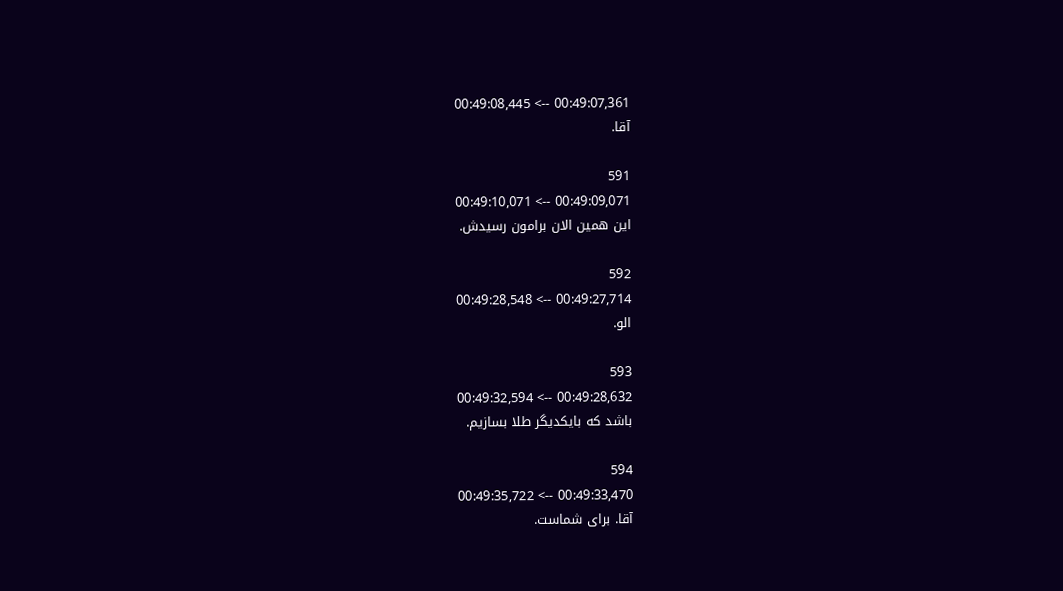00:49:07,361 --> 00:49:08,445
آقا.

591
00:49:09,071 --> 00:49:10,071
این همین الان برامون رسیدش.

592
00:49:27,714 --> 00:49:28,548
الو.

593
00:49:28,632 --> 00:49:32,594
باشد که بایکدیگر طلا بسازیم.

594
00:49:33,470 --> 00:49:35,722
آقا. برای شماست.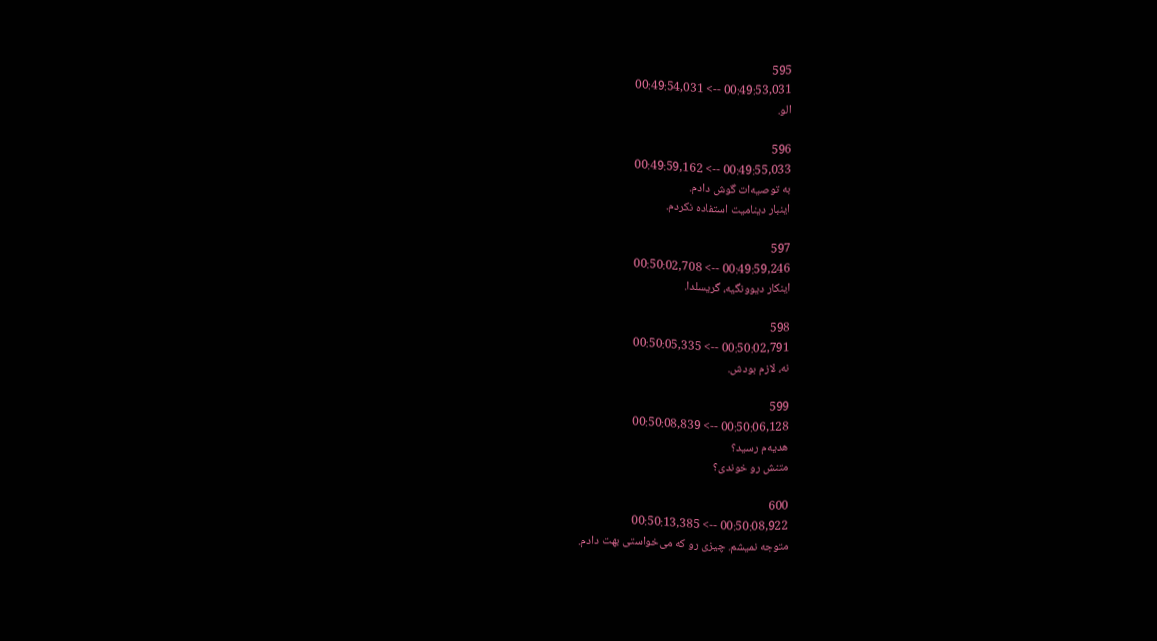595
00:49:53,031 --> 00:49:54,031
الو.

596
00:49:55,033 --> 00:49:59,162
به توصیه‌‌ات گوش دادم.
اینبار دینامیت استفاده نکردم.

597
00:49:59,246 --> 00:50:02,708
اینکار دیوونگیه، گریسلدا.

598
00:50:02,791 --> 00:50:05,335
نه، لازم بودش.

599
00:50:06,128 --> 00:50:08,839
هدیه‌م رسید؟
متنش رو خوندی؟

600
00:50:08,922 --> 00:50:13,385
متوجه نمیشم. چیزی رو که می‌خواستی بهت دادم.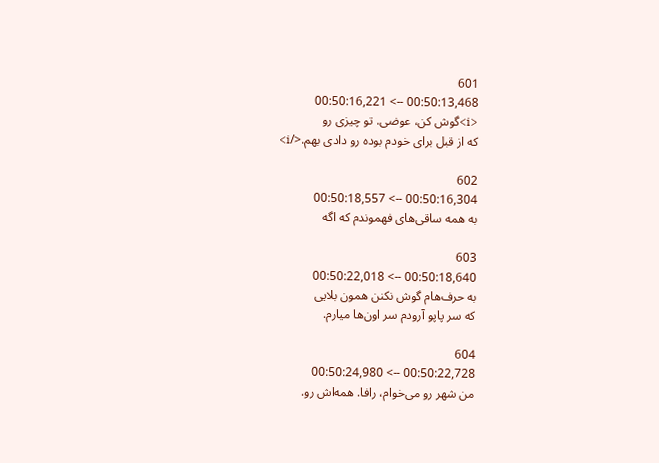601
00:50:13,468 --> 00:50:16,221
<i>گوش کن، عوضی. تو چیزی رو
که از قبل برای خودم بوده رو دادی بهم.</i>

602
00:50:16,304 --> 00:50:18,557
به همه ساقی‌های فهموندم که اگه

603
00:50:18,640 --> 00:50:22,018
به حرف‌هام گوش نکنن همون بلایی
که سر پاپو آرودم سر او‌ن‌ها میارم.

604
00:50:22,728 --> 00:50:24,980
من شهر رو می‌خوام، رافا. همه‌اش رو.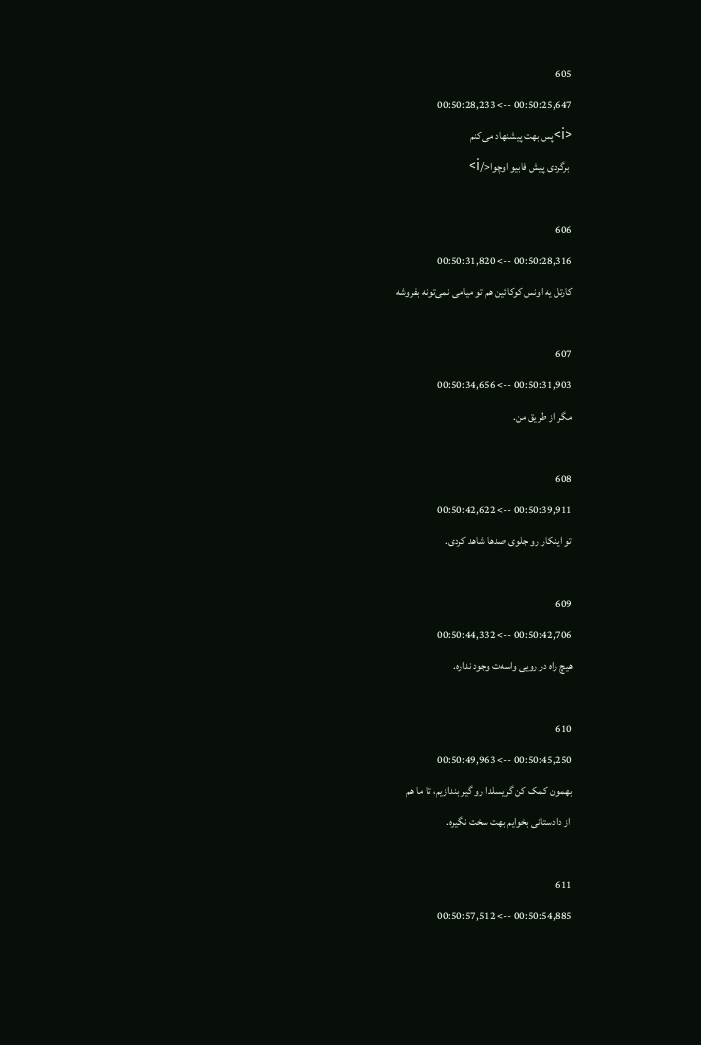605
00:50:25,647 --> 00:50:28,233
<i>پس بهت پیشنهاد می‌کنم
 برگردی پیش فابیو اوچوا</i>

606
00:50:28,316 --> 00:50:31,820
کارتل یه اونس کوکائین هم تو میامی نمی‌تونه بفروشه

607
00:50:31,903 --> 00:50:34,656
مگر از طریق من.

608
00:50:39,911 --> 00:50:42,622
تو اینکار رو جلوی صدها شاهد کردی.

609
00:50:42,706 --> 00:50:44,332
هیچ راه در رویی واسه‌ت وجود نداره.

610
00:50:45,250 --> 00:50:49,963
بهمون کمک کن گریسلدا رو گیر بندازیم، تا ما هم
 از دادستانی بخوایم بهت سخت نگیره.

611
00:50:54,885 --> 00:50:57,512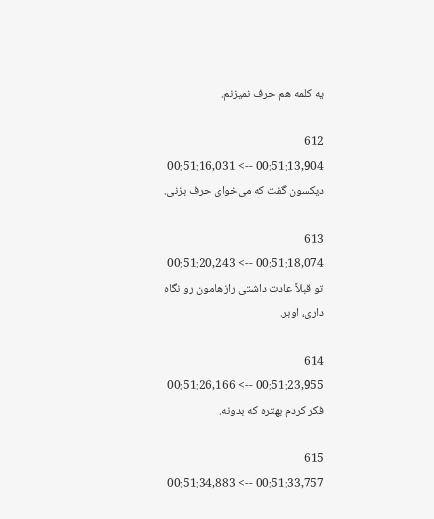یه کلمه هم حرف نمیزنم.

612
00:51:13,904 --> 00:51:16,031
دیکسون گفت که می‌خوای حرف بزنی.

613
00:51:18,074 --> 00:51:20,243
تو قبلاً عادت داشتی رازهامون رو نگاه داری، ‌اوبر.

614
00:51:23,955 --> 00:51:26,166
فکر کردم بهتره که بدونه.

615
00:51:33,757 --> 00:51:34,883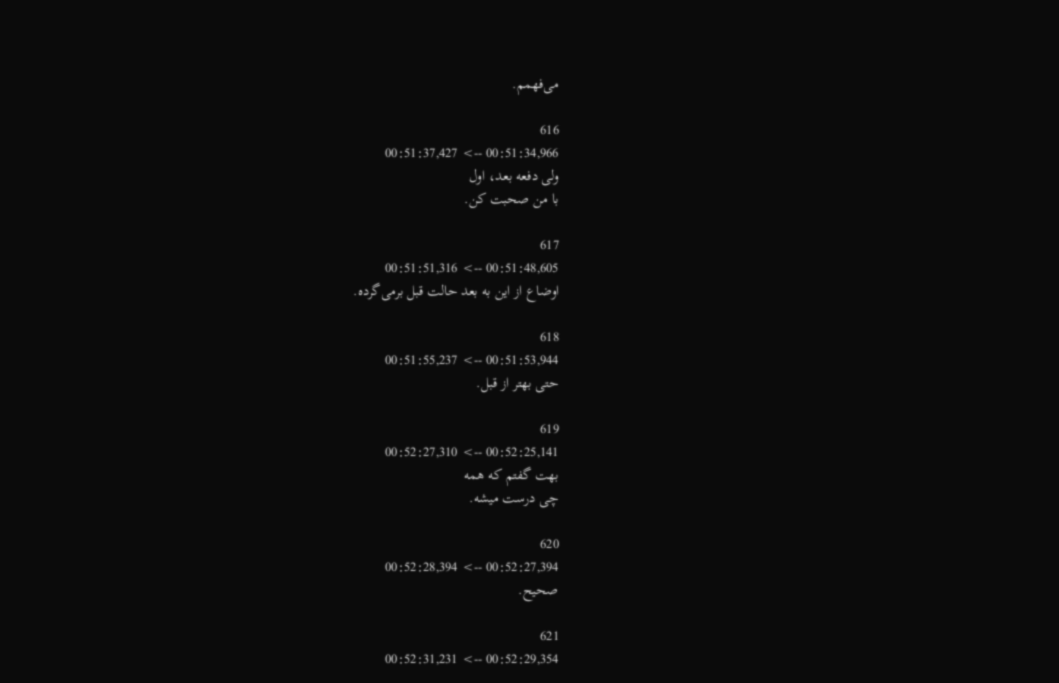می‌فهمم.

616
00:51:34,966 --> 00:51:37,427
ولی دفعه بعد، اول
با من صحبت کن.

617
00:51:48,605 --> 00:51:51,316
اوضاع از این به بعد حالت قبل برمی‌گرده.

618
00:51:53,944 --> 00:51:55,237
حتی بهتر از قبل.

619
00:52:25,141 --> 00:52:27,310
بهت گفتم که همه
چی درست میشه.

620
00:52:27,394 --> 00:52:28,394
صحیح.

621
00:52:29,354 --> 00:52:31,231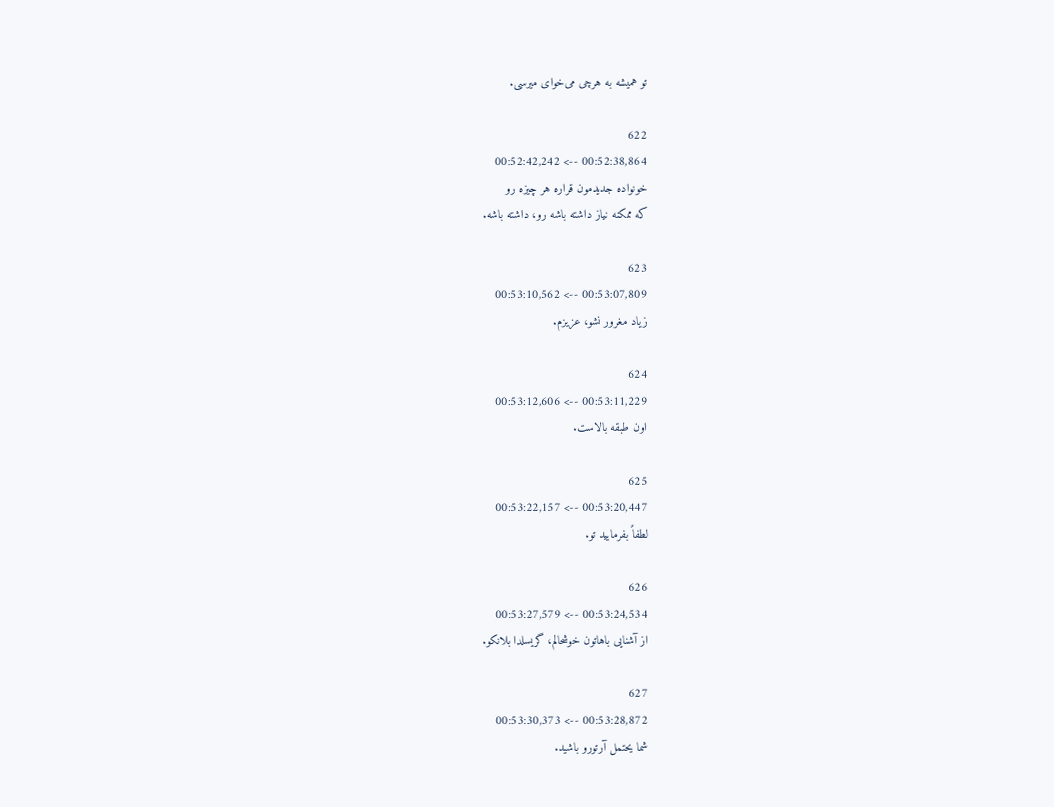تو همیشه به هرچی می‌خوای میرسی.

622
00:52:38,864 --> 00:52:42,242
خونواده جدید‌مون قراره هر چیزه رو
که ممکنه نیاز داشته باشه رو، ‌داشته باشه.

623
00:53:07,809 --> 00:53:10,562
زیاد مغرور نشو، عزیزم.

624
00:53:11,229 --> 00:53:12,606
اون طبقه بالاست.

625
00:53:20,447 --> 00:53:22,157
لطفاً بفرمایید تو.

626
00:53:24,534 --> 00:53:27,579
از آشنایی باهاتون خوشحالم، گریسلدا بلانکو.

627
00:53:28,872 --> 00:53:30,373
شما یحتمل آرتورو باشید.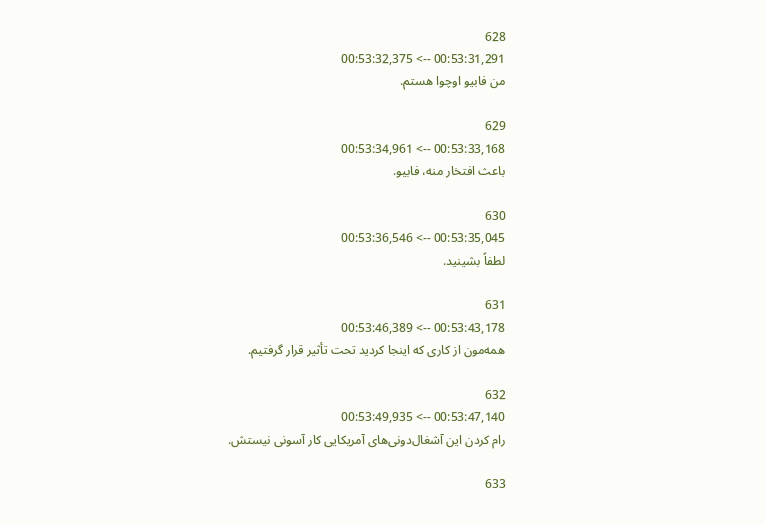628
00:53:31,291 --> 00:53:32,375
من فابیو اوچوا هستم.

629
00:53:33,168 --> 00:53:34,961
باعث افتخار منه، فابیو.

630
00:53:35,045 --> 00:53:36,546
لطفاً بشینید.

631
00:53:43,178 --> 00:53:46,389
همه‌مون از کاری که اینجا کردید تحت تأثیر قرار گرفتیم.

632
00:53:47,140 --> 00:53:49,935
رام کردن این آشغال‌دونی‌های آمریکایی کار آسونی نیستش.

633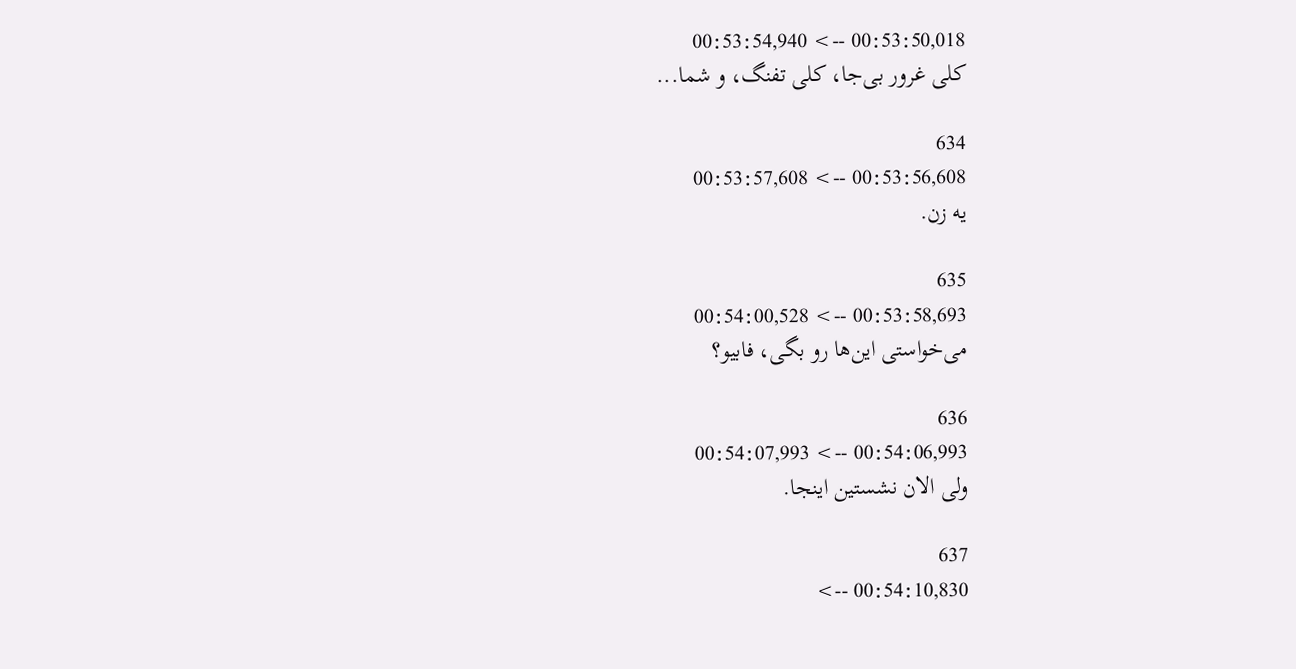00:53:50,018 --> 00:53:54,940
کلی غرور بی‌جا، کلی تفنگ، و شما...

634
00:53:56,608 --> 00:53:57,608
یه زن.

635
00:53:58,693 --> 00:54:00,528
می‌خواستی این‌ها رو بگی، فابیو؟

636
00:54:06,993 --> 00:54:07,993
ولی الان نشستین اینجا.

637
00:54:10,830 -->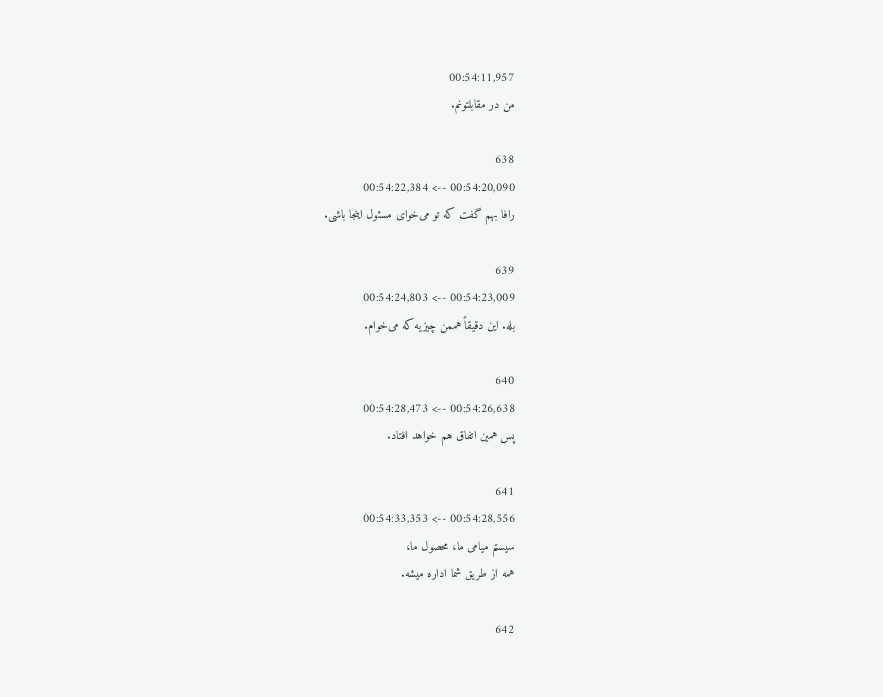00:54:11,957
من در مقابلتونم.

638
00:54:20,090 --> 00:54:22,384
رافا بهم گفت که تو می‌خوای مسئول اینجا باشی.

639
00:54:23,009 --> 00:54:24,803
بله. این دقیقاً هممن چیزیه که می‌خوام.

640
00:54:26,638 --> 00:54:28,473
پس همین اتفاق هم خواهد افتاد.

641
00:54:28,556 --> 00:54:33,353
سیستم میامی ما، محصول ما،
همه از طریق شما اداره میشه.

642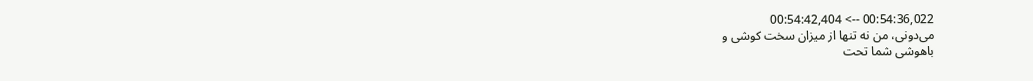00:54:36,022 --> 00:54:42,404
می‌دونی، من نه تنها از میزان سخت کوشی و
باهوشی شما تحت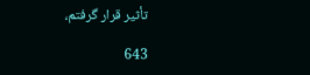تأثیر قرار گرفتم،

643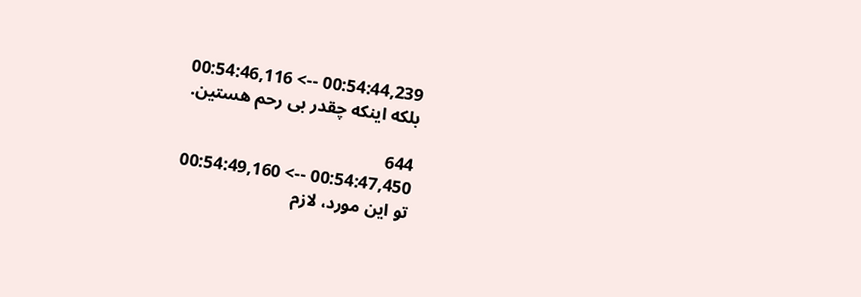00:54:44,239 --> 00:54:46,116
بلکه اینکه چقدر بی رحم هستین.

644
00:54:47,450 --> 00:54:49,160
تو این مورد، لازم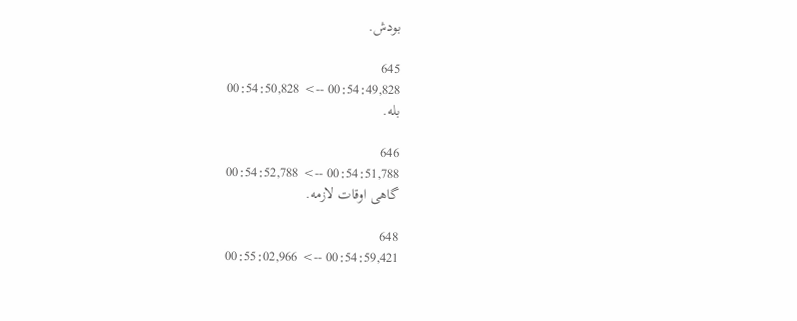بودش.

645
00:54:49,828 --> 00:54:50,828
بله.

646
00:54:51,788 --> 00:54:52,788
گاهی اوقات لازمه.

648
00:54:59,421 --> 00:55:02,966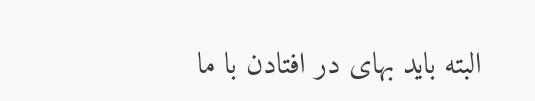البته باید بهای در افتادن با ما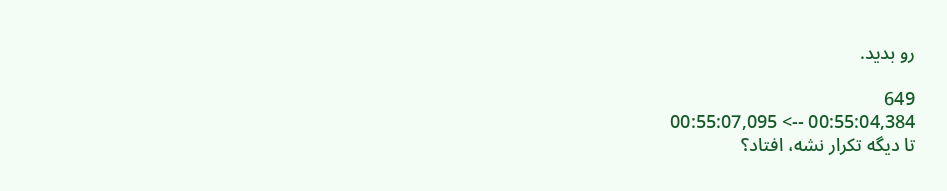رو بدید.

649
00:55:04,384 --> 00:55:07,095
تا دیگه تکرار نشه، افتاد؟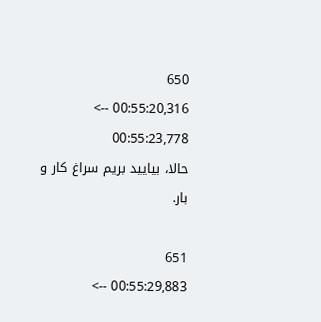650
00:55:20,316 --> 00:55:23,778
حالا، بیایید بریم سراغ کار و بار.

651
00:55:29,883 -->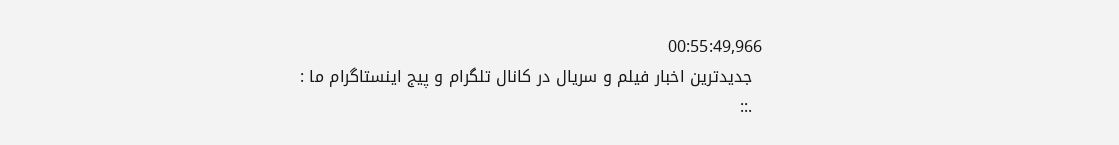00:55:49,966
  جديدترين اخبار فيلم و سريال در کانال تلگرام و پیج اینستاگرام ما :
  .::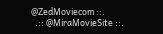@ZedMoviecom ::.
  .:: @MiraMovieSite ::.